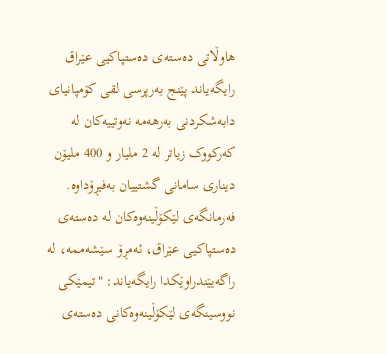هاوڵاتى دەستەی دەستپاکیی عێراق رایگەیاند پێنج بەرپرسی لقی کۆمپانیای دابەشکردنی بەرهەمە نەوتییەکان لە کەرکووک زیاتر لە 2 ملیار و 400 ملیۆن دیناری سامانی گشتییان بەفیڕۆداوە. فەرمانگەی لێکۆڵینەوەکان لە دەستەی دەستپاکیی عێراق، ئەمڕۆ سێشەممە، لە راگەیێندراوێکدا رایگەیاند: "تیمێکی نووسینگەی لێکۆڵینەوەکانی دەستەی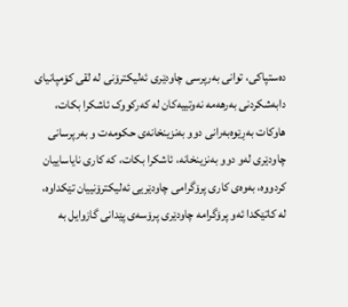دەستپاکی، توانی بەرپرسی چاودێری ئەلیکترۆنی لە لقی کۆمپانیای دابەشکردنی بەرهەمە نەوتییەکان لە کەرکووک ئاشکرا بکات، هاوکات بەڕێوەبەرانی دوو بەنزینخانەی حکومەت و بەرپرسانی چاودێری لەو دوو بەنزینخانە، ئاشکرا بکات، کە کاری نایاساییان کردووە، بەوەی کاری پرۆگرامی چاودێریی ئەلیکترۆنییان تێکداوە، لە کاتێکدا ئەو پرۆگرامە چاودێری پرۆسەی پێدانی گازوایل بە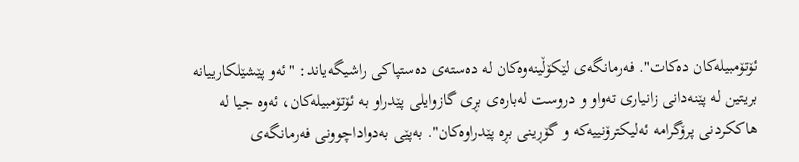ئۆتۆمبیلەکان دەکات". فەرمانگەی لێکۆڵینەوەکان لە دەستەی دەستپاکی راشیگەیاند: "ئەو پێشێلکارییانە بریتین لە پێنەدانی زانیاری تەواو و دروست لەبارەی بڕی گازوایلی پێدراو بە ئۆتۆمبیلەکان، ئەوە جیا لە هاککردنی پرۆگرامە ئەلیکترۆنییەکە و گۆڕینی بڕە پێدراوەکان". بەپێی بەدواداچوونی فەرمانگەی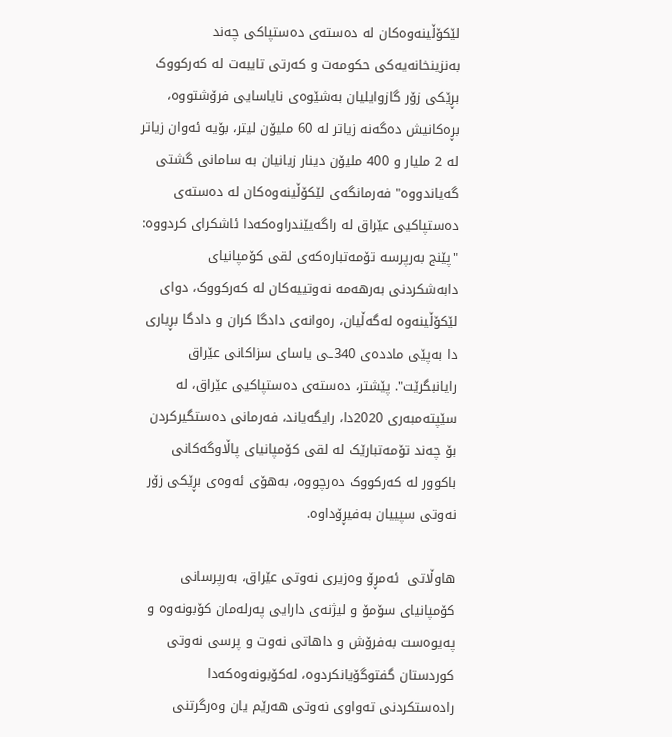لێکۆڵینەوەکان لە دەستەی دەستپاکی چەند بەنزینخانەیەکی حکومەت و کەرتی تایبەت لە کەرکووک بڕێکی زۆر گازوایلیان بەشێوەی نایاسایی فرۆشتووە، بڕەکانیش دەگەنە زیاتر لە 60 ملیۆن لیتر، بۆیە ئەوان زیاتر لە 2 ملیار و 400 ملیۆن دینار زیانیان بە سامانی گشتی گەیاندووە" فەرمانگەی لێکۆڵینەوەکان لە دەستەی دەستپاکیی عێراق لە راگەیێندراوەکەدا ئاشکرای کردووە:  "پێنج بەرپرسە تۆمەتبارەکەی لقی کۆمپانیای دابەشکردنی بەرهەمە نەوتییەکان لە کەرکووک، دوای لێکۆڵینەوە لەگەڵیان، رەوانەی دادگا کران و دادگا بڕیاری دا بەپێی ماددەی 340ـی یاسای سزاکانی عێراق رایانبگرێت". پێشتر، دەستەی دەستپاکیی عێراق، لە سێپتەمبەری 2020دا، رایگەیاند، فەرمانی دەستگیرکردن بۆ چەند تۆمەتبارێک لە لقی کۆمپانیای پاڵاوگەکانی باکوور لە کەرکووک دەرچووە، بەهۆی ئەوەی بڕێکی زۆر نەوتی سپییان بەفیڕۆداوە.

هاوڵاتى  ئه‌مڕۆ وه‌زیرى نه‌وتى عێراق، به‌رپرسانى کۆمپانیاى سۆمۆ و لیژنه‌ى دارایى په‌رله‌مان کۆبونه‌وه‌ و په‌یوه‌ست به‌فرۆش و داهاتى نه‌وت و پرسى نه‌وتى کوردستان گفتوگۆیانکردوه‌، له‌کۆبونه‌وه‌که‌دا راده‌ستکردنى ته‌واوى نه‌وتى هه‌رێم یان وه‌رگرتنى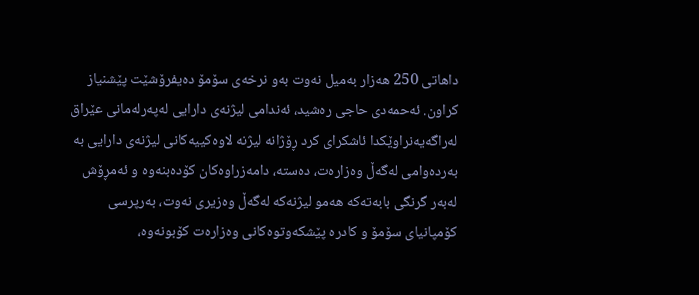داهاتى 250 هه‌زار به‌میل نه‌وت به‌و نرخه‌ى سۆمۆ ده‌یفرۆشێت پێشنیاز کراون. ئه‌حمه‌دى حاجى ره‌شید، ئه‌ندامى لیژنه‌ى دارایى له‌په‌رله‌مانى عێراق له‌راگه‌یه‌نراوێکدا ئاشکراى کرد ڕۆژانه‌ لیژنه‌ لاوه‌کییه‌کانى لیژنه‌ى دارایى به‌ به‌رده‌وامى له‌گه‌ڵ وه‌زاره‌ت، ده‌سته‌، دامه‌زراوه‌کان کۆده‌بنه‌وه‌ و ئه‌مڕۆش له‌به‌ر گرنگى بابه‌ته‌که‌ هه‌مو لیژنه‌که‌ له‌گه‌ڵ وه‌زیرى نه‌وت، به‌رپرسى کۆمپانیاى سۆمۆ و کادره‌ پێشکه‌وتوه‌کانى وه‌زاره‌ت کۆبونه‌وه‌،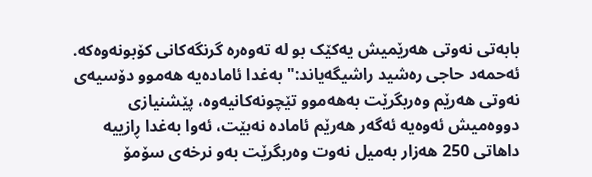بابه‌تى نه‌وتى هه‌رێمیش یه‌کێک بو له‌ ته‌وه‌ره‌ گرنگه‌کانى کۆبونه‌وه‌که‌. ئه‌حمه‌د حاجى ره‌شید راشیگه‌یاند:" به‌غدا ئاماده‌یه‌ هه‌موو دۆسیه‌ى نه‌وتى هه‌رێم وه‌ربگرێت به‌هه‌موو تێچونه‌کانیه‌وه‌، پێشنیازى دووه‌میش ئه‌وه‌یه‌ ئه‌گه‌ر هه‌رێم ئاماده‌ نه‌بێت، ئه‌وا به‌غدا ڕازییه‌ داهاتى 250 هه‌زار به‌میل نه‌وت وه‌ربگرێت به‌و نرخه‌ى سۆمۆ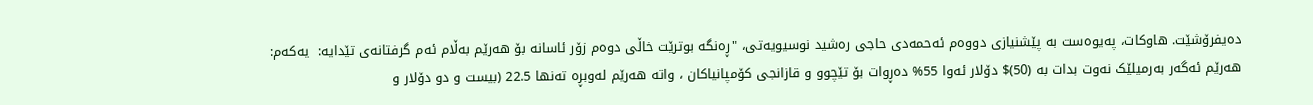ده‌یفرۆشێت. هاوکات، په‌یوه‌ست به‌ پێشنیازى دووه‌م ئه‌حمه‌دى حاجى ره‌شید نوسیویه‌تی، "ڕه‌نگه‌ بوترێت خاڵى دوه‌م زۆر ئاسانه‌ بۆ هه‌رێم به‌ڵام ئه‌م گرفتانه‌ى تێدایه‌:  یه‌که‌م: هه‌رێم ئه‌گه‌ر به‌رمیلێک نه‌وت بدات به‌ (50)$ دۆلار ئه‌وا 55% ده‌ڕوات بۆ تێچوو و قازانجى کۆمپانیاکان ، واته‌ هه‌رێم له‌وبڕه‌ ته‌نها 22.5 (بیست و دو دۆلار و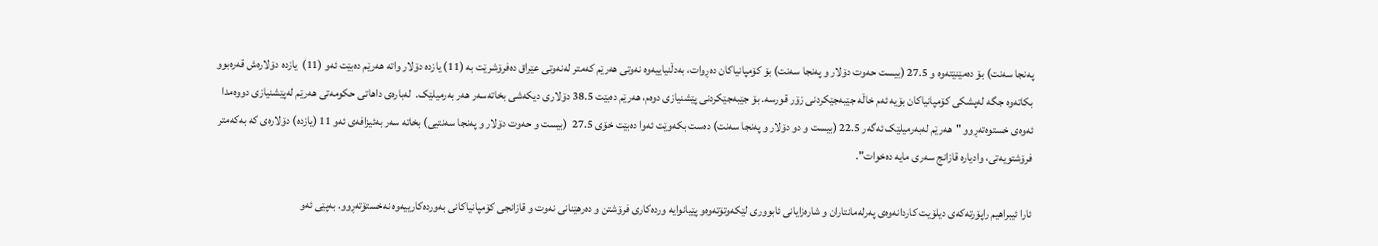په‌نجا سه‌نت) بۆ ده‌مێنێته‌وه‌ و 27.5 (بیست حه‌وت دۆلار و په‌نجا سه‌نت) بۆ کۆمپانیاکان ده‌ڕوات، به‌دڵنیاییه‌وه‌ نه‌وتى هه‌رێم که‌متر له‌نه‌وتى عێراق ده‌فرۆشرێت به‌ (11) یازده‌ دۆلار واته‌ هه‌رێم ده‌بێت ئه‌و (11)  یازده‌ دۆلاره‌ش قه‌ره‌بوو بکاته‌وه‌ جگه‌ له‌پشکى کۆمپانیاکان بۆیه‌ ئه‌م خاڵه‌ جێبه‌جێکردنى زۆر قورسه‌. بۆ جێبه‌جێکردنى پێشنیازى دوه‌م، هه‌رێم ده‌بێت 38.5 دۆلارى دیکه‌شى بخاته‌سه‌ر هه‌ر به‌رمیلێک.  له‌باره‌ى داهاتى حکومه‌تى هه‌رێم له‌پێشنیازى دووه‌مدا ئه‌وه‌ى خستوه‌ته‌ڕوو "هه‌رێم له‌به‌رمیلێک ئه‌گه‌ر 22.5 (بیست و دو دۆلار و په‌نجا سه‌نت) ده‌ست بکه‌وێت ئه‌وا ده‌بێت خۆى 27.5  (بیست و حه‌وت دۆلار و په‌نجا سه‌نتیی) بخاته‌ سه‌ر به‌ئیزافه‌ى ئه‌و 11 (یازده‌) دۆلاره‌ى که‌ به‌که‌متر فرۆشتویه‌تی، وادیاره‌ قازانج سه‌رى مایه‌ ده‌خوات".

ئارا ئیبراهیم راپۆرته‌که‌ى دیلۆیت کاردانه‌وه‌ى په‌رله‌مانتاران و شاره‌زایانى ئابوورى لێکه‌وتۆته‌وه‌و پێیانوایه‌ ورده‌کارى فرۆشتن و ده‌رهێنانى نه‌وت و قازانجى کۆمپانیاکانى به‌ورده‌کارییه‌وه‌ نه‌خستۆته‌ڕوو. به‌پێى ئه‌و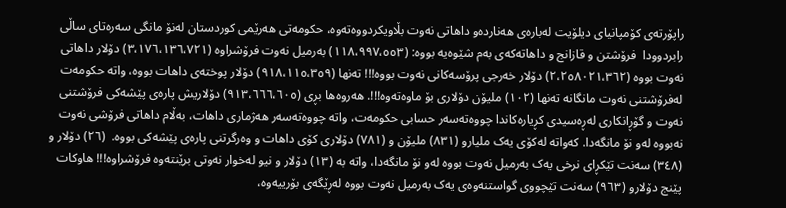راپۆرته‌ى کۆمپانیاى دیلۆیت له‌باره‌ى هه‌نارده‌و داهاتى نه‌وت بڵاویکردووەته‌وه‌، حکومه‌تى هه‌رێمى کوردستان له‌نۆ مانگى سه‌ره‌تاى ساڵى رابردوودا  فرۆشتن و قازانج و داهاته‌که‌ى به‌م شێوه‌یه‌ بووه‌: (١١٨،٩٩٧،٥٥٣) به‌رمیل نه‌وت فرۆشراوه‌ (٣،١٧٦،١٣٦،٧٢١) دۆلار داهاتى نه‌وت بووه‌ (٢،٢٥٨٠٢١،٣٦٢) دۆلار خه‌رجى پرۆسه‌کانى نه‌وت بووه‌!!! ته‌نها (٩١٨،١١٥،٣٥٩) دۆلار پوخته‌ى داهات بووه‌، واته‌ حکومه‌ت له‌فرۆشتنى نه‌وت مانگانه‌ ته‌نها (١٠٢) ملیۆن دۆلارى بۆ ماوه‌ته‌وه‌!!!. هه‌روه‌ها بڕى (٩١٣،٦٦٦،٦٠٥) دۆلاریش پاره‌ى پێشه‌کى فرۆشتنى نه‌وت و گۆڕانکارى له‌ڕه‌سیدى کڕیاره‌کاندا چووەته‌سه‌ر حسابى حکومه‌ت، واته‌ چووەته‌سه‌ر هه‌ژمارى داهات، به‌ڵام داهاتى فرۆشى نه‌وت نه‌بووه‌ له‌و نۆ مانگه‌دا. که‌واته‌ له‌کۆى یه‌ک ملیارو (٨٣١) ملیۆن و (٧٨١) دۆلارى کۆى داهات و وه‌رگرتنى پاره‌ى پێشه‌کى بووه‌.  (٢٦) دۆلار و (٣٤٨) سه‌نت تێکڕاى نرخى یه‌ک به‌رمیل نه‌وت بووه‌ له‌و نۆ مانگه‌دا، واته‌ به‌ (١٣) دۆلار و نیو له‌خوار نه‌وتى برێنته‌وه‌ فرۆشراوه‌!!! هاوکات پێنج دۆلارو (٩٦٣) سه‌نت تێچووى گواستنه‌وه‌ى یه‌ک به‌رمیل نه‌وت بووه‌ له‌ڕێگه‌ى بۆرییه‌وه‌،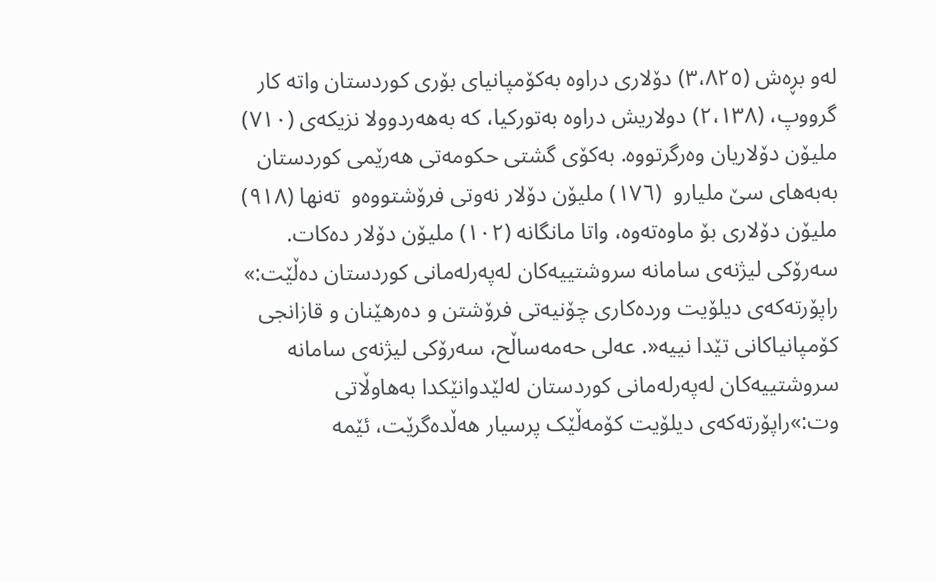له‌و بڕه‌ش (٣،٨٢٥) دۆلارى دراوه‌ به‌کۆمپانیاى بۆرى کوردستان واته‌ کار گرووپ، (٢،١٣٨) دولاریش دراوه‌ به‌تورکیا، که‌ به‌هه‌ردوولا نزیکه‌ى (٧١٠) ملیۆن دۆلاریان وه‌رگرتووه‌. به‌کۆى گشتى حکومه‌تى هه‌رێمى کوردستان به‌به‌هاى سێ ملیارو  (١٧٦) ملیۆن دۆلار نه‌وتى فرۆشتووه‌و  ته‌نها (٩١٨) ملیۆن دۆلارى بۆ ماوه‌ته‌وه‌، واتا مانگانه‌ (١٠٢) ملیۆن دۆلار ده‌کات. سه‌رۆکى لیژنه‌ى سامانه‌ سروشتییه‌کان له‌په‌رله‌مانى کوردستان ده‌ڵێت:» راپۆرته‌که‌ى دیلۆیت ورده‌کارى چۆنیەتى فرۆشتن و ده‌رهێنان و قازانجى کۆمپانیاکانى تێدا نییه‌«. عه‌لى حه‌مه‌ساڵح، سه‌رۆکى لیژنه‌ى سامانه‌ سروشتییه‌کان له‌په‌رله‌مانى کوردستان له‌لێدوانێکدا به‌‌هاوڵاتى وت:»راپۆرته‌که‌ى دیلۆیت کۆمه‌ڵێک پرسیار هه‌ڵده‌گرێت، ئێمه‌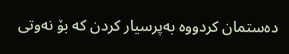ده‌ستمان کردووه‌ به‌پرسیار کردن که‌ بۆ نه‌وتى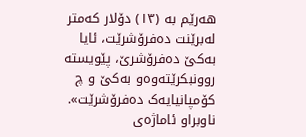هه‌رێم به‌ (١٣) دۆلار که‌متر له‌برێنت ده‌فرۆشرێت، ئایا به‌کێ ده‌فرۆشرێ، پێویسته‌ روونبکرێته‌وه‌و به‌کێ و چ کۆمپانیایه‌ک ده‌فرۆشرێت». ناوبراو ئاماژه‌ى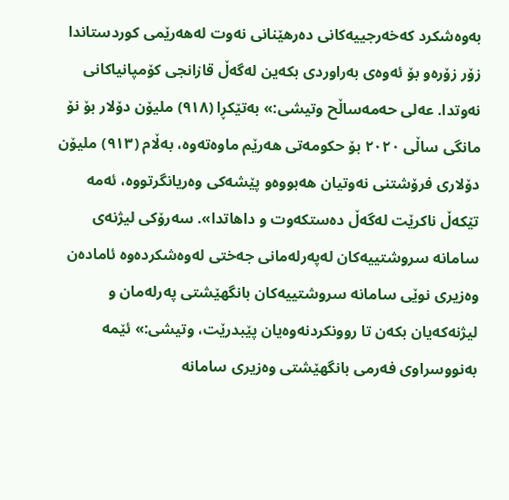به‌وه‌شکرد که‌خه‌رجییه‌کانى ده‌رهێنانى نه‌وت له‌هه‌رێمى کوردستاندا زۆر زۆره‌و بۆ ئه‌وه‌ى به‌راوردى بکه‌ین له‌گه‌ڵ قازانجى کۆمپانیاکانى نه‌وتدا. عه‌لى حه‌مه‌ساڵح وتیشى:» به‌تێکڕا (٩١٨) ملیۆن دۆلار بۆ نۆ مانگى ساڵى ٢٠٢٠ بۆ حکومه‌تى هه‌رێم ماوه‌ته‌وه‌، به‌ڵام (٩١٣) ملیۆن دۆلارى فرۆشتنى نه‌وتیان هه‌بووه‌و پێشه‌کى وه‌ریانگرتووه‌، ئه‌مه‌ تێکه‌ڵ ناکرێت له‌گه‌ڵ ده‌ستکه‌وت و داهاتدا». سه‌رۆکى لیژنه‌ى سامانه‌ سروشتییه‌کان له‌په‌رله‌مانى جه‌ختى له‌وه‌شکرده‌وه‌ ئاماده‌ن وه‌زیرى نوێى سامانه‌ سروشتییه‌کان بانگهێشتى په‌رله‌مان و لیژنه‌که‌یان بکه‌ن تا روونکردنه‌وه‌یان پێبدرێت، وتیشى:» ئێمه‌ به‌نووسراوى فه‌رمى بانگهێشتى وه‌زیرى سامانه‌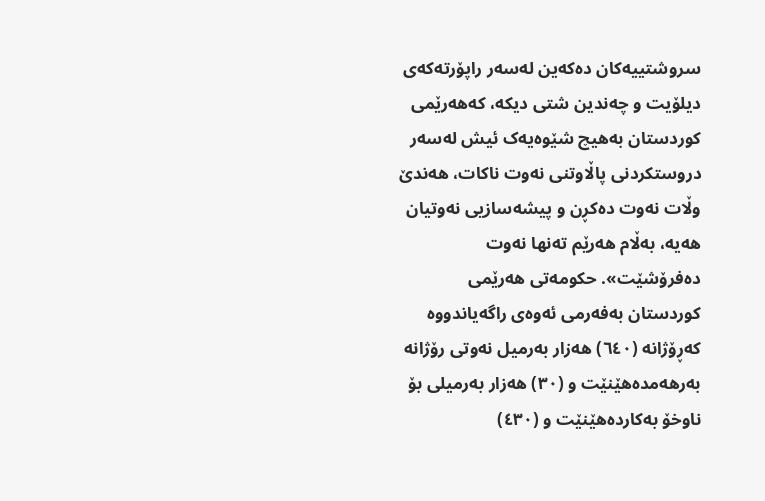سروشتییه‌کان ده‌که‌ین له‌سه‌ر راپۆرته‌که‌ى دیلۆیت و چه‌ندین شتى دیکه‌، که‌هه‌رێمى کوردستان به‌هیچ شێوه‌یه‌ک ئیش له‌سه‌ر دروستکردنى پاڵاوتنى نه‌وت ناکات، هه‌ندێ وڵات نه‌وت ده‌کڕن و پیشه‌سازیى نه‌وتیان هه‌یه‌، به‌ڵام هه‌رێم ته‌نها نه‌وت ده‌فرۆشێت». حکومه‌تى هه‌رێمى کوردستان به‌فه‌رمى ئه‌وه‌ى راگه‌یاندووه‌ که‌ڕۆژانه‌ (٦٤٠) هه‌زار به‌رمیل نه‌وتى رۆژانه‌ به‌رهه‌مده‌هێنێت و (٣٠) هه‌زار به‌رمیلى بۆ ناوخۆ به‌کارده‌هێنێت و (٤٣٠)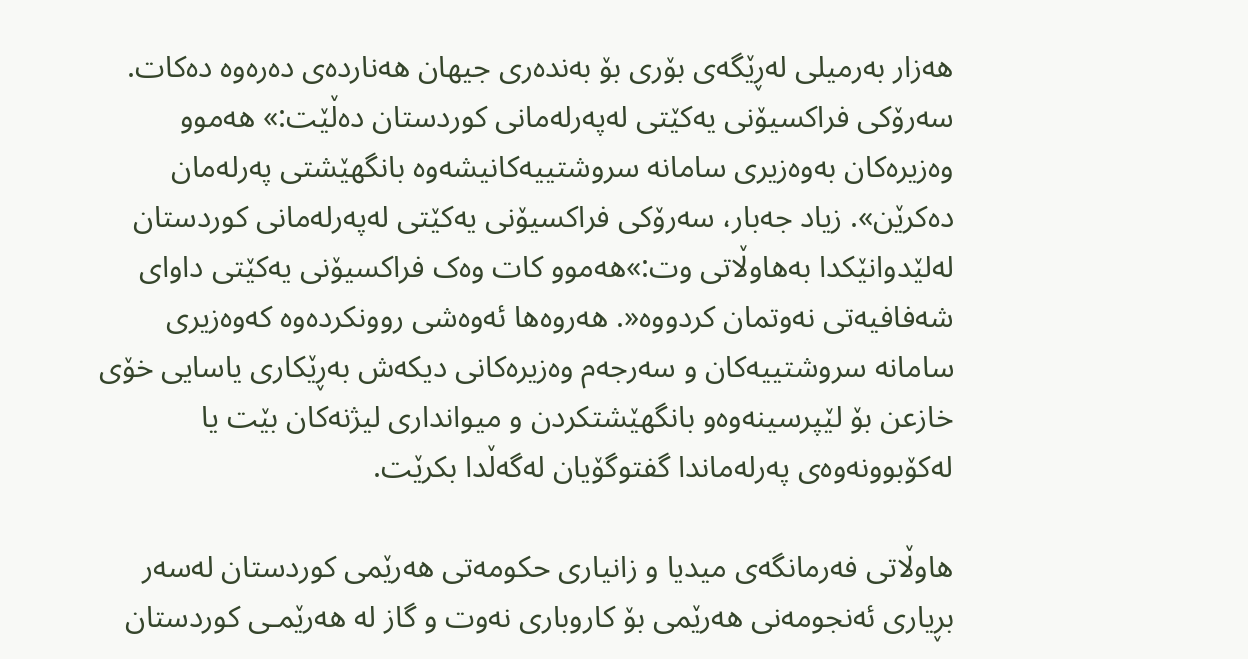هه‌زار به‌رمیلى له‌ڕێگه‌ى بۆرى بۆ به‌نده‌رى جیهان هه‌نارده‌ى ده‌ره‌وه‌ ده‌کات. سه‌رۆکى فراکسیۆنى یه‌کێتى له‌په‌رله‌مانى کوردستان ده‌ڵێت:» هه‌موو وه‌زیره‌کان به‌وه‌زیرى سامانه‌ سروشتییه‌کانیشه‌وه‌ بانگهێشتى په‌رله‌مان ده‌کرێن». زیاد جه‌بار، سه‌رۆکى فراکسیۆنى یه‌کێتى له‌په‌رله‌مانى کوردستان له‌لێدوانێکدا به‌‌هاوڵاتى وت:»هه‌موو کات وه‌ک فراکسیۆنى یه‌کێتى داواى شه‌فافیه‌تى نه‌وتمان کردووه‌«. هه‌روه‌ها ئه‌وه‌شى روونکرده‌وه‌ که‌وه‌زیرى سامانه‌ سروشتییه‌کان و سه‌رجه‌م وه‌زیره‌کانى دیکه‌ش به‌ڕێکارى یاسایى خۆى خازعن بۆ لێپرسینه‌وه‌و بانگهێشتکردن و میواندارى لیژنه‌کان بێت یا له‌کۆبوونه‌وه‌ى په‌رله‌ماندا گفتوگۆیان له‌گه‌ڵدا بکرێت.

هاوڵاتى فه‌رمانگه‌ى میدیا و زانیارى حکومه‌تى هه‌رێمى کوردستان له‌سه‌ر بڕیارى ئه‌نجومه‌نى هه‌رێمى بۆ کاروبارى نه‌وت و گاز له‌ هه‌رێمـى کوردستان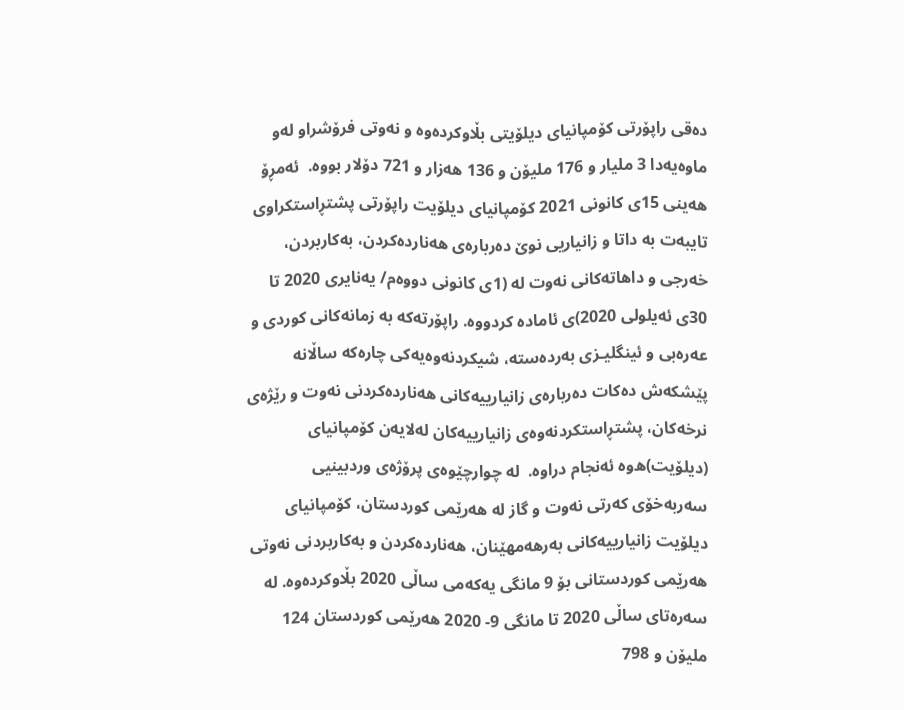ده‌قى راپۆرتى کۆمپانیاى دیلۆیتى بڵاوکرده‌وه‌ و نه‌وتى فرۆشراو له‌و ماوه‌یه‌دا 3 ملیار و 176 ملیۆن و 136 هه‌زار و 721 دۆلار بووه‌.  ئه‌مڕۆ هه‌ینى 15ى کانونى 2021 کۆمپانیاى دیلۆیت راپۆرتى پشتڕاستکراوى تایبه‌ت به‌ داتا و زانیاریى نوێ ده‌رباره‌ى هه‌نارده‌کردن، به‌کاربردن، خه‌رجى و داهاته‌کانى نه‌وت له‌ (1ى کانونى دووه‌م/ یه‌نایرى 2020 تا 30ى ئه‌یلولى 2020)ى ئاماده‌ کردووه‌. راپۆرته‌که‌ به‌ زمانه‌کانى کوردى و عه‌ره‌بى و ئینگلیـزى به‌رده‌سته‌، شیکردنه‌وه‌یه‌کى چاره‌که‌ ساڵانه‌ پێشکه‌ش ده‌کات ده‌رباره‌ى زانیارییه‌کانى هه‌نارده‌کردنى نه‌وت و رێژه‌ى نرخه‌کان، پشتڕاستکردنه‌وه‌ى زانیارییه‌کان له‌لایه‌ن کۆمپانیاى (دیلۆیت)ه‌وه‌ ئه‌نجام دراوه‌.  له‌ چوارچێوه‌ى پرۆژه‌ى وردبینیى سه‌ربه‌خۆى که‌رتى نه‌وت و گاز له‌ هه‌رێمى کوردستان، کۆمپانیاى دیلۆیت زانیارییه‌کانى به‌رهه‌مهێنان، هه‌نارده‌کردن و به‌کاربردنى نه‌وتى هه‌رێمى کوردستانى بۆ 9 مانگى یه‌که‌مى ساڵى 2020 بڵاوکرده‌وه‌. له‌ سه‌ره‌تاى ساڵى 2020 تا مانگى 9- 2020 هه‌رێمى کوردستان 124 ملیۆن و 798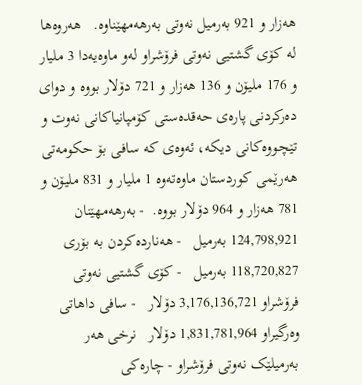هه‌زار و 921 به‌رمیل نه‌وتى به‌رهه‌مهێناوه‌.   هه‌روه‌ها له‌ کۆى گشتیى نه‌وتى فرۆشراو له‌و ماوه‌یه‌دا 3 ملیار و 176 ملیۆن و 136 هه‌زار و 721 دۆلار بووه‌ و دواى ده‌رکردنى پاره‌ى حه‌قده‌ستى کۆمپانیاکانى نه‌وت و تێچووه‌کانى دیکه‌، ئه‌وه‌ى که‌ سافى بۆ حکومه‌تى هه‌رێمى کوردستان ماوه‌ته‌وه‌ 1 ملیار و 831 ملیۆن و 781 هه‌زار و 964 دۆلار بووه‌.  - به‌رهه‌مهێنان  124,798,921 به‌رمیل   - هه‌نارده‌کردن به‌ بۆرى 118,720,827 به‌رمیل   - کۆى گشتیى نه‌وتى فرۆشراو 3,176,136,721 دۆلار   - سافى داهاتى وه‌رگیراو 1,831,781,964 دۆلار   نرخى هه‌ر به‌رمیلێک نه‌وتى فرۆشراو - چاره‌کى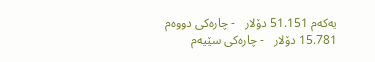یه‌که‌م 51.151 دۆلار   - چاره‌کى دووه‌م 15.781 دۆلار   - چاره‌کى سێیه‌م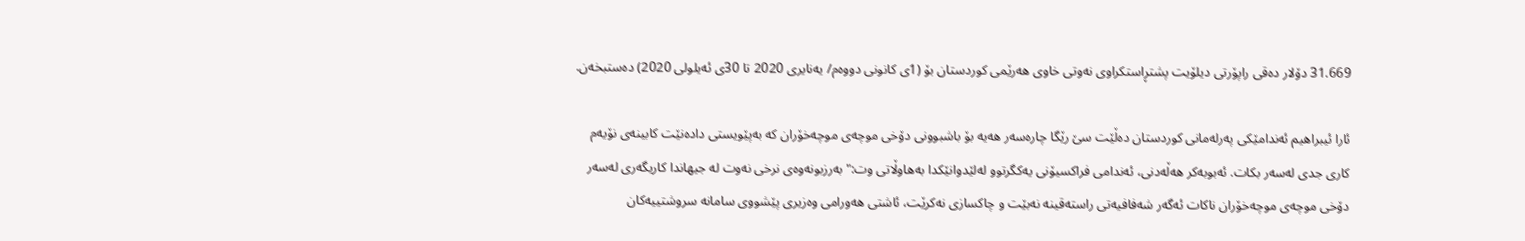31.669 دۆلار ده‌قى راپۆرتى دیلۆیت پشتڕاستکراوى نه‌وتى خاوى هه‌رێمى کوردستان بۆ (1ى کانونى دووه‌م/ یه‌نایرى 2020 تا 30ى ئه‌یلولى 2020) ده‌ستبخه‌ن.

ئارا ئیبراهیم ئه‌ندامێکى په‌رله‌مانى کوردستان ده‌ڵێت سێ رێگا چاره‌سه‌ر هه‌یه‌ بۆ باشبوونى دۆخى موچه‌ى موچه‌خۆران که‌ به‌پێویستى داده‌نێت کابینه‌ى نۆیه‌م کارى جدى له‌سه‌ر بکات. ئه‌بوبه‌کر هه‌ڵه‌دنى، ئه‌ندامى فراکسیۆنى یه‌کگرتوو له‌لێدوانێکدا به‌هاوڵاتى وت:" به‌رزبونه‌وه‌ى نرخى نه‌وت له‌ جیهاندا کاریگه‌رى له‌سه‌ر دۆخى موچه‌ى موچه‌خۆران ناکات ئه‌گه‌ر شه‌فافیه‌تى راسته‌قینه‌ نه‌بێت و چاکسازى نه‌کرێت، ئاشتى هه‌ورامى وه‌زیرى پێشووى سامانه‌ سروشتییه‌کان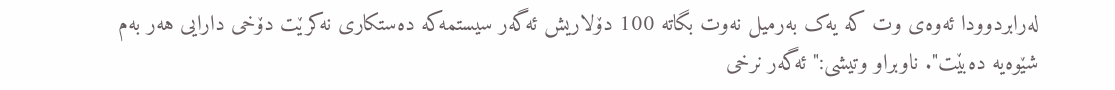له‌رابردوودا ئه‌وه‌ى وت که‌ یه‌ک به‌رمیل نه‌وت بگاته‌ 100 دۆلاریش ئه‌گه‌ر سیستمه‌که‌ ده‌ستکارى نه‌کرێت دۆخى دارایى هه‌ر به‌م شێوه‌یه‌ ده‌بێت". ناوبراو وتیشى:" ئه‌گه‌ر نرخى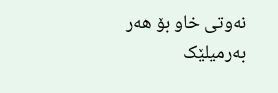نه‌وتى خاو بۆ هه‌ر به‌رمیلێک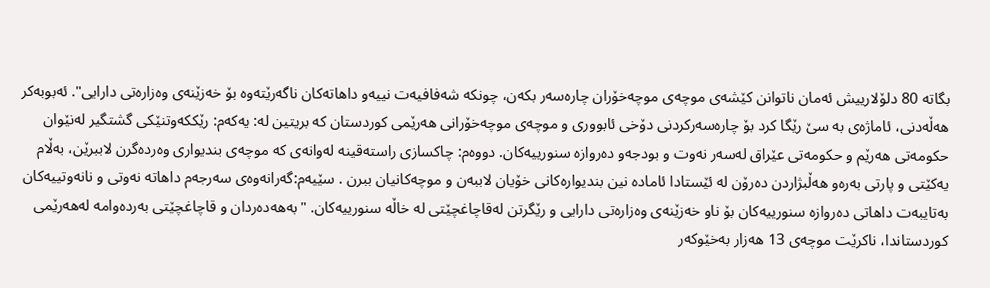بگاته‌ 80 دلۆلارییش ئه‌مان ناتوانن کێشه‌ى موچه‌ى موچه‌خۆران چاره‌سه‌ر بکه‌ن، چونکه‌ شه‌فافیه‌ت نییه‌و داهاته‌کان ناگه‌رێته‌وه‌ بۆ خه‌زێنه‌ى وه‌زاره‌تى دارایى". ئه‌بوبه‌کر هه‌ڵه‌دنى، ئاماژه‌ى به‌ سێ رێگا کرد بۆ چاره‌سه‌رکردنى دۆخى ئابوورى و موچه‌ى موچه‌خۆرانى هه‌رێمى کوردستان که‌ بریتین له‌: یه‌که‌م: رێککه‌وتنێکى گشتگیر له‌نێوان حکومه‌تى هه‌رێم و حکومه‌تى عێراق له‌سه‌ر نه‌وت و بودجه‌و ده‌روازه‌ سنورییه‌کان. دووه‌م: چاکسازى راسته‌قینه‌ له‌وانه‌ى که‌ موچه‌ى بندیوارى وه‌رده‌گرن لاببرێن، به‌ڵام یه‌کێتى و پارتى به‌ره‌و هه‌ڵبژاردن ده‌رۆن له‌ ئێستادا ئاماده‌ نین بندیواره‌کانى خۆیان لاببه‌ن و موچه‌کانیان ببرن . سێیه‌م:گه‌رانه‌وه‌ى سه‌رجه‌م داهاته‌ نه‌وتى و نانه‌وتییه‌کان به‌تایبه‌ت داهاتى ده‌روازه‌ سنورییه‌کان بۆ ناو خه‌زێنه‌ى وه‌زاره‌تى دارایى و رێگرتن له‌قاچاغچێتى له‌ خاڵه‌ سنورییه‌کان. "به‌هه‌ده‌ردان و قاچاغچێتى به‌رده‌وامه‌ له‌هه‌رێمى کوردستاندا، ناکرێت موچه‌ى 13 هه‌زار به‌خێوکه‌ر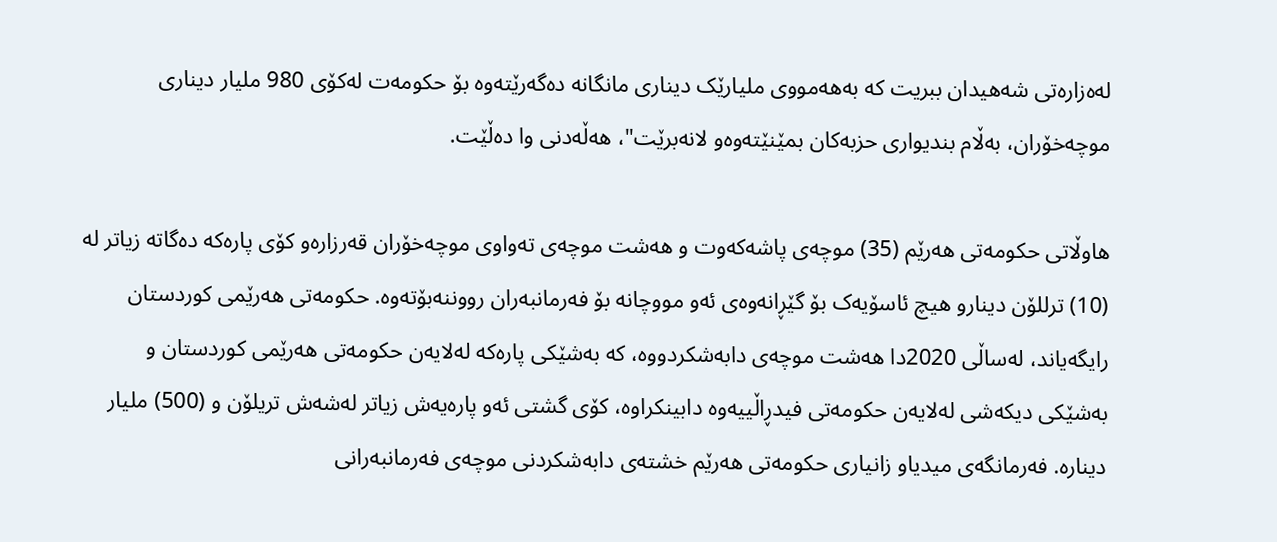له‌ه‌زاره‌تى شه‌هیدان ببریت که‌ به‌هه‌مووى ملیارێک دینارى مانگانه‌ ده‌گه‌رێته‌وه‌ بۆ حکومه‌ت له‌کۆى 980 ملیار دینارى موچه‌خۆران، به‌ڵام بندیوارى حزبه‌کان بمێنێته‌وه‌و لانه‌برێت"، هه‌ڵه‌دنى وا ده‌ڵێت.

هاوڵاتى حکومه‌تى هه‌رێم (35) موچه‌ى پاشه‌که‌وت و هه‌شت موچه‌ى ته‌واوى موچه‌خۆران قه‌رزاره‌و کۆى پاره‌که‌ ده‌گاته‌ زیاتر له‌ (10) ترللۆن دینارو هیچ ئاسۆیه‌ک بۆ گێڕانه‌وه‌ى ئه‌و مووچانه‌ بۆ فه‌رمانبه‌ران رووننه‌بۆته‌وه‌. حکومه‌تى هه‌رێمى کوردستان رایگه‌یاند، له‌ساڵى 2020دا هه‌شت موچه‌ى دابه‌شکردووه‌، که‌ به‌شێکى پاره‌که‌ له‌لایه‌ن حکومه‌تى هه‌رێمى کوردستان و به‌شێکى دیکه‌شى له‌لایه‌ن حکومه‌تى فیدڕاڵییه‌وه‌ دابینکراوه‌، کۆى گشتى ئه‌و پاره‌یه‌ش زیاتر له‌شه‌ش تریلۆن و (500) ملیار دیناره‌. فه‌رمانگه‌ى میدیاو زانیارى حکومه‌تى هه‌رێم خشته‌ى دابه‌شکردنى موچه‌ى فه‌رمانبه‌رانى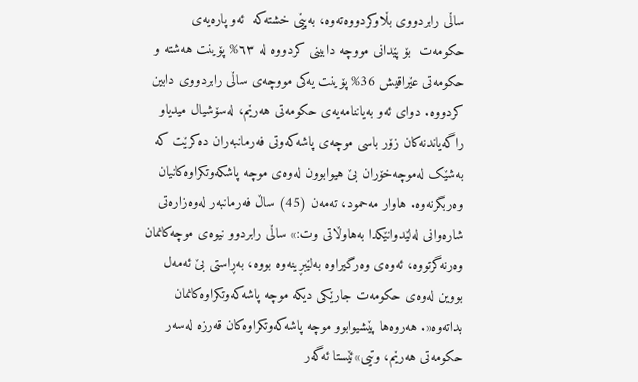ساڵى رابردووى بڵاوکردووه‌ته‌وه‌، به‌پێى خشته‌که‌  ئه‌و پاره‌یه‌ى حکومه‌ت  بۆ پێدانى مووچه‌ دابینى کردووه‌ له‌ ٦٣% پۆینت هه‌شته‌ و حکومه‌تى عێراقیش 36% پۆینت یه‌کى مووچه‌ى ساڵى رابردووى دابین کردووه‌. دواى ئه‌و به‌یاننامه‌یه‌ى حکومه‌تى هه‌رێم، له‌سۆشیال میدیاو راگه‌یاندنه‌کان زۆر باسى موچه‌ى پاشه‌که‌وتى فه‌رمانبه‌ران ده‌کرێت که‌ به‌شێک له‌موچه‌خۆران بێ هیوابوون له‌وه‌ى موچه‌ پاشکه‌وتکراوه‌کانیان وه‌ربگرنه‌وه‌. هاوار مه‌حمود، ته‌مه‌ن (45) ساڵ فه‌رمانبه‌ر له‌وه‌زاره‌تى شاره‌وانى له‌لێدوانێکدا به‌‌هاوڵاتى وت:» ساڵى رابردوو نیوه‌ى موچه‌کانمان وه‌رنه‌گرتووه‌، ئه‌وه‌ى وه‌رگیراوه‌ به‌لێبڕینه‌وه‌ بووه‌، به‌ڕاستى بێ ئه‌مه‌ل بووین له‌وه‌ى حکومه‌ت جارێکى دیکه‌ موچه‌ پاشه‌که‌وتکراوه‌کانمان بداته‌وه‌«. هه‌روه‌ها پێشیوابوو موچه‌ پاشه‌که‌وتکراوه‌کان قه‌رزه‌ له‌سه‌ر حکومه‌تى هه‌رێم، وتیى»ئێستا ئه‌گه‌ر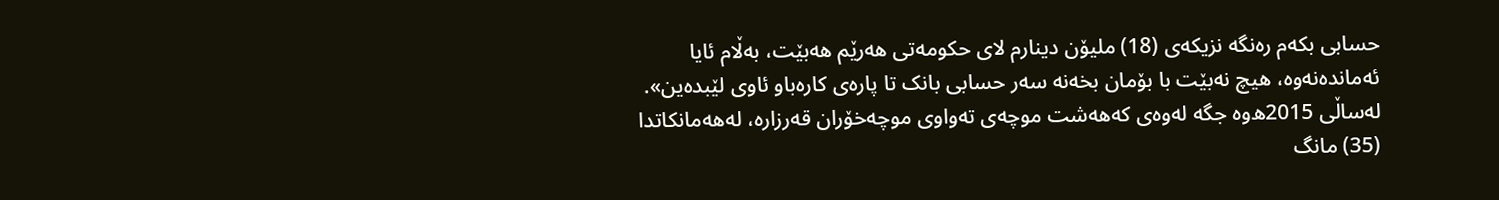حسابى بکه‌م ره‌نگه‌ نزیکه‌ى (18) ملیۆن دینارم لاى حکومه‌تى هه‌رێم هه‌بێت، به‌ڵام ئایا ئه‌مانده‌نه‌وه‌، هیچ نه‌بێت با بۆمان بخه‌نه‌ سه‌ر حسابى بانک تا پاره‌ى کاره‌باو ئاوى لێبده‌ین».  له‌ساڵى 2015ه‌وه‌ جگه‌ له‌وه‌ى که‌هه‌شت موچه‌ى ته‌واوى موچه‌خۆران قه‌رزاره‌، له‌هه‌مانکاتدا (35) مانگ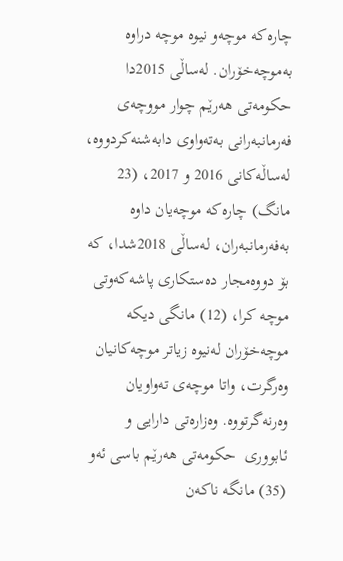چاره‌که‌ موچه‌و نیوه‌ موچه‌ دراوه‌ به‌موچه‌خۆران. له‌ساڵى 2015دا حکومه‌تى هه‌رێم چوار مووچه‌ى فه‌رمانبه‌رانى به‌ته‌واوى دابه‌شنه‌کردووه‌، له‌ساڵه‌کانى 2016 و 2017، (23 مانگ) چاره‌که‌ موچه‌یان داوه‌ به‌فه‌رمانبه‌ران، له‌ساڵى 2018شدا، که‌ بۆ دووه‌مجار ده‌ستکارى پاشه‌که‌وتى موچه‌ کرا، (12) مانگى دیکه‌ موچه‌خۆران له‌نیوه‌ زیاتر موچه‌کانیان وه‌رگرت، واتا موچه‌ى ته‌واویان وه‌رنه‌گرتووه‌. وه‌زاره‌تى دارایى و ئابوورى  حکومه‌تى هه‌رێم باسى ئه‌و (35) مانگه‌ ناکه‌ن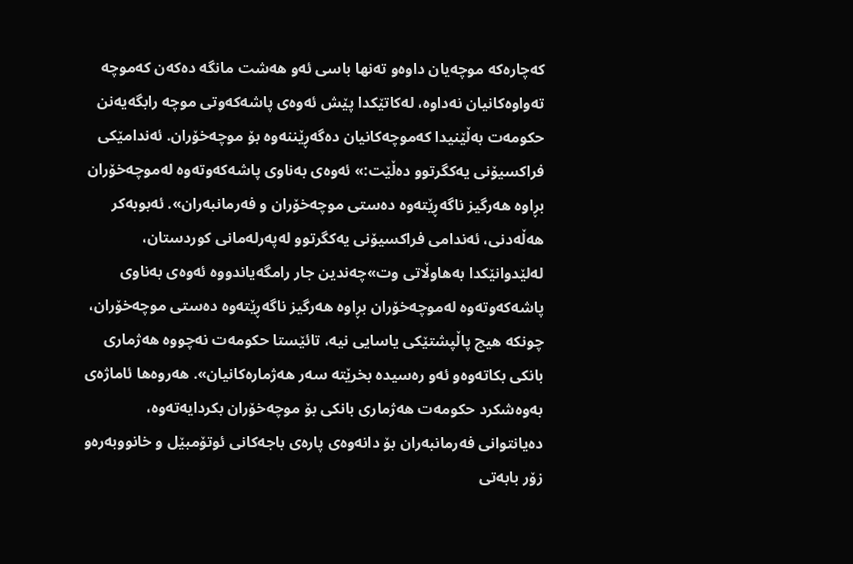که‌چاره‌که‌ موچه‌یان داوه‌و ته‌نها باسى ئه‌و هه‌شت مانگه‌ ده‌که‌ن که‌موچه‌ ته‌واوه‌کانیان نه‌داوه‌، له‌کاتێکدا پێش ئه‌وه‌ى پاشه‌که‌وتى موچه‌ رابگه‌یه‌نن حکومه‌ت به‌ڵێنیدا که‌موچه‌کانیان ده‌گه‌ڕێننه‌وه‌ بۆ موچه‌خۆران. ئه‌ندامێکى فراکسیۆنى یه‌کگرتوو ده‌ڵێت:» ئه‌وه‌ى به‌ناوى پاشه‌که‌وته‌وه‌ له‌موچه‌خۆران بڕاوه‌ هه‌رگیز ناگه‌ڕێته‌وه‌ ده‌ستى موچه‌خۆران و فه‌رمانبه‌ران». ئه‌بوبه‌کر هه‌ڵه‌دنى، ئه‌ندامى فراکسیۆنى یه‌کگرتوو له‌په‌رله‌مانى کوردستان، له‌لێدوانێکدا به‌‌هاوڵاتى وت»چه‌ندین جار رامگه‌یاندووه‌ ئه‌وه‌ى به‌ناوى پاشه‌که‌وته‌وه‌ له‌موچه‌خۆران بڕاوه‌ هه‌رگیز ناگه‌ڕێته‌وه‌ ده‌ستى موچه‌خۆران، چونکه‌ هیچ پاڵپشتێکى یاسایى نیه‌، تائێستا حکومه‌ت نه‌چووه‌ هه‌ژمارى بانکى بکاته‌وه‌و ئه‌و ره‌سیده‌ بخرێته‌ سه‌ر هه‌ژماره‌کانیان». هه‌روه‌ها ئاماژه‌ى به‌وه‌شکرد حکومه‌ت هه‌ژمارى بانکى بۆ موچه‌خۆران بکردایه‌ته‌وه‌، ده‌یانتوانى فه‌رمانبه‌ران بۆ دانه‌وه‌ى پاره‌ى باجه‌کانى ئوتۆمبێل و خانووبه‌ره‌و زۆر بابه‌تى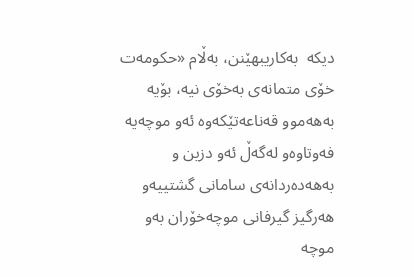دیکه‌  به‌کاریبهێنن، به‌ڵام «حکومه‌ت خۆى متمانه‌ى به‌خۆى نیه‌، بۆیه‌ به‌هه‌موو قه‌ناعه‌تێکه‌وه‌ ئه‌و موچه‌یه‌ فه‌وتاوه‌و له‌گه‌ڵ ئه‌و دزین و به‌هه‌ده‌ردانه‌ى سامانى گشتییه‌و هه‌رگیز گیرفانى موچه‌خۆران به‌و موچه‌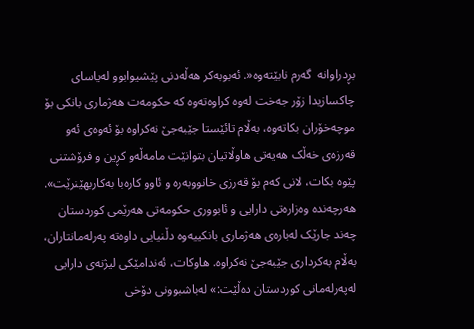بڕدراوانه‌  گه‌رم نابێته‌وه‌«. ئه‌بوبه‌کر هه‌ڵه‌دنى پێشیوابوو له‌یاساى چاکسازیدا زۆر جه‌خت له‌وە کراوه‌ته‌وه‌ که‌ حکومه‌ت هه‌ژمارى بانکى بۆ موچه‌خۆران بکاته‌وه‌، به‌ڵام تائێستا جێبه‌جێ نه‌کراوه‌ بۆ ئه‌وه‌ى ئه‌و قه‌رزه‌ى خه‌ڵک هه‌یه‌تى هاوڵاتیان بتوانێت مامه‌ڵه‌و کڕین و فرۆشتنى پێوه‌ بکات، لانى که‌م بۆ قه‌رزى خانووبه‌ره‌ و ئاوو کاره‌با به‌کاربهێنرێت». هه‌رچه‌نده‌ وه‌زاره‌تى دارایى و ئابوورى حکومه‌تى هه‌رێمى کوردستان چه‌ند جارێک له‌باره‌ى هه‌ژمارى بانکییه‌وه‌ دڵنیایى داوه‌ته‌ په‌رله‌مانتاران، به‌ڵام به‌کردارى جێبه‌جێ نه‌کراوه‌. هاوکات، ئه‌ندامێکى لیژنه‌ى دارایى له‌په‌رله‌مانى کوردستان ده‌ڵێت:» له‌باشبوونى دۆخى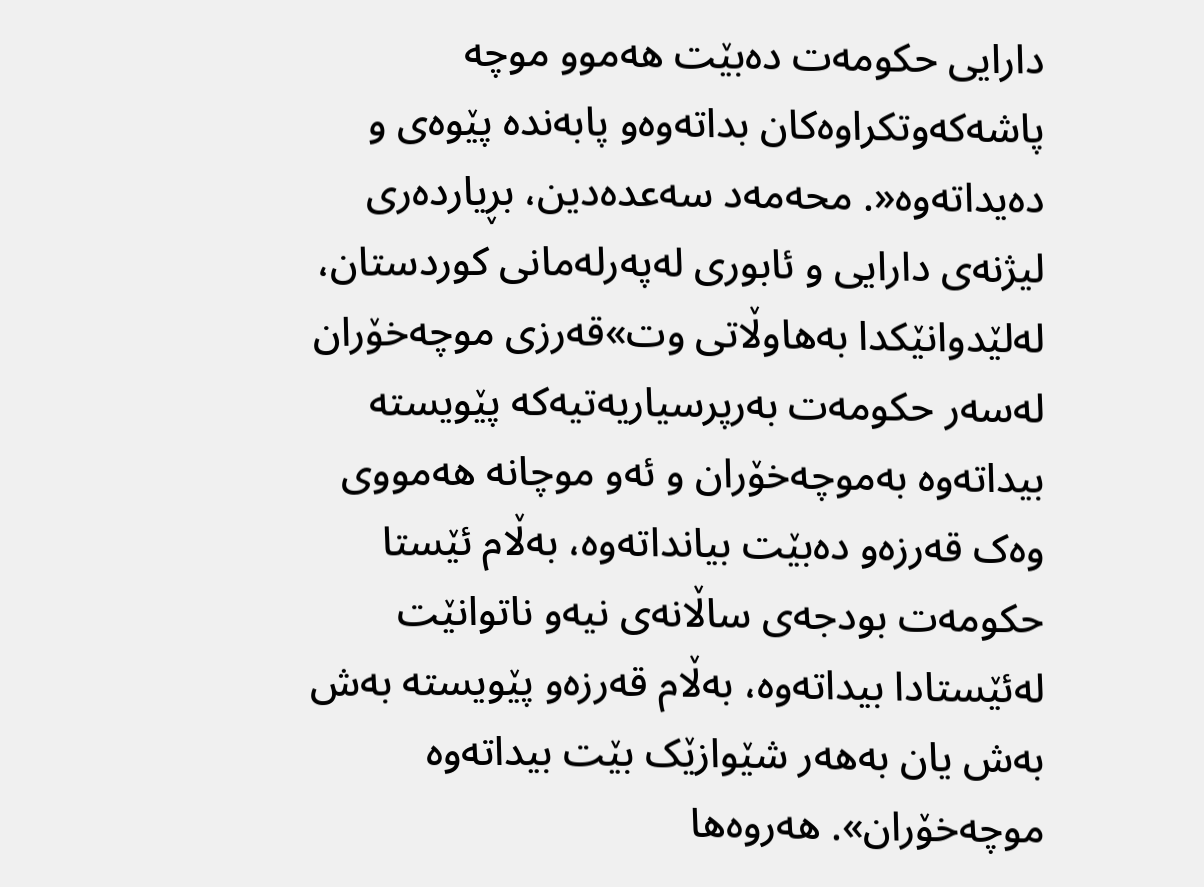دارایى حکومه‌ت ده‌بێت هه‌موو موچه‌ پاشه‌که‌وتکراوه‌کان بداته‌وه‌و پابه‌نده‌ پێوه‌ى و ده‌یداته‌وه‌«. محه‌مه‌د سه‌عده‌دین، بڕیارده‌رى لیژنه‌ى دارایى و ئابورى له‌په‌رله‌مانى کوردستان، له‌لێدوانێکدا به‌‌هاوڵاتى وت»قه‌رزى موچه‌خۆران له‌سه‌ر حکومه‌ت به‌رپرسیاریه‌تیه‌که‌ پێویسته‌ بیداته‌وه‌ به‌موچه‌خۆران و ئه‌و موچانه‌ هه‌مووى وه‌ک قه‌رزه‌و ده‌بێت بیانداته‌وه‌، به‌ڵام ئێستا حکومه‌ت بودجه‌ى ساڵانه‌ى نیه‌و ناتوانێت له‌ئێستادا بیداته‌وه‌، به‌ڵام قه‌رزه‌و پێویسته‌ به‌ش به‌ش یان به‌هه‌ر شێوازێک بێت بیداته‌وه‌ موچه‌خۆران». هه‌روه‌ها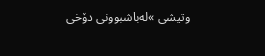وتیشى »له‌باشبوونى دۆخى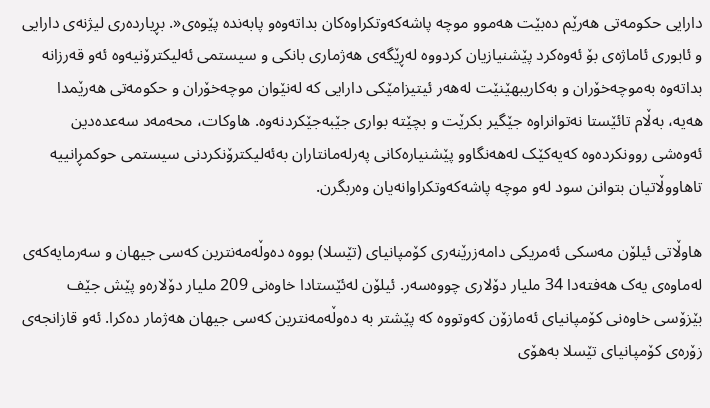دارایى حکومه‌تی هەرێم ده‌بێت هه‌موو موچه‌ پاشه‌که‌وتکراوه‌کان بداته‌وه‌و پابه‌نده‌ پێوه‌ى‌«. بڕیارده‌رى لیژنه‌ى دارایى و ئابورى ئاماژه‌ى بۆ ئه‌وه‌کرد پێشنیازیان کردووه‌ له‌ڕێگه‌ى هه‌ژمارى بانکی و سیستمى ئه‌لیکترۆنیه‌وه‌ ئه‌و قه‌رزانه‌ بداته‌وه‌ به‌موچه‌خۆران و به‌کاریبهێنێت له‌هه‌ر ئیتیزامێکى دارایى که‌ له‌نێوان موچه‌خۆران و حکومه‌تى هه‌رێمدا هه‌یه‌، به‌ڵام تائێستا نه‌توانراوه‌ جێگیر بکرێت و بچێته‌ بوارى جێبه‌جێکردنه‌وه‌. هاوکات، محه‌مه‌د سه‌عده‌دین ئه‌وه‌شى روونکرده‌وه‌ که‌یه‌کێک له‌هه‌نگاوو پێشنیاره‌کانى په‌رله‌مانتاران به‌ئه‌لیکترۆنکردنى سیستمى حوکمڕانییه‌ تاهاووڵاتیان بتوانن سود له‌و موچه‌ پاشه‌که‌وتکراوانه‌یان وه‌ربگرن.

هاوڵاتى ئیلۆن مه‌سکى ئه‌مریکى دامه‌زرێنه‌رى کۆمپانیاى (تێسلا) بووه‌ ده‌وڵه‌مه‌نترین که‌سى جیهان و سه‌رمایه‌که‌ى له‌ماوه‌ى یه‌ک هه‌فته‌دا 34 ملیار دۆلارى چووه‌سه‌ر. ئیلۆن له‌ئێستادا خاوه‌نى 209 ملیار دۆلاره‌و پێش جێف بێزۆسى خاوه‌نى کۆمپانیاى ئه‌مازۆن که‌وتووه‌ که‌ پێشتر به‌ ده‌وڵه‌مه‌نترین که‌سى جیهان هه‌ژمار ده‌کرا. ئه‌و قازانجه‌ى زۆره‌ى کۆمپانیاى تێسلا به‌هۆى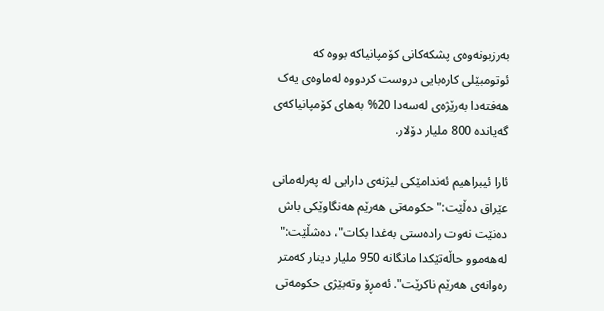به‌رزبونه‌وه‌ى پشکه‌کانى کۆمپانیاکه‌ بووه‌ که‌ ئوتومبێلى کاره‌بایى دروست کردووه‌ له‌ماوه‌ى یه‌ک هه‌فته‌دا به‌رێژه‌ى له‌سه‌دا 20% به‌هاى کۆمپانیاکه‌ى گه‌یانده‌ 800 ملیار دۆلار.

ئارا ئیبراهیم ئه‌ندامێکى لیژنه‌ى دارایى له‌ په‌رله‌مانى عێراق ده‌ڵێت:" حکومه‌تى هه‌رێم هه‌نگاوێکى باش ده‌نێت نه‌وت راده‌ستى به‌غدا بکات"، ده‌شڵێت:" له‌هه‌موو حاڵه‌تێکدا مانگانه‌ 950 ملیار دینار که‌متر ره‌وانه‌ى هه‌رێم ناکرێت". ئه‌مڕۆ وته‌بێژى حکومه‌تى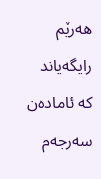هه‌رێم رایگه‌یاند که‌ ئاماده‌ن سه‌رجه‌م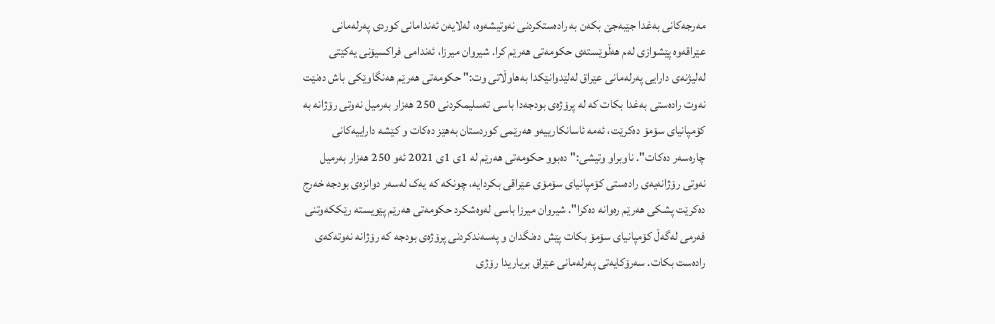مه‌رجه‌کانى به‌غدا جێبه‌جێ بکه‌ن به‌ راده‌ستکردنى نه‌وتیشه‌وه‌، له‌لایه‌ن ئه‌ندامانى کوردى په‌رله‌مانى عێراقه‌وه‌ پێشوازى له‌م هه‌ڵوێسته‌ى حکومه‌تى هه‌رێم کرا. شیروان میرزا، ئه‌ندامى فراکسیۆنى یه‌کێتى له‌لیژنه‌ى دارایى په‌رله‌مانى عێراق له‌لێدوانێکدا به‌هاوڵاتى وت:" حکومه‌تى هه‌رێم هه‌نگاوێکى باش ده‌نێت نه‌وت راده‌ستى به‌غدا بکات که‌ له‌ پرۆژه‌ى بودجه‌دا باسى ته‌سلیمکردنى 250 هه‌زار به‌رمیل نه‌وتى رۆژانه‌ به‌ کۆمپانیاى سۆمۆ ده‌کرێت، ئه‌مه‌ ئاسانکارییه‌و هه‌رێمى کوردستان به‌هێز ده‌کات و کێشه‌ داراییه‌کانى چاره‌سه‌ر ده‌کات". ناوبراو وتیشى:" ده‌بوو حکومه‌تى هه‌رێم له‌ 1ى 1ى 2021 ئه‌و 250 هه‌زار به‌رمیل نه‌وتى رۆژانه‌یه‌ى راده‌ستى کۆمپانیاى سۆمۆى عێراقى بکردایه‌، چونکه‌ که‌ یه‌ک له‌سه‌ر دوانزه‌ى بودجه‌ خه‌رج ده‌کرێت پشکى هه‌رێم ره‌وانه‌ ده‌کرا". شیروان میرزا باسى له‌وه‌شکرد حکومه‌تى هه‌رێم پێویسته‌ رێککه‌وتنى فه‌رمى له‌گه‌ڵ کۆمپانیاى سۆمۆ بکات پێش ده‌نگدان و په‌سه‌ندکردنى پرۆژه‌ى بودجه‌ که‌ رۆژانه‌ نه‌وته‌که‌ى راده‌ست بکات. سه‌رۆکایه‌تى په‌رله‌مانى عێراق بریاریدا رۆژى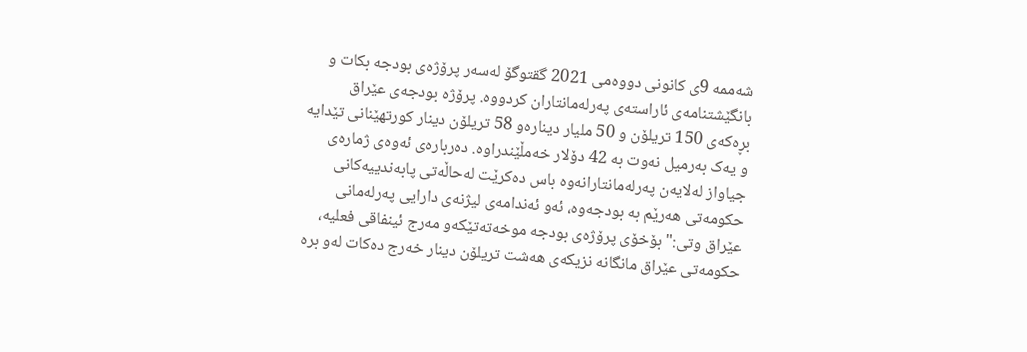شه‌ممه‌ 9ى کانونى دووه‌مى 2021 گقتوگۆ له‌سه‌ر پرۆژه‌ى بودجه‌ بکات و بانگێشتنامه‌ى ئاراسته‌ى په‌رله‌مانتاران کردووه‌. پرۆژه‌ بودجه‌ى عێراق بڕه‌که‌ى 150 تریلۆن و 50 ملیار دیناره‌و 58 تریلۆن دینار کورتهێنانى تێدایه‌ و یه‌ک به‌رمیل نه‌وت به‌ 42 دۆلار خه‌مڵێندراوه‌. ده‌رباره‌ى ئه‌وه‌ى ژماره‌ى جیاواز له‌لایه‌ن په‌رله‌مانتارانه‌وه‌ باس ده‌کرێت له‌حاڵه‌تى پابه‌ندییه‌کانى حکومه‌تى هه‌رێم به‌ بودجه‌وه‌، ئه‌و ئه‌ندامه‌ى لیژنه‌ى دارایى په‌رله‌مانى عێراق وتى:" بۆخۆى پرۆژه‌ى بودجه‌ موخه‌ته‌تێکه‌و مه‌رج ئینفاقى فعلیه‌، حکومه‌تى عێراق مانگانه‌ نزیکه‌ى هه‌شت تریلۆن دینار خه‌رج ده‌کات له‌و بره‌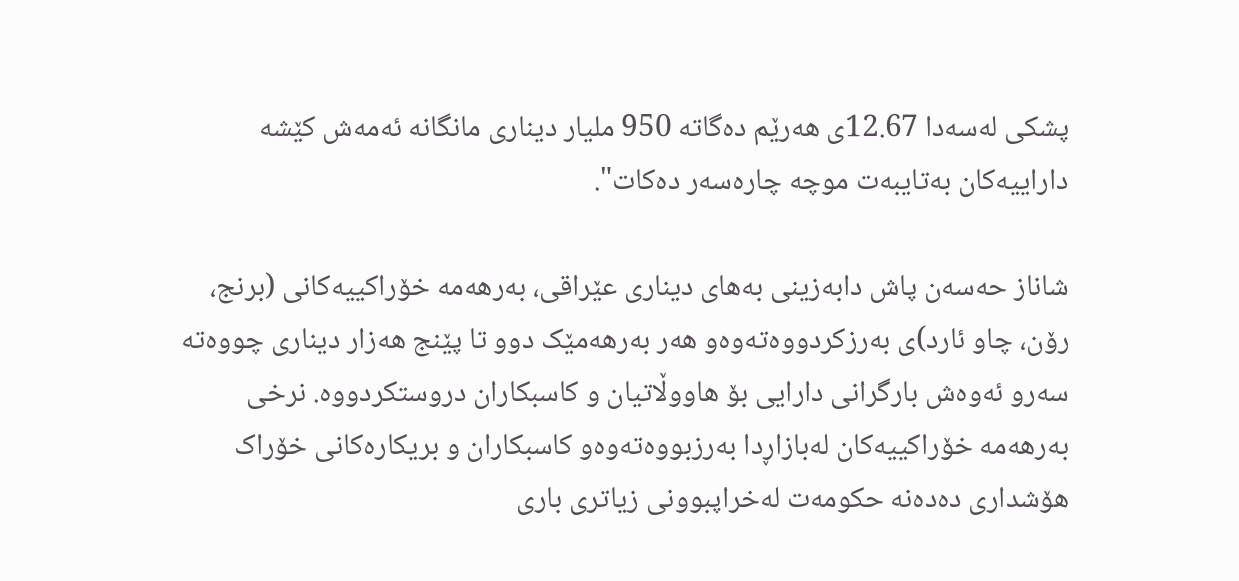پشکى له‌سه‌دا 12.67ى هه‌رێم ده‌گاته‌ 950 ملیار دینارى مانگانه‌ ئه‌مه‌ش کێشه‌ داراییه‌کان به‌تایبه‌ت موچه‌ چاره‌سه‌ر ده‌کات".

شاناز حه‌سه‌ن پاش دابه‌زینى به‌هاى دینارى عێراقى، به‌رهه‌مه‌ خۆراکییه‌کانى (برنج، رۆن، چاو ئارد)ى به‌رزکردووه‌ته‌وه‌و هه‌ر به‌رهه‌مێک دوو تا پێنج هه‌زار دینارى چووه‌ته‌ سه‌رو ئه‌وه‌ش بارگرانى دارایى بۆ هاووڵاتیان و کاسبکاران دروستکردووه‌. نرخی به‌رهه‌مه‌ خۆراکییه‌کان له‌بازاڕدا به‌رزبووەته‌وه‌و کاسبکاران و بریکاره‌کانى خۆراک هۆشدارى ده‌ده‌نه‌ حکومه‌ت له‌خراپبوونى زیاترى بارى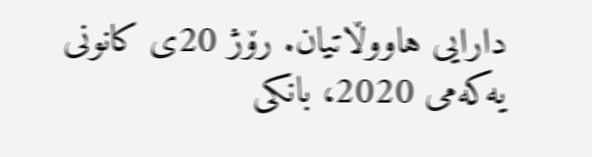دارایى هاووڵاتیان. رۆژ 20ى کانونى یه‌که‌مى 2020، بانکى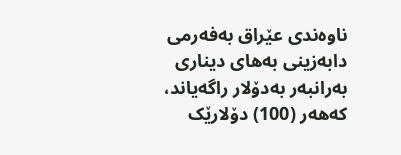ناوه‌ندى عێراق به‌فه‌رمى دابه‌زینى به‌هاى دینارى به‌رانبه‌ر به‌دۆلار راگه‌یاند، که‌هه‌ر (100) دۆلارێک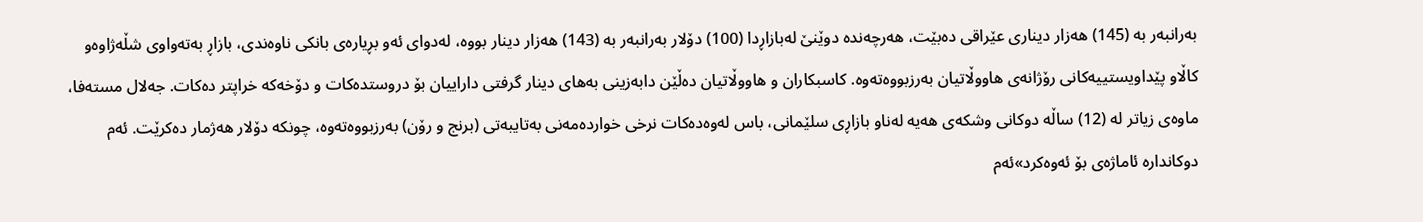به‌رانبه‌ر به‌ (145) هه‌زار دینارى عێراقى ده‌بێت، هه‌رچه‌نده‌ دوێنێ له‌بازاڕدا (100) دۆلار به‌رانبه‌ر به‌ (143) هه‌زار دینار بووه‌، له‌دواى ئه‌و بڕیاره‌ى بانکى ناوه‌ندى، بازاڕ به‌ته‌واوى شڵه‌ژاوه‌و کاڵاو پێداویستییه‌کانى رۆژانه‌ى هاووڵاتیان به‌رزبووه‌ته‌وه‌. کاسبکاران و هاووڵاتیان ده‌ڵێن دابه‌زینى به‌هاى دینار گرفتى داراییان بۆ دروستده‌کات و دۆخه‌که‌ خراپتر ده‌کات. جه‌لال مسته‌فا، ماوه‌ى زیاتر له‌ (12) ساڵه‌ دوکانى وشکه‌ى هه‌یه‌ له‌ناو بازاڕى سلێمانى، باس له‌وەده‌کات نرخى خوارده‌مه‌نى به‌تایبه‌تى (برنج و رۆن) به‌رزبووەته‌وه‌، چونکه‌ دۆلار هه‌ژمار ده‌کرێت. ئه‌م دوکانداره‌ ئاماژه‌ى بۆ ئه‌وه‌کرد»ئه‌م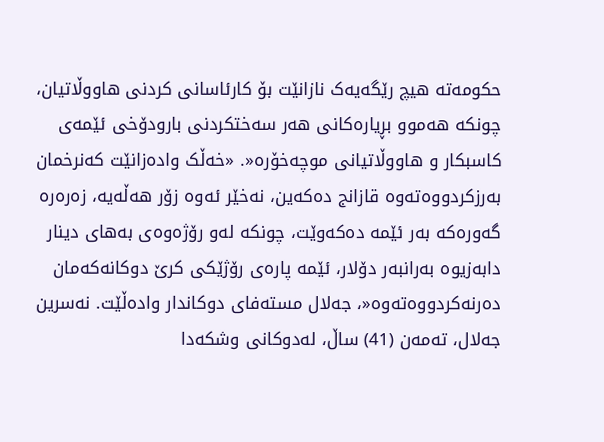حکومه‌ته‌ هیچ رێگه‌یه‌ک نازانێت بۆ کارئاسانى کردنى هاووڵاتیان، چونکه‌ هه‌موو بڕیاره‌کانى هه‌ر سه‌ختکردنى بارودۆخى ئێمه‌ى کاسبکار و هاووڵاتیانى موچه‌خۆره‌«. «خه‌ڵک واده‌زانێت که‌نرخمان به‌رزکردووەته‌وه‌ قازانج ده‌که‌ین، نه‌خێر ئه‌وه‌ زۆر هه‌ڵه‌یه‌، زه‌ره‌ره‌ گه‌وره‌که‌ به‌ر ئێمه‌ ده‌که‌وێت، چونکه‌ له‌و رۆژه‌وه‌ى به‌هاى دینار دابه‌زیوه‌ به‌رانبه‌ر دۆلار، ئێمه‌ پاره‌ى رۆژێکى کرێ دوکانه‌که‌مان ده‌رنه‌کردووەته‌وه‌«، جه‌لال مسته‌فاى دوکاندار واده‌ڵێت. نه‌سرین جه‌لال، ته‌مه‌ن (41) ساڵ، له‌دوکانى وشکه‌دا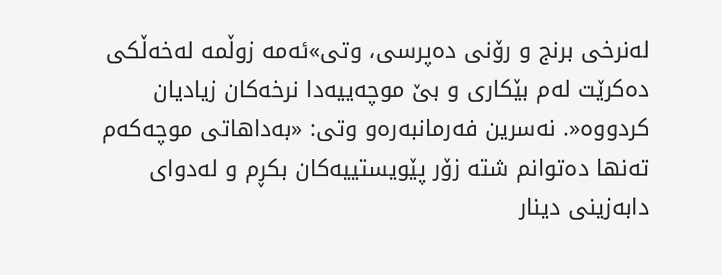له‌نرخى برنج و رۆنى ده‌پرسى، وتى»ئه‌مه‌ زوڵمه‌ له‌خه‌ڵکى ده‌کرێت له‌م بێکاری و بێ موچه‌ییه‌دا نرخه‌کان زیادیان کردووه‌«. نه‌سرین فه‌رمانبه‌ره‌و وتى: «به‌داهاتى موچه‌که‌م ته‌نها ده‌توانم شته‌ زۆر پێویستییه‌کان بکڕم و له‌دواى  دابه‌زینى دینار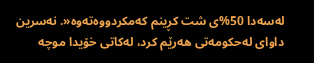له‌سه‌دا 50%ى شت کڕینم که‌مکردووەته‌وه‌«. نه‌سرین داواى له‌حکومه‌تى هه‌رێم کرد، له‌کاتى خۆیدا موچه‌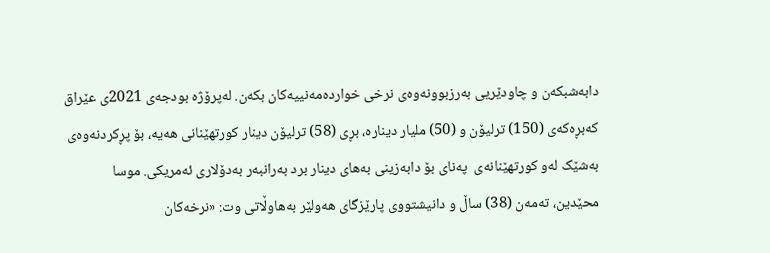دابه‌شبکه‌ن و چاودێریى به‌رزبوونه‌وه‌ى نرخى خوارده‌مه‌نییه‌کان بکه‌ن. له‌پرۆژه‌ بودجه‌ى 2021ی عێراق که‌بڕه‌که‌ى (150) ترلیۆن و (50) ملیار دیناره‌، بڕى (58) ترلیۆن دینار کورتهێنانى هه‌یه‌، بۆ پڕکردنه‌وه‌ى به‌شێک له‌و کورتهێنانه‌ى  په‌ناى بۆ دابه‌زینى به‌هاى دینار برد به‌رانبه‌ر به‌دۆلارى ئه‌مریکى. موسا محێدین، ته‌مه‌ن (38) ساڵ و دانیشتووى پارێزگاى هه‌ولێر به‌هاوڵاتى وت: «نرخه‌کان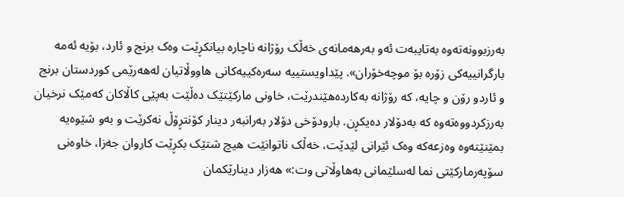به‌رزبوونه‌ته‌وه‌ به‌تایبه‌ت ئه‌و به‌رهه‌مانه‌ى خه‌ڵک رۆژانه‌ ناچاره‌ بیانکڕێت وه‌ک برنج و ئارد، بۆیه‌ ئه‌مه‌ بارگرانییه‌کى زۆره‌ بۆ موچه‌خۆران». پێداویستییه‌ سه‌ره‌کییه‌کانى هاووڵاتیان له‌هه‌رێمى کوردستان برنج و ئاردو رۆن و چایه‌، که‌ رۆژانه‌ به‌کارده‌هێندرێت، خاونى مارکێتێک ده‌ڵێت به‌پێى کاڵاکان که‌مێک نرخیان به‌رزکردووه‌ته‌وه‌ که‌ به‌دۆلار ده‌یکڕن. بارودۆخى دۆلار به‌رانبه‌ر دینار کۆنتڕۆڵ نه‌کرێت و به‌و شێوه‌یه‌ بمێنێته‌وه‌ وه‌زعه‌که‌ وه‌ک ئێرانى لێدێت، خه‌ڵک ناتوانێت هیچ شتێک بکڕێت کاروان جه‌زا، خاوه‌نى سۆپه‌رمارکێتى نما له‌سلێمانى به‌هاوڵاتى وت:» هه‌زار دینارێکمان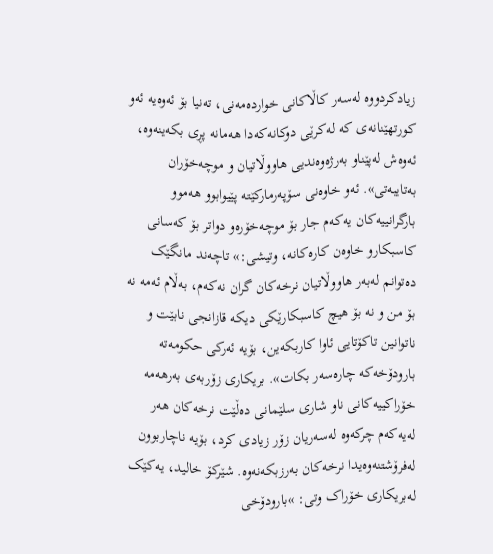زیادکردووه‌ له‌سه‌ر کاڵاکانى خوارده‌مه‌نى، ته‌نیا بۆ ئه‌وه‌یه‌ ئه‌و کورتهێنانه‌ى که‌ له‌کرێى دوکانه‌که‌دا هه‌مانه‌ پڕی بکه‌ینه‌وه‌، ئه‌وه‌ش له‌پێناو به‌رژه‌وه‌ندیى هاووڵاتیان و موچه‌خۆران به‌تایبه‌تى». ئه‌و خاوه‌نى سۆپه‌رمارکێته‌ پێیوابوو هه‌موو بارگرانییه‌کان یه‌که‌م جار بۆ موچه‌خۆره‌و دواتر بۆ کەسانى کاسبکارو خاوه‌ن کاره‌کانه‌، وتیشى:» تاچه‌ند مانگێک ده‌توانم له‌به‌ر هاووڵاتیان نرخه‌کان گران نه‌که‌م، به‌ڵام ئه‌مه‌ نه‌ بۆ من و نه‌ بۆ هیچ کاسبکارێکى دیکه‌ قازانجى نابێت و ناتوانین تاکۆتایی ئاوا کاربکه‌ین، بۆیه‌ ئه‌رکى حکومه‌ته‌ بارودۆخه‌که‌ چاره‌سه‌ر بکات». بریکارى زۆربه‌ى به‌رهه‌مه‌ خۆراکییه‌کانى ناو شارى سلێمانى ده‌ڵێت نرخه‌کان هه‌ر له‌یه‌که‌م چرکه‌وه‌ له‌سه‌ریان زۆر زیادى کرد، بۆیه‌ ناچاربوون له‌فرۆشتنه‌وه‌یدا نرخه‌کان به‌رزبکه‌نه‌وه‌. شێرکۆ خالید، یه‌کێک له‌بریکارى خۆراک وتى: »بارودۆخى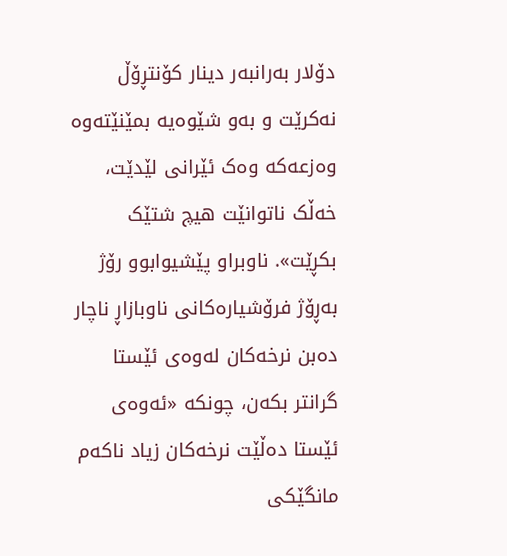دۆلار به‌رانبه‌ر دینار کۆنتڕۆڵ نه‌کرێت و به‌و شێوه‌یه‌ بمێنێته‌وه‌ وه‌زعه‌که‌ وه‌ک ئێرانى لێدێت، خه‌ڵک ناتوانێت هیچ شتێک بکڕێت». ناوبراو پێشیوابوو رۆژ به‌ڕۆژ فرۆشیاره‌کانى ناوبازاڕ ناچار ده‌بن نرخه‌کان له‌وه‌ى ئێستا گرانتر بکه‌ن، چونکه‌ «ئه‌وه‌ى ئێستا ده‌ڵێت نرخه‌کان زیاد ناکه‌م مانگێکى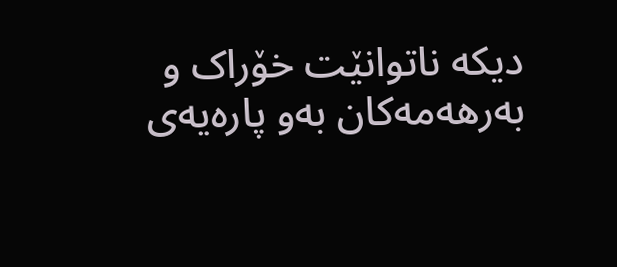دیکه‌ ناتوانێت خۆراک و به‌رهه‌مه‌کان به‌و پاره‌یەى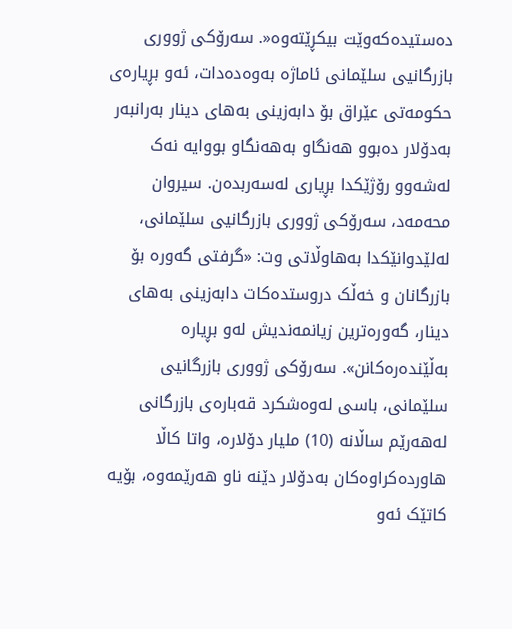ده‌ستیده‌که‌وێت بیکڕێته‌وه‌«. سه‌رۆکى ژوورى بازرگانیى سلێمانى ئاماژه‌ به‌وه‌ده‌دات، ئه‌و بڕیاره‌ى حکومه‌تى عێراق بۆ دابه‌زینى به‌هاى دینار به‌رانبه‌ر به‌دۆلار ده‌بوو هه‌نگاو به‌هه‌نگاو بووایه‌ نه‌ک له‌شه‌وو رۆژێکدا بڕیارى له‌سه‌ربده‌ن. سیروان محه‌مه‌د، سه‌رۆکى ژوورى بازرگانیى سلێمانى، له‌لێدوانێکدا به‌هاوڵاتى وت: «گرفتى گه‌وره‌ بۆ بازرگانان و خه‌ڵک دروستده‌کات دابه‌زینى به‌هاى دینار، گه‌وره‌ترین زیانمه‌ندیش له‌و بڕیاره‌ به‌ڵێنده‌ره‌کانن». سه‌رۆکى ژوورى بازرگانیى سلێمانى، باسى له‌وه‌شکرد قه‌باره‌ى بازرگانى له‌هه‌رێم ساڵانه‌ (10) ملیار دۆلاره‌، واتا کاڵا هاورده‌کراوه‌کان به‌دۆلار دێنه‌ ناو هه‌رێمه‌وه‌، بۆیه‌ کاتێک ئه‌و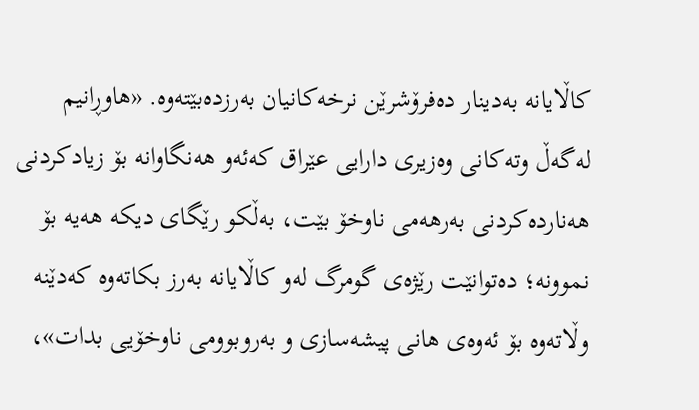کاڵایانه‌ به‌دینار ده‌فرۆشرێن نرخه‌کانیان به‌رزده‌بێته‌وه‌. «هاوڕانیم له‌گه‌ڵ وته‌کانى وه‌زیرى دارایى عێراق که‌ئه‌و هه‌نگاوانه‌ بۆ زیادکردنى هه‌نارده‌کردنى به‌رهه‌مى ناوخۆ بێت، به‌ڵکو رێگاى دیکه‌ هه‌یه‌ بۆ نموونه‌؛ ده‌توانێت رێژه‌ى گومرگ له‌و کاڵایانه‌ به‌رز بکاته‌وه‌ که‌دێنه‌ وڵاته‌وه‌ بۆ ئه‌وه‌ى هانى پیشه‌سازى و به‌روبوومى ناوخۆیى بدات»،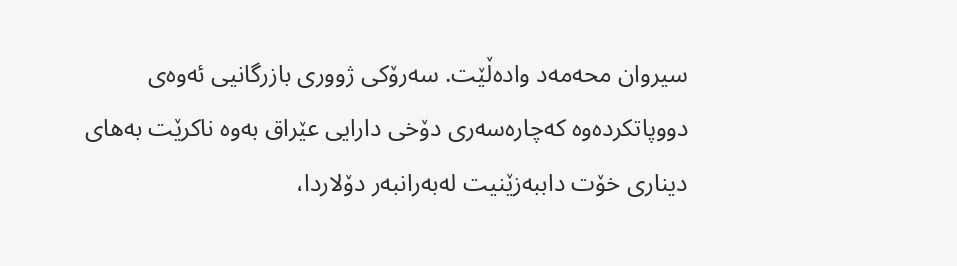سیروان محه‌مه‌د واده‌ڵێت. سه‌رۆکى ژوورى بازرگانیى ئه‌وه‌ى دووپاتکرده‌وه‌ که‌چاره‌سه‌رى دۆخى دارایى عێراق به‌وه‌ ناکرێت به‌هاى دینارى خۆت داببه‌زێنیت له‌به‌رانبه‌ر دۆلاردا،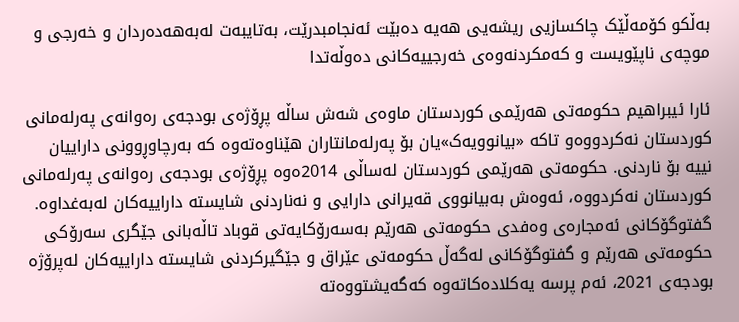به‌ڵکو کۆمه‌ڵێک چاکسازیى ریشه‌یى هه‌یه‌ ده‌بێت ئه‌نجامبدرێت، به‌تایبه‌ت له‌به‌هه‌ده‌ردان و خه‌رجى و موچه‌ى ناپێویست و که‌مکردنه‌وه‌ى خه‌رجییه‌کانى ده‌وڵه‌تدا

ئارا ئیبراهیم حکومه‌تى هه‌رێمى کوردستان ماوه‌ى شه‌ش ساڵه‌ پڕۆژه‌ى بودجه‌ى ره‌وانه‌ى په‌رله‌مانى کوردستان نه‌کردووه‌و تاکه‌ «بیانوویه‌ک»یان بۆ په‌رله‌مانتاران هێناوه‌ته‌وه‌ که‌ به‌رچاوڕوونى داراییان نییه‌ بۆ ناردنى. حکومه‌تى هه‌رێمى کوردستان له‌ساڵى 2014ەوه‌ پڕۆژه‌ى بودجه‌ى ره‌وانه‌ى په‌رله‌مانى کوردستان نه‌کردووه‌، ئه‌وه‌ش به‌بیانووى قه‌یرانى دارایى و نه‌ناردنى شایسته‌ داراییه‌کان له‌به‌غداوه‌. گفتوگۆکانى ئه‌مجاره‌ى وه‌فدى حکومه‌تى هه‌رێم به‌سه‌رۆکایه‌تى قوباد تاڵه‌بانى جێگرى سه‌رۆکى حکومه‌تى هه‌رێم و گفتوگۆکانى له‌گه‌ڵ حکومه‌تى عێراق و جێگیرکردنى شایسته‌ داراییه‌کان له‌پرۆژه‌ بودجه‌ى 2021، ئه‌م پرسه‌ یه‌کلاده‌کاته‌وه‌ که‌گه‌یشتووەته‌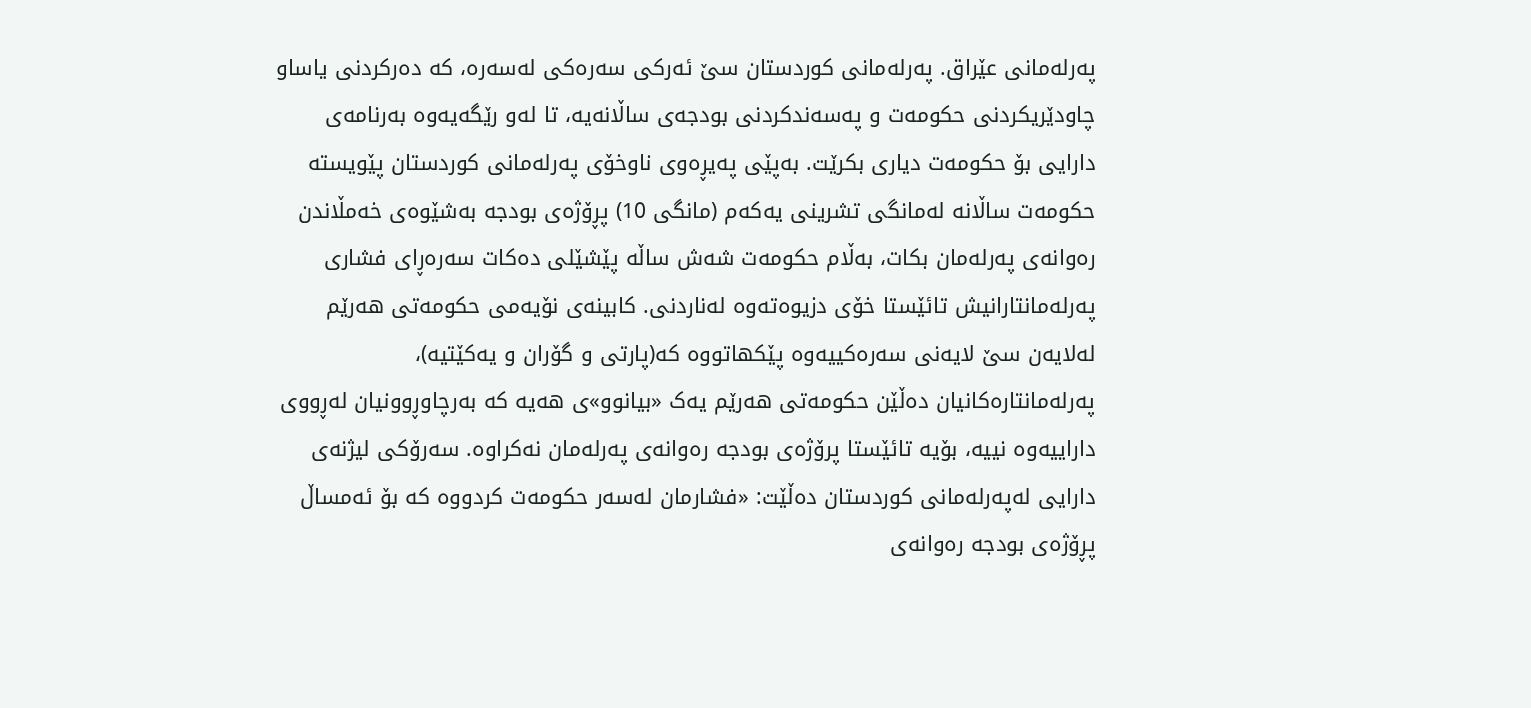په‌رله‌مانى عێراق. په‌رله‌مانى کوردستان سێ ئه‌رکى سه‌ره‌کى له‌سه‌ره‌، که‌ ده‌رکردنى یاساو چاودێریکردنى حکومه‌ت و په‌سه‌ندکردنى بودجه‌ى ساڵانه‌یه‌، تا له‌و رێگه‌یه‌وه‌ به‌رنامه‌ى دارایى بۆ حکومه‌ت دیارى بکرێت. به‌پێى په‌یڕه‌وى ناوخۆى په‌رله‌مانى کوردستان پێویسته‌ حکومه‌ت ساڵانه‌ له‌مانگى تشرینى یه‌که‌م (مانگى 10) پڕۆژه‌ى بودجه‌ به‌شێوه‌ى خه‌مڵاندن ره‌وانه‌ى په‌رله‌مان بکات، به‌ڵام حکومه‌ت شه‌ش ساڵه‌ پێشێلى ده‌کات سه‌ره‌ڕاى فشارى په‌رله‌مانتارانیش تائێستا خۆى دزیوه‌ته‌وه‌ له‌ناردنى. کابینه‌ى نۆیه‌مى حکومه‌تى هه‌رێم له‌لایه‌ن سێ لایه‌نى سه‌ره‌کییه‌وه‌ پێکهاتووه‌ که‌(پارتى و گۆران و یه‌کێتیه‌)،  په‌رله‌مانتاره‌کانیان ده‌ڵێن حکومه‌تى هه‌رێم یه‌ک «بیانوو»ى هه‌یه‌ که‌ به‌رچاوڕوونیان له‌ڕووى داراییه‌وه‌ نییه‌، بۆیه‌ تائێستا پرۆژه‌ى بودجه‌ ره‌وانه‌ى په‌رله‌مان نه‌کراوه‌. سه‌رۆکى لیژنه‌ى دارایى له‌په‌رله‌مانى کوردستان ده‌ڵێت: «فشارمان له‌سه‌ر حکومه‌ت کردووه‌ که‌ بۆ ئه‌مساڵ پڕۆژه‌ى بودجه‌ ره‌وانه‌ى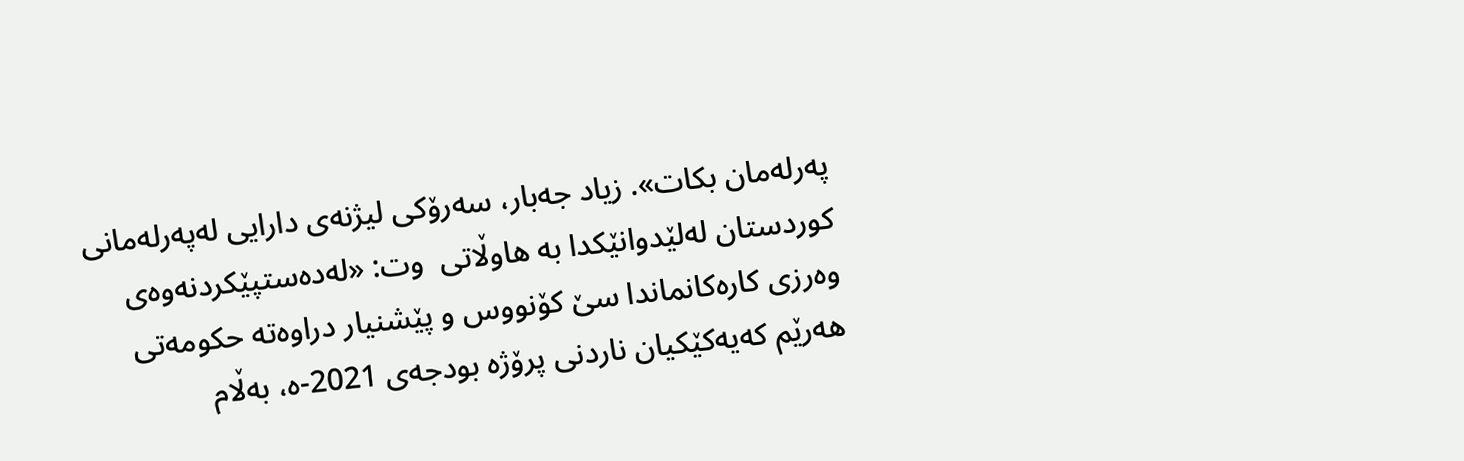په‌رله‌مان بکات». زیاد جه‌بار، سه‌رۆکى لیژنه‌ى دارایى له‌په‌رله‌مانى کوردستان له‌لێدوانێکدا به‌‌ هاوڵاتى  وت: «له‌ده‌ستپێکردنه‌وه‌ى وه‌رزى کاره‌کانماندا سێ کۆنووس و پێشنیار دراوه‌ته‌ حکومه‌تى هه‌رێم که‌یه‌کێکیان ناردنى پرۆژه‌ بودجه‌ى 2021-ە، به‌ڵام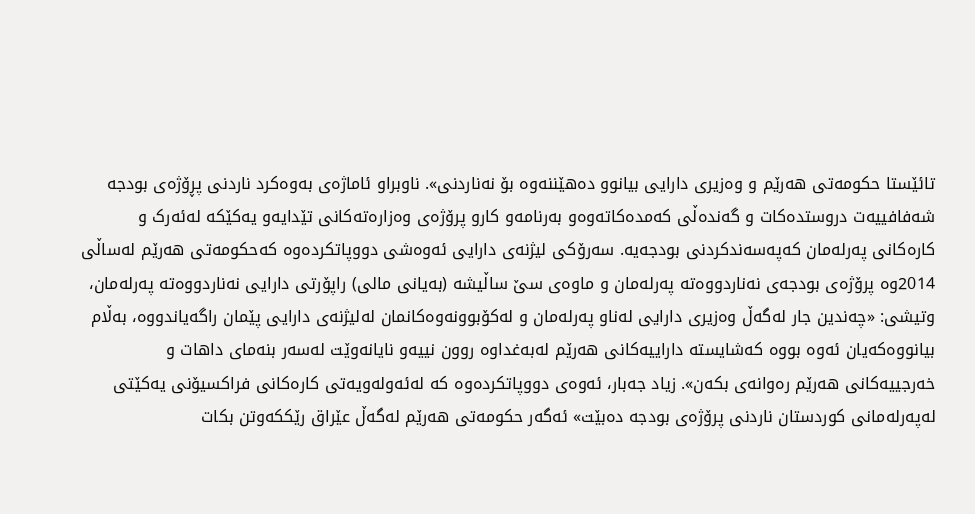تائێستا حکومه‌تى هه‌رێم و وه‌زیرى دارایى بیانوو ده‌هێننه‌وه‌ بۆ نه‌ناردنى». ناوبراو ئاماژه‌ى به‌وه‌کرد ناردنى پڕۆژه‌ى بودجه‌ شه‌فافییه‌ت دروستده‌کات و گه‌نده‌ڵى که‌مده‌کاته‌وه‌و به‌رنامه‌و کارو پرۆژه‌ى وه‌زاره‌ته‌کانى تێدایه‌و یه‌کێکه‌ له‌ئه‌رک و کاره‌کانى په‌رله‌مان که‌په‌سه‌ندکردنى بودجه‌یه‌. سه‌رۆکى لیژنه‌ى دارایى ئه‌وه‌شى دووپاتکرده‌وه‌ که‌حکومه‌تى هه‌رێم له‌ساڵى 2014وه‌ پرۆژه‌ى بودجه‌ى نه‌ناردووه‌ته‌ په‌رله‌مان و ماوه‌ى سێ ساڵیشه‌ (به‌یانى مالى) راپۆرتى دارایى نه‌ناردووه‌ته‌ په‌رله‌مان، وتیشى: «چه‌ندین جار له‌گه‌ڵ وه‌زیرى دارایى له‌ناو په‌رله‌مان و له‌کۆبوونه‌وه‌کانمان له‌لیژنه‌ى دارایى پێمان راگه‌یاندووه‌، به‌ڵام بیانووه‌که‌یان ئه‌وه‌ بووه‌ که‌شایسته‌ داراییه‌کانى هه‌رێم له‌به‌غداوه‌ روون نییه‌و نایانه‌وێت له‌سه‌ر بنه‌ماى داهات و خه‌رجییه‌کانى هه‌رێم ره‌وانه‌ى بکه‌ن». زیاد جه‌بار، ئه‌وه‌ى دووپاتکرده‌وه‌ که‌ له‌ئه‌وله‌ویه‌تى کاره‌کانى فراکسیۆنى یه‌کێتى له‌په‌رله‌مانى کوردستان ناردنى پرۆژه‌ى بودجه‌ ده‌بێت» ئه‌گه‌ر حکومه‌تى هه‌رێم له‌گه‌ڵ عێراق رێککه‌وتن بکات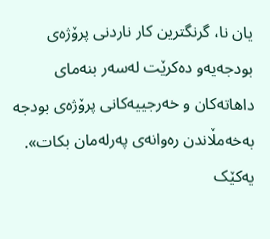یان نا، گرنگترین کار ناردنى پرۆژه‌ى بودجه‌یه‌و ده‌کرێت له‌سه‌ر بنه‌ماى داهاته‌کان و خه‌رجییه‌کانى پرۆژه‌ى بودجه‌ به‌خه‌مڵاندن ره‌وانه‌ى په‌رله‌مان بکات». یه‌کێک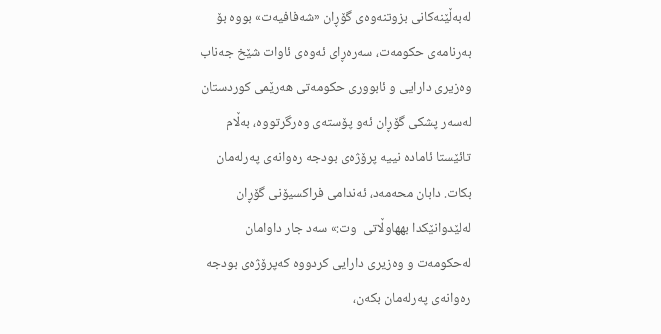له‌به‌ڵێنه‌کانى بزوتنه‌وه‌ى گۆڕان «شه‌فافیه‌ت» بووه‌ بۆ به‌رنامه‌ى حکومه‌ت، سه‌ره‌ڕاى ئه‌وه‌ى ئاوات شێخ جه‌ناب وه‌زیرى دارایى و ئابوورى حکومه‌تى هه‌رێمى کوردستان له‌سه‌ر پشکى گۆڕان ئه‌و پۆسته‌ى وه‌رگرتووه‌، به‌ڵام تائێستا ئاماده‌ نییه‌ پرۆژه‌ى بودجه‌ ره‌وانه‌ى په‌رله‌مان بکات. دابان محه‌مه‌د، ئه‌ندامى فراکسیۆنى گۆڕان له‌لێدوانێکدا بههاوڵاتى  وت:» سه‌د جار داوامان له‌حکومه‌ت و وه‌زیرى دارایى کردووه‌ که‌پرۆژه‌ى بودجه‌ ره‌وانه‌ى په‌رله‌مان بکه‌ن،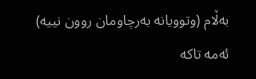به‌ڵام (وتوویانه‌ به‌رچاومان روون نییه‌) ئه‌مه‌ تاکه‌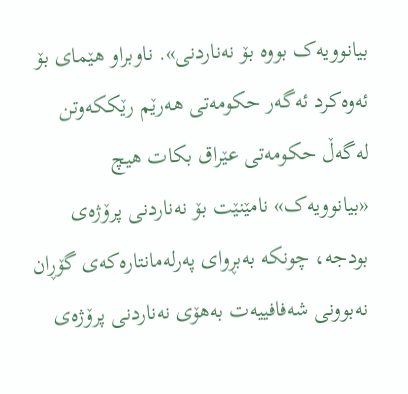بیانوویه‌ک بووه‌ بۆ نه‌ناردنى». ناوبراو هێماى بۆ ئه‌وه‌کرد ئه‌گه‌ر حکومه‌تى هه‌رێم رێککه‌وتن له‌گه‌ڵ حکومه‌تى عێراق بکات هیچ «بیانوویه‌ک» نامێنێت بۆ نه‌ناردنى پرۆژه‌ى بودجه‌، چونکه‌ به‌بڕواى په‌رله‌مانتاره‌که‌ى گۆڕان نه‌بوونى شه‌فافییه‌ت به‌هۆى نه‌ناردنى پرۆژه‌ى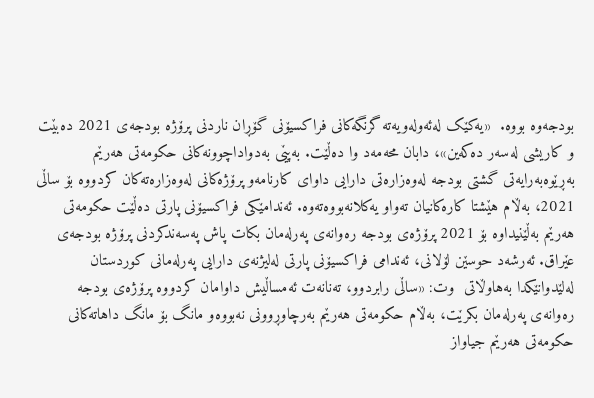بودجه‌وه‌ بووه‌.  «یه‌کێک له‌ئه‌وله‌ویه‌ته‌ گرنگه‌کانى فراکسیۆنى گۆڕان ناردنى پرۆژه‌ بودجه‌ى 2021 ده‌بێت و کاریشى له‌سه‌ر ده‌که‌ین»، دابان محه‌مه‌د وا ده‌ڵێت. به‌پێى به‌دواداچوونه‌کانى حکومه‌تى هه‌رێم به‌ڕێوه‌به‌رایه‌تى گشتى بودجه‌ له‌وه‌زاره‌تى دارایى داواى کارنامه‌و پرۆژه‌کانى له‌وه‌زاره‌ته‌کان کردووه‌ بۆ ساڵى 2021، به‌ڵام هێشتا کاره‌کانیان ته‌واو یه‌کلانه‌بووه‌ته‌وه‌. ئه‌ندامێکى فراکسیۆنى پارتى ده‌ڵێت حکومه‌تى هه‌رێم به‌ڵێنیداوه‌ بۆ 2021 پرۆژه‌ى بودجه‌ ره‌وانه‌ى په‌رله‌مان بکات پاش په‌سه‌ندکردنى پرۆژه‌ بودجه‌ى عێراق. ئه‌رشه‌د حوسێن لۆلانى، ئه‌ندامى فراکسیۆنى پارتى له‌لیژنه‌ى دارایى په‌رله‌مانى کوردستان له‌لێدوانێکدا به‌‌هاوڵاتى  وت: «ساڵى رابردوو، ته‌نانه‌ت ئه‌مساڵیش داوامان کردووه‌ پرۆژه‌ى بودجه‌ ره‌وانه‌ى په‌رله‌مان بکرێت، به‌ڵام حکومه‌تى هه‌رێم به‌رچاوڕوونى نه‌بووه‌و مانگ بۆ مانگ داهاته‌کانى حکومه‌تى هه‌رێم جیاواز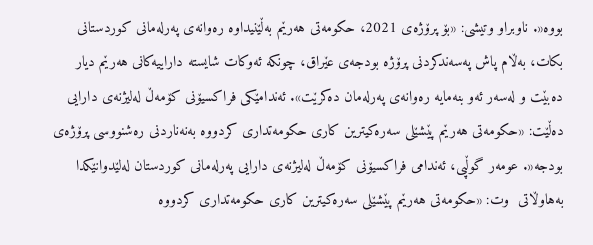بووه‌«. ناوبراو وتیشى: «بۆ پرۆژه‌ى 2021، حکومه‌تى هه‌رێم به‌ڵێنیداوه‌ ره‌وانه‌ى په‌رله‌مانى کوردستانى بکات، به‌ڵام پاش په‌سه‌ندکردنى پرۆژه‌ بودجه‌ى عێراق، چونکه‌ ئه‌وکات شایسته‌ داراییه‌کانى هه‌رێم دیار ده‌بێت و له‌سه‌ر ئه‌و بنه‌مایه‌ ره‌وانه‌ى په‌رله‌مان ده‌کرێت». ئه‌ندامێکى فراکسیۆنى کۆمه‌ڵ له‌لیژنه‌ى دارایى ده‌ڵێت: «حکومه‌تى هه‌رێم پێشێلى سه‌ره‌کیترین کارى حکومه‌تدارى کردووه‌ به‌نه‌ناردنى ره‌شنووسى پرۆژه‌ى بودجه‌«. عومه‌ر گوڵپى، ئه‌ندامى فراکسیۆنى کۆمه‌ڵ له‌لیژنه‌ى دارایى په‌رله‌مانى کوردستان له‌لێدوانێکدا به‌‌هاوڵاتى  وت: «حکومه‌تى هه‌رێم پێشێلى سه‌ره‌کیترین کارى حکومه‌تدارى کردووه‌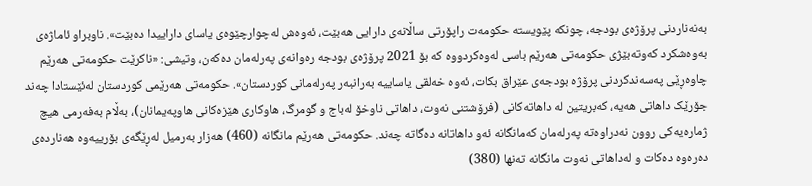به‌نه‌ناردنى پرۆژه‌ى بودجه‌، چونکه‌ پێویسته‌ حکومه‌ت راپۆرتى ساڵانه‌ى دارایى هه‌بێت، ئه‌وه‌ش له‌چوارچێوه‌ى یاسای داراییدا ده‌بێت». ناوبراو ئاماژه‌ى به‌وه‌شکرد که‌وته‌بێژى حکومه‌تى هه‌رێم باسى له‌وه‌کردووه‌ که‌ بۆ 2021 پرۆژه‌ى بودجه‌ ره‌وانه‌ى په‌رله‌مان ده‌که‌ن، وتیشى: «ناکرێت حکومه‌تى هه‌رێم چاوه‌ڕێى په‌سه‌ندکردنى پرۆژه‌ بودجه‌ى عێراق بکات، ئه‌وه‌ خه‌لقى یاساییه‌ به‌رانبه‌ر په‌رله‌مانى کوردستان». حکومه‌تى هه‌رێمى کوردستان له‌ئێستادا چه‌ند جۆرێک داهاتى هه‌یه‌، که‌بریتین له‌ داهاته‌کانى (فرۆشتنى نه‌وت، داهاتى ناوخۆ له‌باج و گومرگ، هاوکارى هێزه‌کانى هاوپه‌یمانان)، به‌ڵام به‌فه‌رمى هیچ ژماره‌یه‌کى روون نه‌دراوه‌ته‌ په‌رله‌مان که‌مانگانه‌ ئه‌و داهاتانه‌ ده‌گاته‌ چه‌ند. حکومه‌تى هه‌رێم مانگانه‌ (460) هه‌زار به‌رمیل له‌ڕێگه‌ى بۆرییه‌وه‌ هه‌نارده‌ى ده‌ره‌وه‌ ده‌کات و له‌داهاتى نه‌وت مانگانه‌ ته‌نها (380)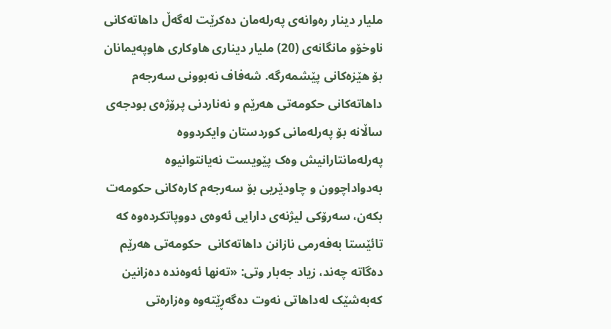ملیار دینار ره‌وانه‌ى په‌رله‌مان ده‌کرێت له‌گه‌ڵ داهاته‌کانى ناوخۆو مانگانه‌ى (20) ملیار دینارى هاوکارى هاوپه‌یمانان بۆ هێزه‌کانى پێشمه‌رگه‌. شه‌فاف نه‌بوونى سه‌رجه‌م داهاته‌کانى حکومه‌تى هه‌رێم و نه‌ناردنى پرۆژه‌ى بودجه‌ى ساڵانه‌ بۆ په‌رله‌مانى کوردستان وایکردووه‌ په‌رله‌مانتارانیش وه‌ک پێویست نه‌یانتوانیوه‌ به‌دواداچوون و چاودێریى بۆ سه‌رجه‌م کاره‌کانى حکومه‌ت بکه‌ن، سه‌رۆکى لیژنه‌ى دارایى ئه‌وه‌ى دووپاتکرده‌وه‌ که‌ تائێستا به‌فه‌رمى نازانن داهاته‌کانى  حکومه‌تى هه‌رێم ده‌گاته‌ چه‌ند، زیاد جه‌بار وتى: «ته‌نها ئه‌وه‌نده‌ ده‌زانین که‌به‌شێک له‌داهاتى نه‌وت ده‌گه‌ڕێته‌وه‌ وه‌زاره‌تى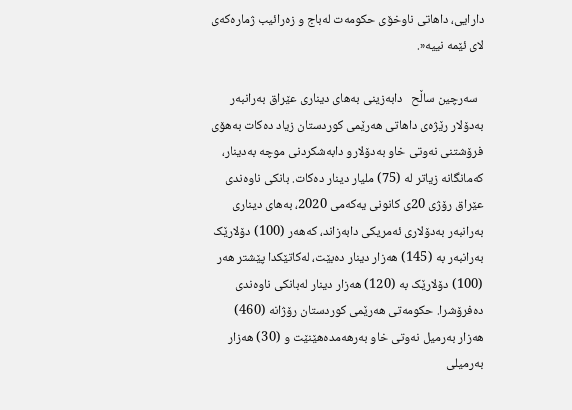دارایى، داهاتى ناوخۆى حکومه‌ت له‌باج و زه‌رائیب ژماره‌که‌ى لاى ئێمه‌ نییه‌«.

  سه‌رچین ساڵح   دابه‌زینى به‌هاى دینارى عێراق به‌رانبه‌ر به‌دۆلار رێژه‌ى داهاتى هه‌رێمى کوردستان زیاد ده‌کات به‌هۆى فرۆشتنى نه‌وتى خاو به‌دۆلارو دابه‌شکردنى موچه‌ به‌دینار، که‌مانگانه‌ زیاتر له‌ (75) ملیار دینار ده‌کات. بانکى ناوه‌ندى عێراق رۆژى 20ى کانونى یه‌که‌مى 2020، به‌هاى دینارى به‌رانبه‌ر به‌دۆلارى ئه‌مریکى دابه‌زاند، که‌هه‌ر (100) دۆلارێک به‌رانبه‌ر به‌ (145) هه‌زار دینار ده‌بێت، له‌کاتێکدا پێشتر هه‌ر (100) دۆلارێک به‌ (120) هه‌زار دینار له‌بانکى ناوه‌ندى ده‌فرۆشرا. حکومه‌تى هه‌رێمى کوردستان رۆژانه‌ (460) هه‌زار به‌رمیل نه‌وتى خاو به‌رهه‌مده‌هێنێت و (30) هه‌زار به‌رمیلى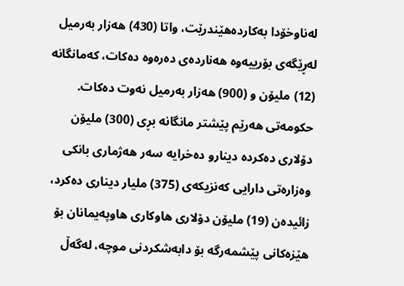له‌ناوخۆدا به‌کارده‌هێندرێت، واتا (430) هه‌زار به‌رمیل له‌ڕێگه‌ى بۆرییه‌وه‌ هه‌نارده‌ى ده‌ره‌وه‌ ده‌کات، که‌مانگانه‌ (12) ملیۆن و (900) هه‌زار به‌رمیل نه‌وت ده‌کات. حکومه‌تى هه‌رێم پێشتر مانگانه‌ بڕى (300) ملیۆن دۆلارى ده‌کرده‌ دینارو ده‌خرایه‌ سه‌ر هه‌ژمارى بانکى وه‌زاره‌تى دارایى که‌نزیکه‌ى (375) ملیار دینارى ده‌کرد، زائیده‌ن (19) ملیۆن دۆلارى هاوکارى هاوپه‌یمانان بۆ هێزه‌کانى پێشمه‌رگه‌ بۆ دابه‌شکردنى موچه‌، له‌گه‌ڵ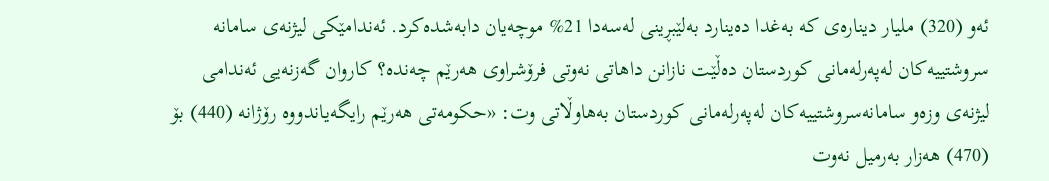ئه‌و (320) ملیار دیناره‌ى که‌ به‌غدا ده‌ینارد به‌لێبڕینى له‌سه‌دا 21% موچه‌یان دابه‌شده‌کرد. ئه‌ندامێکى لیژنه‌ى سامانه‌ سروشتییه‌کان له‌په‌رله‌مانى کوردستان ده‌ڵێت نازانن داهاتى نه‌وتى فرۆشراوى هه‌رێم چه‌نده‌؟ کاروان گه‌زنه‌یى ئه‌ندامى لیژنه‌ی وزه‌و سامانه‌سروشتییه‌کان له‌په‌رله‌مانی کوردستان به‌‌هاوڵاتى وت: «حکومه‌تى هه‌رێم رایگه‌یاندووه‌ رۆژانه‌ (440) بۆ (470) هه‌زار به‌رمیل نه‌وت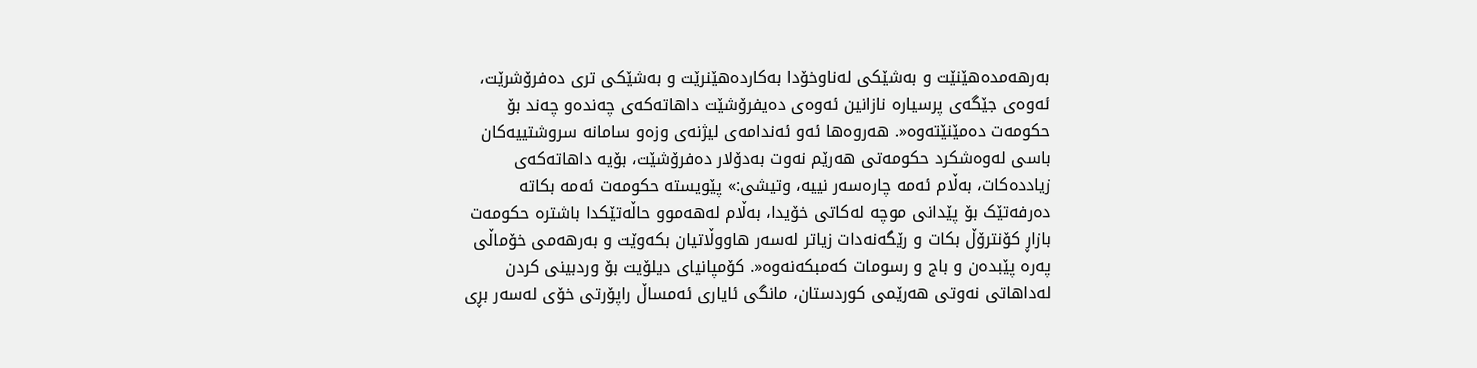به‌رهه‌مده‌هێنێت و به‌شێکى له‌ناوخۆدا به‌کارده‌هێنرێت و به‌شێکى ترى ده‌فرۆشرێت، ئه‌وه‌ى جێگه‌ى پرسیاره‌ نازانین ئه‌وه‌ى ده‌یفرۆشێت داهاته‌که‌ى چه‌نده‌و چه‌ند بۆ حکومه‌ت ده‌مێنێته‌وه‌«. هه‌روه‌ها ئه‌و ئه‌ندامه‌ی لیژنه‌ی وزه‌و سامانه‌ سروشتییه‌کان باسى له‌وه‌شکرد حکومه‌تى هه‌رێم نه‌وت به‌دۆلار ده‌فرۆشێت، بۆیه‌ داهاته‌که‌ى زیادده‌کات، به‌ڵام ئه‌مه‌ چاره‌سه‌ر نییه‌، وتیشى:» پێویسته‌ حکومه‌ت ئه‌مه‌ بکاته‌ ده‌رفه‌تێک بۆ پێدانى موچه‌ له‌کاتى خۆیدا، به‌ڵام له‌هه‌موو حاڵه‌تێکدا باشتره‌ حکومه‌ت بازاڕ کۆنترۆڵ بکات و رێگه‌نه‌دات زیاتر له‌سه‌ر هاووڵاتیان بکه‌وێت و به‌رهه‌مى خۆماڵى په‌ره‌ پێبده‌ن و باج و رسومات که‌مبکه‌نه‌وه‌«. کۆمپانیاى دیلۆیت بۆ وردبینى کردن له‌داهاتى نه‌وتى هه‌رێمى کوردستان، مانگى ئایارى ئه‌مساڵ راپۆرتى خۆى له‌سه‌ر بڕى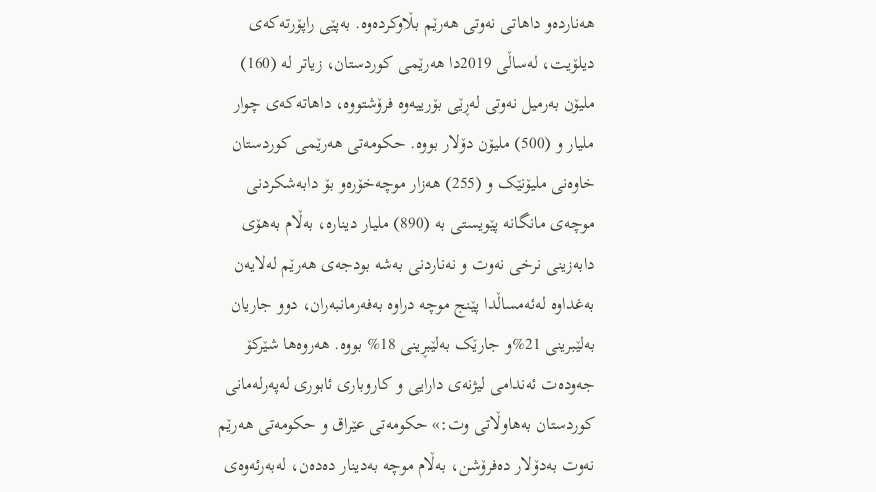هه‌نارده‌و داهاتى نه‌وتى هه‌رێم بڵاوکرده‌وه‌. به‌پێى راپۆرته‌که‌ى دیلۆیت، له‌ساڵى 2019دا هه‌رێمى کوردستان، زیاتر له‌ (160) ملیۆن به‌رمیل نه‌وتى له‌ڕێى بۆرییه‌وه‌ فرۆشتووه‌، داهاته‌که‌ى چوار ملیار و (500) ملیۆن دۆلار بووه‌. حکومه‌تى هه‌رێمى کوردستان خاوه‌نى ملیۆنێک و (255) هه‌زار موچه‌خۆره‌و بۆ دابه‌شکردنى موچه‌ى مانگانه‌ پێویستى به‌ (890) ملیار دیناره‌، به‌ڵام به‌هۆى دابه‌زینى نرخى نه‌وت و نه‌ناردنى به‌شه‌ بودجه‌ى هه‌رێم له‌لایه‌ن به‌غداوه‌ له‌ئه‌مساڵدا پێنج موچه‌ دراوه‌ به‌فه‌رمانبه‌ران، دوو جاریان به‌لێبرینى 21%و جارێک به‌لێبڕینى 18% بووه‌. هه‌روه‌ها شێرکۆ جه‌وده‌ت ئه‌ندامى لیژنه‌ى دارایى و کاروبارى ئابورى له‌په‌رله‌مانى کوردستان به‌‌هاوڵاتى وت:» حکومه‌تى عێراق و حکومه‌تى هه‌رێم نه‌وت به‌دۆلار ده‌فرۆشن، به‌ڵام موچه‌ به‌دینار ده‌ده‌ن، له‌به‌رئه‌وه‌ى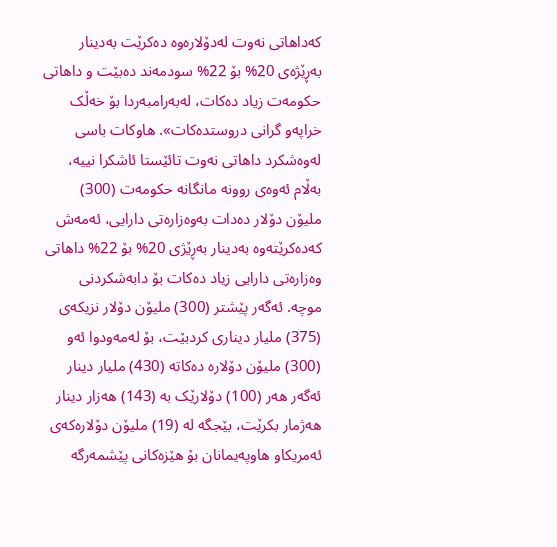که‌داهاتى نه‌وت له‌دۆلاره‌وه‌ ده‌کرێت به‌دینار به‌ڕێژه‌ى 20% بۆ 22% سودمه‌ند ده‌بێت و داهاتى حکومه‌ت زیاد ده‌کات، له‌به‌رامبه‌ردا بۆ خه‌ڵک خراپه‌و گرانى دروستده‌کات». هاوکات باسى له‌وه‌شکرد داهاتى نه‌وت تائێستا ئاشکرا نییه‌، به‌ڵام ئه‌وه‌ى روونه‌ مانگانه‌ حکومه‌ت (300) ملیۆن دۆلار ده‌دات به‌وه‌زاره‌تى دارایى، ئه‌مه‌ش که‌ده‌کرێته‌وه‌ به‌دینار به‌ڕێژى 20% بۆ 22% داهاتى وه‌زاره‌تى دارایى زیاد ده‌کات بۆ دابه‌شکردنى موچه‌. ئه‌گه‌ر پێشتر (300) ملیۆن دۆلار نزیکه‌ى (375) ملیار دینارى کردبێت، بۆ له‌مه‌ودوا ئه‌و (300) ملیۆن دۆلاره‌ ده‌کاته‌ (430) ملیار دینار ئه‌گه‌ر هه‌ر (100) دۆلارێک به‌ (143) هه‌زار دینار هه‌ژمار بکرێت، بێجگه‌ لە (19) ملیۆن دۆلاره‌که‌ى ئه‌مریکاو هاوپه‌یمانان بۆ هێزه‌کانى پێشمه‌رگه‌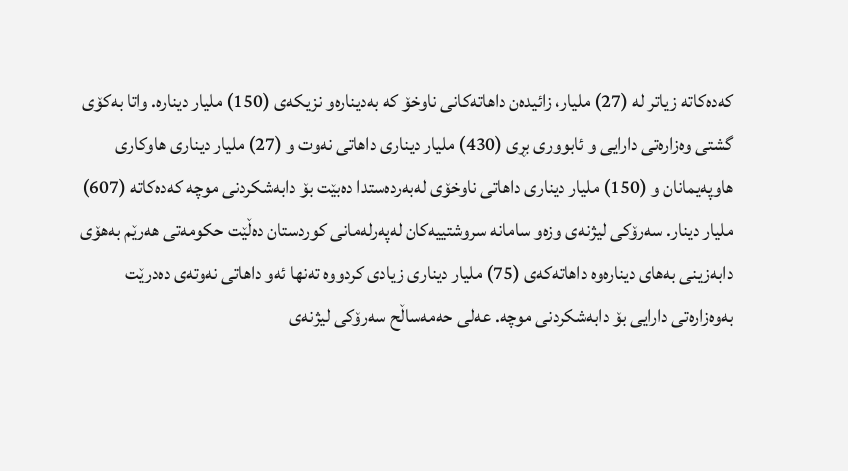که‌ده‌کاته‌ زیاتر له‌ (27) ملیار، زائیده‌ن داهاته‌کانى ناوخۆ که‌ به‌دیناره‌و نزیکه‌ى (150) ملیار دیناره‌. واتا به‌کۆى گشتى وه‌زاره‌تى دارایى و ئابوورى بڕى (430) ملیار دینارى داهاتى نه‌وت و (27) ملیار دینارى هاوکارى هاوپه‌یمانان و (150) ملیار دینارى داهاتى ناوخۆى له‌به‌رده‌ستدا ده‌بێت بۆ دابه‌شکردنى موچه‌ که‌ده‌کاته‌ (607) ملیار دینار. سه‌رۆکى لیژنه‌ى وزه‌و سامانه‌ سروشتییه‌کان له‌په‌رله‌مانى کوردستان ده‌ڵێت حکومه‌تى هه‌رێم به‌هۆى دابه‌زینى به‌هاى دیناره‌وه‌ داهاته‌که‌ى (75) ملیار دینارى زیادى کردووه‌ ته‌نها ئه‌و داهاتى نه‌وته‌ى ده‌درێت به‌وه‌زاره‌تى دارایى بۆ دابه‌شکردنى موچه‌. عه‌لى حه‌مه‌ساڵح سه‌رۆکى لیژنه‌ى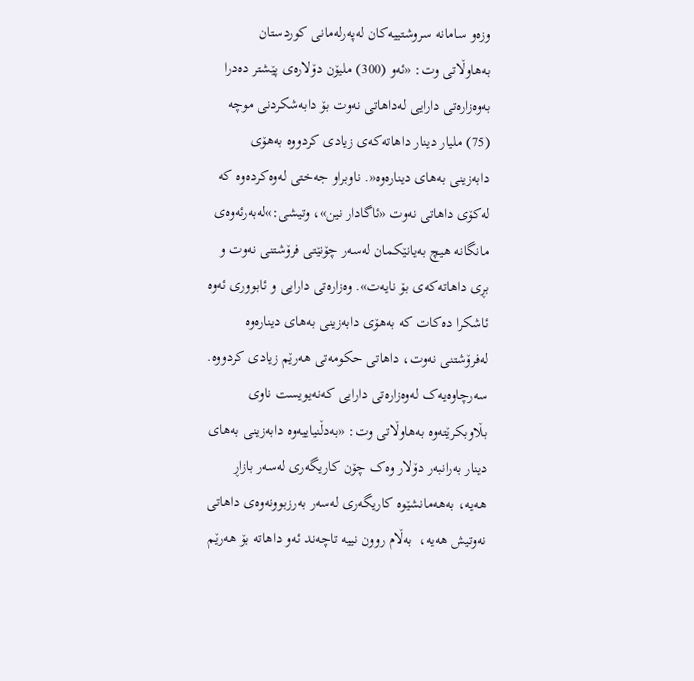وزه‌و سامانه‌ سروشتییه‌کان له‌په‌رله‌مانى کوردستان به‌‌هاوڵاتى وت: «ئه‌و (300) ملیۆن دۆلاره‌ى پێشتر ده‌درا به‌وه‌زاره‌تى دارایى له‌داهاتى نه‌وت بۆ دابه‌شکردنى موچه‌ (75) ملیار دینار داهاته‌که‌ى زیادى کردووه‌ به‌هۆى دابه‌زینى به‌هاى دیناره‌وه‌«. ناوبراو جه‌ختى له‌وه‌کرده‌وه‌ که‌ له‌کۆى داهاتى نه‌وت «ئاگادار نین»، وتیشى:»له‌به‌رئه‌وه‌ى مانگانه‌ هیچ به‌یانێکمان له‌سه‌ر چۆنێتى فرۆشتنى نه‌وت و بڕى داهاته‌که‌ى بۆ نایه‌ت». وه‌زاره‌تى دارایى و ئابوورى ئه‌وه‌ ئاشکرا ده‌کات که‌ به‌هۆى دابه‌زینى به‌هاى دیناره‌وه‌ له‌فرۆشتنى نه‌وت، داهاتى حکومه‌تى هه‌رێم زیادى کردووه‌. سه‌رچاوه‌یه‌ک له‌وه‌زاره‌تى دارایى که‌نه‌یویست ناوى بڵاوبکرێته‌وه‌ به‌‌هاوڵاتى وت: «به‌دڵنیاییه‌وه‌ دابه‌زینى به‌هاى دینار به‌رانبه‌ر دۆلار وه‌ک چۆن کاریگه‌رى له‌سه‌ر بازاڕ هه‌یه‌، به‌هه‌مانشێوه‌ کاریگه‌رى له‌سه‌ر به‌رزبوونه‌وه‌ى داهاتى نه‌وتیش هه‌یه‌،  به‌ڵام روون نییه‌ تاچه‌ند ئه‌و داهاته‌ بۆ هه‌رێم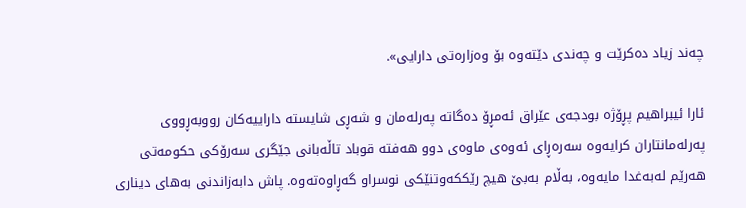چه‌ند زیاد ده‌کرێت و چه‌ندى دێته‌وه‌ بۆ وه‌زاره‌تى دارایى».

ئارا ئیبراهیم پڕۆژه‌ بودجه‌ى عێراق ئه‌مڕۆ ده‌گاته‌ په‌رله‌مان و شه‌ڕى شایسته‌ داراییه‌کان رووبه‌ڕووى په‌رله‌مانتاران کرایه‌وه‌ سه‌ره‌ڕاى ئه‌وه‌ى ماوه‌ى دوو هه‌فته‌ قوباد تاڵه‌بانى جێگرى سه‌رۆکى حکومه‌تى هه‌رێم له‌به‌غدا مایه‌وه‌، به‌ڵام به‌بێ هیچ رێککه‌وتنێکى نوسراو گه‌ڕاوه‌ته‌وه‌. پاش دابه‌زاندنى به‌هاى دینارى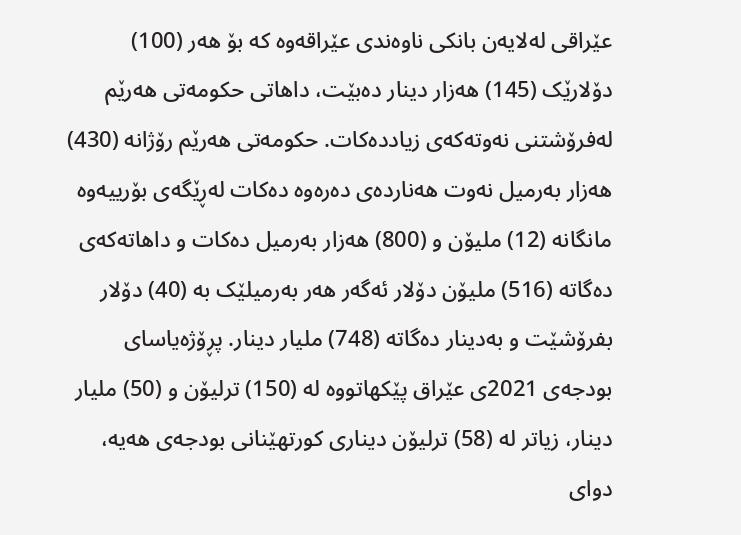عێراقى له‌لایه‌ن بانکى ناوه‌ندى عێراقه‌وه‌ که‌ بۆ هه‌ر (100) دۆلارێک (145) هه‌زار دینار ده‌بێت، داهاتى حکومه‌تى هه‌رێم له‌فرۆشتنى نه‌وته‌که‌ى زیادده‌کات. حکومه‌تى هه‌رێم رۆژانه‌ (430) هه‌زار به‌رمیل نه‌وت هه‌نارده‌ى ده‌ره‌وه‌ ده‌کات له‌ڕێگه‌ى بۆرییه‌وه‌ مانگانه‌ (12) ملیۆن و (800) هه‌زار به‌رمیل ده‌کات و داهاته‌که‌ى ده‌گاته‌ (516) ملیۆن دۆلار ئه‌گه‌ر هه‌ر به‌رمیلێک به‌ (40) دۆلار بفرۆشێت و به‌دینار ده‌گاته‌ (748) ملیار دینار. پڕۆژه‌یاساى بودجه‌ى 2021ى عێراق پێکهاتووه‌ له‌ (150) ترلیۆن و (50) ملیار دینار، زیاتر له‌ (58) ترلیۆن دینارى کورتهێنانى بودجه‌ى هه‌یه‌، دواى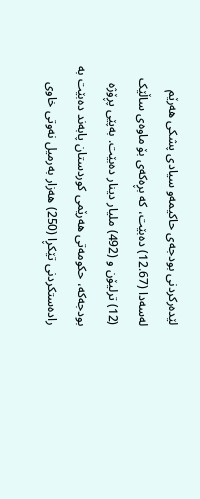لێده‌رکردنى بودجه‌ى حاکیمه‌و سیادى پشکى هه‌رێم له‌سه‌دا (12.67) ده‌بێت، که‌ بڕه‌که‌ى بۆ ماوه‌ى ساڵێک (12) ترلیۆن و (492) ملیار دینار ده‌بێت. به‌پێى پڕۆژه‌ بودجه‌که‌، حکومه‌تى هه‌رێمى کوردستان پابه‌ند ده‌بێت به‌ راده‌ستکردنى تێکڕا (250) هه‌زار به‌رمیل نه‌وتى خاوى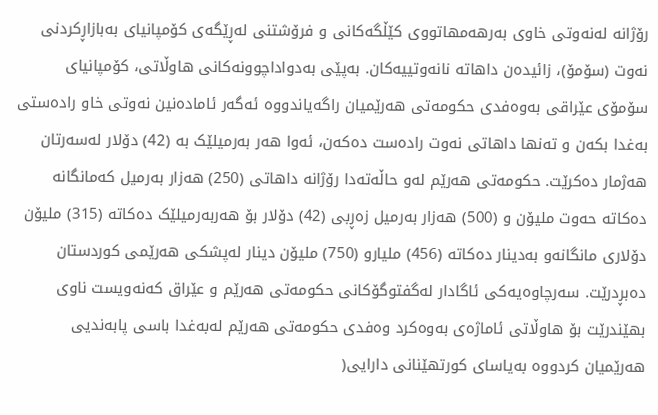رۆژانه‌ له‌نه‌وتى خاوى به‌رهه‌مهاتووى کێڵگه‌کانى و فرۆشتنى له‌ڕێگه‌ى کۆمپانیاى به‌بازاڕکردنى نه‌وت (سۆمۆ)، زائیده‌ن داهاته‌ نانه‌وتییه‌کان. به‌پێى به‌دواداچوونه‌کانى ‌هاوڵاتى، کۆمپانیاى سۆمۆى عێراقى به‌وه‌فدى حکومه‌تى هه‌رێمیان راگه‌یاندووه‌ ئه‌گه‌ر ئاماده‌نین نه‌وتى خاو راده‌ستى به‌غدا بکه‌ن و ته‌نها داهاتى نه‌وت راده‌ست ده‌که‌ن، ئه‌وا هه‌ر به‌رمیلێک به‌ (42) دۆلار له‌سه‌رتان هه‌ژمار ده‌کرێت. حکومه‌تى هه‌رێم له‌و حاڵه‌ته‌دا رۆژانه‌ داهاتى (250) هه‌زار به‌رمیل که‌مانگانه‌ ده‌کاته‌ حه‌وت ملیۆن و (500) هه‌زار به‌رمیل زه‌ڕبى (42) دۆلار بۆ هه‌ربه‌رمیلێک ده‌کاته‌ (315) ملیۆن دۆلارى مانگانه‌و به‌دینار ده‌کاته‌ (456) ملیارو (750) ملیۆن دینار له‌پشکى هه‌رێمى کوردستان ده‌بڕدرێت. سه‌رچاوه‌یه‌کى ئاگادار له‌گفتوگۆکانى حکومه‌تى هه‌رێم و عێراق که‌نه‌ویست ناوى بهێندرێت بۆ ‌هاوڵاتى ئاماژه‌ى به‌وه‌کرد وه‌فدى حکومه‌تى هه‌رێم له‌به‌غدا باسى پابه‌ندیى هه‌رێمیان کردووه‌ به‌یاساى کورتهێنانى دارایى(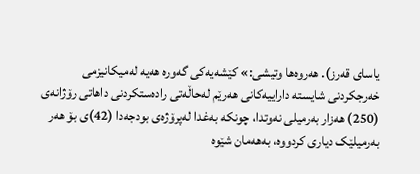یاساى قه‌رز). هه‌روه‌ها وتیشى:» کێشه‌یه‌کى گه‌وره‌ هه‌یه‌ له‌میکانیزمى خه‌رجکردنى شایسته‌ داراییه‌کانى هه‌رێم له‌حاڵه‌تى راده‌ستکردنى داهاتى رۆژانه‌ى (250) هه‌زار به‌رمیلى نه‌وتدا، چونکه‌ به‌غدا له‌پرۆژه‌ى بودجه‌دا (42)ی بۆ هه‌ر به‌رمیلێک دیارى کردووه‌، به‌هه‌مان شێوه‌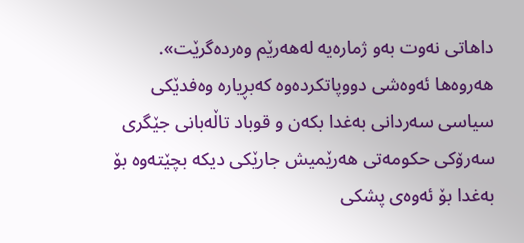داهاتى نه‌وت به‌و ژماره‌یه‌ له‌هه‌رێم وه‌رده‌گرێت». هه‌روه‌ها ئه‌وه‌شى دووپاتکرده‌وه‌ که‌بڕیاره‌ وه‌فدێکى سیاسى سه‌ردانى به‌غدا بکه‌ن و قوباد تاڵه‌بانى جێگرى سه‌رۆکى حکومه‌تى هه‌رێمیش جارێکى دیکه‌ بچێته‌وه‌ بۆ به‌غدا بۆ ئه‌وه‌ى پشکى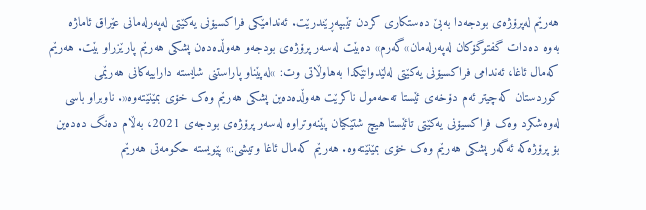هه‌رێم له‌پرۆژه‌ى بودجه‌دا به‌بێ ده‌ستکارى کردن تێبپه‌ڕێندرێت. ئه‌ندامێکى فراکسیۆنى یه‌کێتى له‌په‌رله‌مانى عێراق ئاماژه‌ به‌وه‌ ده‌دات گفتوگۆکان له‌په‌رله‌مان»گه‌رم» ده‌بێت له‌سه‌ر پرۆژه‌ى بودجه‌و هه‌وڵده‌ده‌ن پشکى هه‌رێم پارێزراو بێت. هه‌رێم که‌مال ئاغا، ئه‌ندامى فراکسیۆنى یه‌کێتى له‌لێدوانێکدا به‌هاوڵاتى وت: »له‌پێناو پاراستنى شایسته‌ داراییه‌کانى هه‌رێمى کوردستان که‌چیتر ئه‌م دۆخه‌ى ئێستا ته‌حه‌مول ناکرێت هه‌وڵده‌ده‌ین پشکى هه‌رێم وه‌ک خۆى بمێنێته‌وه‌«. ناوبراو باسى له‌وه‌شکرد وه‌ک فراکسیۆنى یه‌کێتى تائێستا هیچ شتێکیان پێنه‌وتراوه‌ له‌سه‌ر پرۆژه‌ى بودجه‌ى 2021، به‌ڵام ده‌نگ ده‌ده‌ین بۆ پرۆژه‌که‌ ئه‌گه‌ر پشکى هه‌رێم وه‌ک خۆى بمێنێته‌وه‌. هه‌رێم که‌مال ئاغا وتیشى:» پێویسته‌ حکومه‌تى هه‌رێم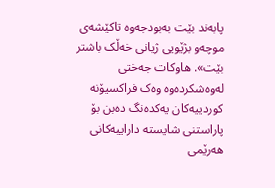پابه‌ند بێت به‌بودجه‌وه‌ تاکێشه‌ى موچه‌و بژێویى ژیانى خه‌ڵک باشتر بێت». هاوکات جه‌ختى له‌وه‌شکرده‌وه‌ وه‌ک فراکسیۆنه‌ کوردییه‌کان یه‌کده‌نگ ده‌بن بۆ پاراستنى شایسته‌ داراییه‌کانى هه‌رێمى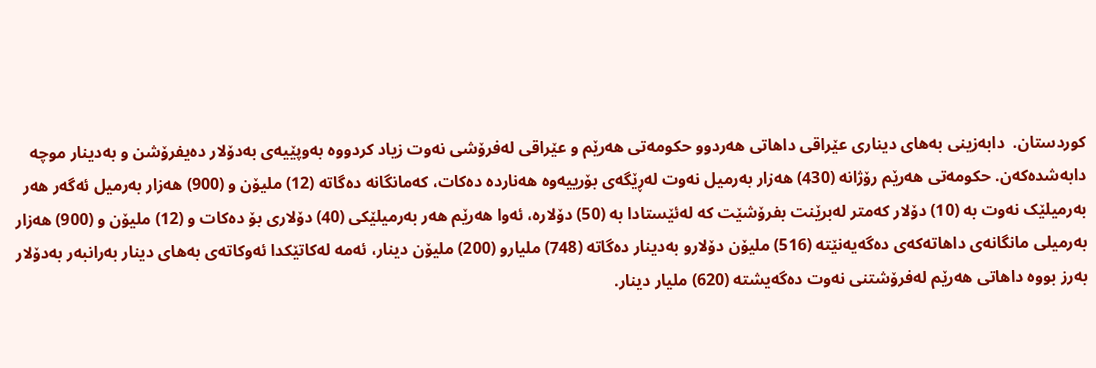کوردستان.  دابه‌زینى به‌هاى دینارى عێراقى داهاتى هه‌ردوو حکومه‌تى هه‌رێم و عێراقى له‌فرۆشى نه‌وت زیاد کردووه‌ به‌وپێیه‌ى به‌دۆلار ده‌یفرۆشن و به‌دینار موچه‌ دابه‌شده‌که‌ن. حکومه‌تى هه‌رێم رۆژانه‌ (430) هه‌زار به‌رمیل نه‌وت له‌ڕێگه‌ى بۆرییه‌وه‌ هه‌نارده‌ ده‌کات، که‌مانگانه‌ ده‌گاته‌ (12) ملیۆن و (900) هه‌زار به‌رمیل ئه‌گه‌ر هه‌ر به‌رمیلێک نه‌وت به‌ (10) دۆلار که‌متر له‌برێنت بفرۆشێت که‌ له‌ئێستادا به‌ (50) دۆلاره‌، ئه‌وا هه‌رێم هه‌ر به‌رمیلێکى (40) دۆلارى بۆ ده‌کات و (12) ملیۆن و (900) هه‌زار به‌رمیلى مانگانه‌ى داهاته‌که‌ى ده‌گه‌یه‌نێته‌ (516) ملیۆن دۆلارو به‌دینار ده‌گاته‌ (748) ملیارو (200) ملیۆن دینار، ئه‌مه‌ له‌کاتێکدا ئه‌وکاته‌ى به‌هاى دینار به‌رانبه‌ر به‌دۆلار به‌رز بووه‌ داهاتى هه‌رێم له‌فرۆشتنى نه‌وت ده‌گه‌یشته‌ (620) ملیار دینار.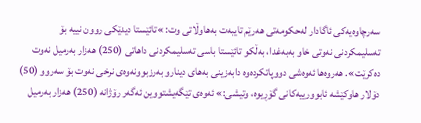سه‌رچاوه‌یه‌کى ئاگادار له‌حکومه‌تى هه‌رێم تایبه‌ت به‌‌هاوڵاتى وت: »تائێستا دیدێکى روون نییه‌ بۆ ته‌سلیمکردنى نه‌وتى خاو به‌به‌غدا، به‌ڵکو تائێستا باسى ته‌سلیمکردنى داهاتى (250) هه‌زار به‌رمیل نه‌وت ده‌کرێت». هه‌روه‌ها ئه‌وه‌شى دووپاتکرده‌وه‌ دابه‌زینى به‌هاى دینارو به‌رزبوونه‌وه‌ى نرخى نه‌وت بۆ سه‌روو (50) دۆلار هاوکێشه‌ ئابوورییه‌کانى گۆڕیوه‌، وتیشى:» ئه‌وه‌ى تێگه‌یشتووین ئه‌گه‌ر رۆژانه‌ (250) هه‌زار به‌رمیل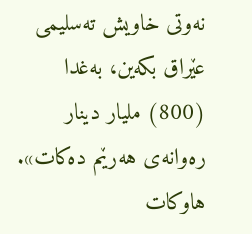نه‌وتى خاویش ته‌سلیمى عێراق بکه‌ین، به‌غدا (800) ملیار دینار ره‌وانه‌ى هه‌رێم ده‌کات». هاوکات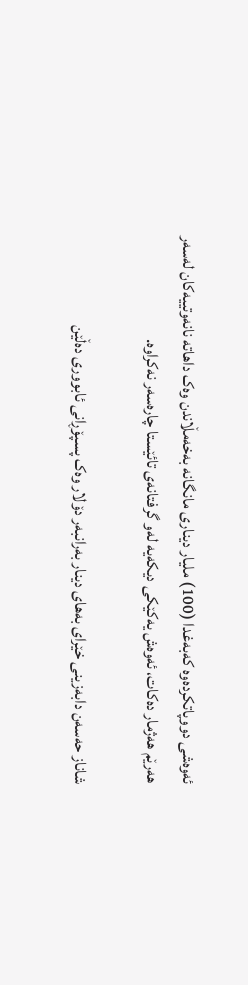ئه‌وه‌شى دووپاتکرده‌وه‌ که‌به‌غدا (100) ملیار دینارى مانگانه‌ به‌خه‌مڵاندن وه‌ک داهاته‌ نانه‌وتییه‌کان له‌سه‌ر هه‌رێم هه‌ژمار ده‌کات، ئه‌وه‌ش یه‌کێکى دیکه‌یه‌ له‌و گرفتانه‌ى تائێستا چاره‌سه‌ر نه‌کراوه‌.

شاناز حه‌سه‌ن دابه‌زینى خێراى به‌هاى دینار به‌رانبه‌ر دۆلار وه‌ک پسپۆڕانى ئابوورى ده‌ڵێن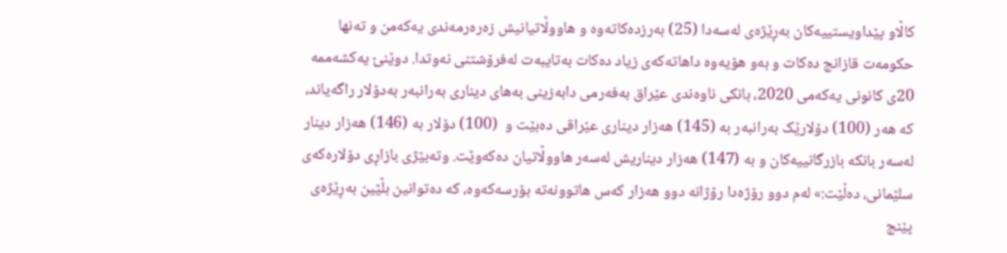کاڵاو پێداویستییه‌کان به‌ڕێژه‌ى له‌سه‌دا (25) به‌رزده‌کاته‌وه‌ و هاووڵاتیانیش زه‌ره‌رمه‌ندى یه‌که‌من و ته‌نها حکومه‌ت قازانج ده‌کات و به‌و هۆیه‌وه‌ داهاته‌که‌ى زیاد ده‌کات به‌تایبه‌ت له‌فرۆشتنى نه‌وتدا. دوێنێ یه‌کشه‌ممه‌ 20ى کانونى یه‌که‌مى 2020، بانکى ناوه‌ندى عێراق به‌فه‌رمى دابه‌زینى به‌هاى دینارى به‌رانبه‌ر به‌دۆلار راگه‌یاند، که‌ هه‌ر (100) دۆلارێک به‌رانبه‌ر به‌ (145) هه‌زار دینارى عێراقى ده‌بێت و  (100) دۆلار به‌ (146) هه‌زار دینار له‌سه‌ر بانکه‌ بازرگانییه‌کان و به‌ (147) هه‌زار دیناریش له‌سه‌ر هاووڵاتیان ده‌که‌وێت. وته‌بێژى بازاڕى دۆلاره‌که‌ى سلێمانى، ده‌ڵێت:» له‌م دوو رۆژه‌دا رۆژانه‌ دوو هه‌زار که‌س هاتوونه‌ته‌ بۆرسه‌که‌وه‌، که‌ ده‌توانین بڵێین به‌ڕێژه‌ى پێنج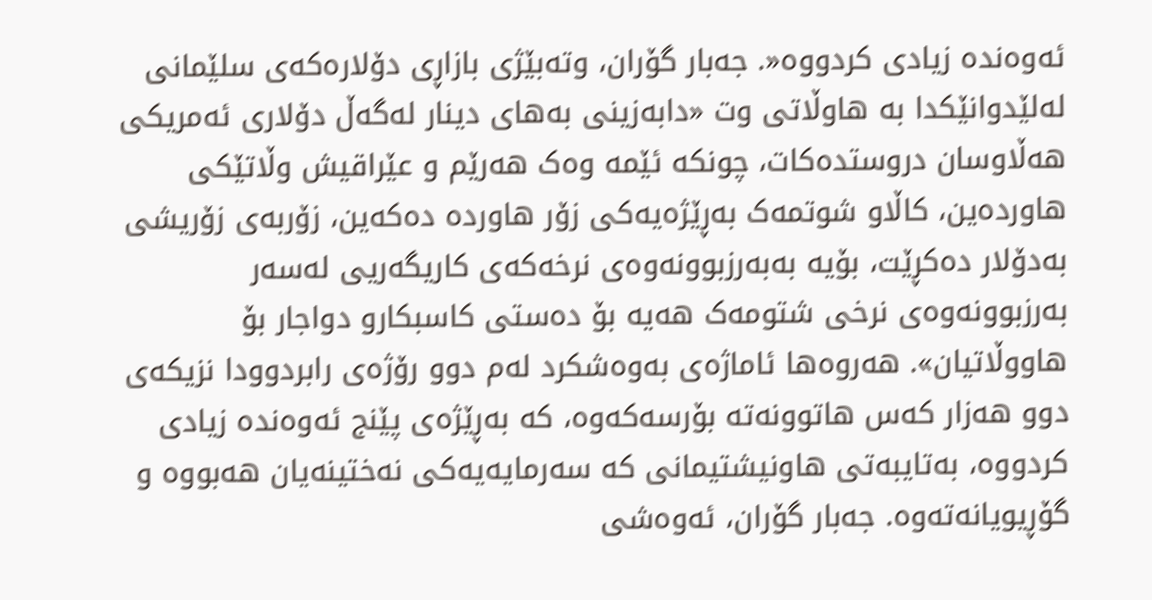ئه‌وه‌نده‌ زیادى کردووه‌«. جه‌بار گۆران، وته‌بێژى بازاڕى دۆلاره‌که‌ى سلێمانى له‌لێدوانێکدا به‌ ‌هاوڵاتى وت «دابه‌زینى به‌هاى دینار له‌گه‌ڵ دۆلارى ئه‌مریکى هه‌ڵاوسان دروستده‌کات، چونکه‌ ئێمه‌ وه‌ک هه‌رێم و عێراقیش وڵاتێکى هاورده‌ین، کاڵاو شوتمه‌ک به‌ڕێژه‌یه‌کى زۆر هاورده‌ ده‌که‌ین، زۆربه‌ى زۆریشى به‌دۆلار ده‌کڕێت، بۆیه‌ به‌به‌رزبوونه‌وه‌ى نرخه‌که‌ى کاریگه‌ریى له‌سه‌ر به‌رزبوونه‌وه‌ى نرخى شتومه‌ک هه‌یه‌ بۆ ده‌ستى کاسبکارو دواجار بۆ هاووڵاتیان». هه‌روه‌ها ئاماژه‌ى به‌وه‌شکرد له‌م دوو رۆژه‌ى رابردوودا نزیکه‌ى دوو هه‌زار که‌س هاتوونه‌تە بۆرسه‌که‌وه‌، که‌ به‌ڕێژه‌ى پێنج ئه‌وه‌نده‌ زیادى کردووه‌، به‌تایبه‌تى هاونیشتیمانى که‌ سه‌رمایه‌یه‌کى نه‌ختینه‌یان هه‌بووه‌ و گۆڕیویانه‌ته‌وه‌. جه‌بار گۆران، ئه‌وه‌شى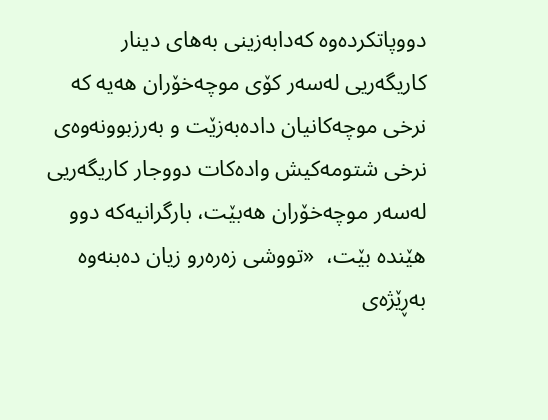دووپاتکرده‌وه‌ که‌دابه‌زینى به‌هاى دینار کاریگه‌ریى له‌سه‌ر کۆى موچه‌خۆران هه‌یه‌ که‌ نرخى موچه‌کانیان داده‌به‌زێت و به‌رزبوونه‌وه‌ى نرخى شتومه‌کیش واده‌کات دووجار کاریگه‌ریى له‌سه‌ر موچه‌خۆران هه‌بێت، بارگرانیه‌که‌ دوو هێنده‌ بێت،  «تووشى زه‌ره‌رو زیان ده‌بنه‌وه‌ به‌ڕێژه‌ى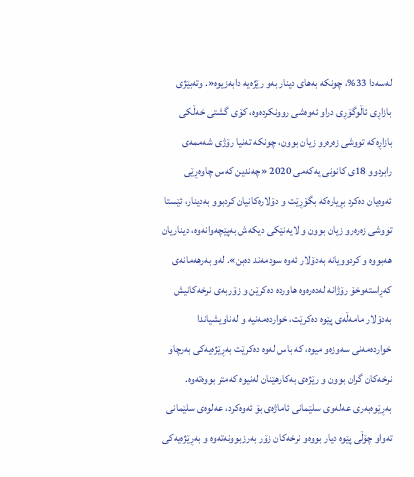له‌سه‌دا 33%، چونکه‌ به‌هاى دینار به‌و رێژه‌یه‌ دابه‌زیوه‌«. وته‌بێژى بازاڕى ئاڵوگۆڕى دراو ئه‌وه‌شى روونکرده‌وه‌، کۆى گشتى خه‌ڵکى بازاڕه‌که‌ تووشى زه‌ره‌رو زیان بوون، چونکه‌ ته‌نیا رۆژى شه‌ممه‌ى رابردوو 18ى کانونى یه‌که‌مى 2020 «چه‌ندین که‌س چاوه‌ڕێى ئه‌وه‌یان ده‌کرد بڕیاره‌که‌ بگۆڕێت و دۆلاره‌کانیان کردبوو به‌دینار، ئێستا تووشى زه‌ره‌رو زیان بوون و لایه‌نێکى دیکه‌ش به‌پێچه‌وانه‌وه‌، دیناریان هه‌بووه‌ و کردوویانه‌ به‌دۆلار ئه‌وه‌ سودمه‌ند ده‌بن». له‌و به‌رهه‌مانه‌ى که‌ڕاسته‌وخۆ رۆژانه‌ له‌ده‌ره‌وه‌ هاورده‌ ده‌کرێن و زۆربه‌ى نرخه‌کانیش به‌دۆلار مامه‌ڵه‌ى پێوه‌ ده‌کرێت، خوارده‌مه‌نیه‌ و له‌ناویشیاندا خوارده‌مه‌نى سه‌وزه‌و میوه‌، که‌ باس له‌وه‌ ده‌کرێت به‌ڕێژه‌یه‌کى به‌رچاو نرخه‌کان گران بوون و رێژه‌ى به‌کارهێنان له‌نیوه‌ که‌متر بووه‌ته‌وه‌. به‌ڕێوه‌به‌رى عه‌له‌وى سلێمانى ئاماژه‌ى بۆ ئه‌وه‌کرد، عه‌لوه‌ى سلێمانى ته‌واو چۆڵى پێوه‌ دیار بووه‌و نرخه‌کان زۆر به‌رزبوونه‌ته‌وه‌ و به‌ڕێژه‌یه‌کى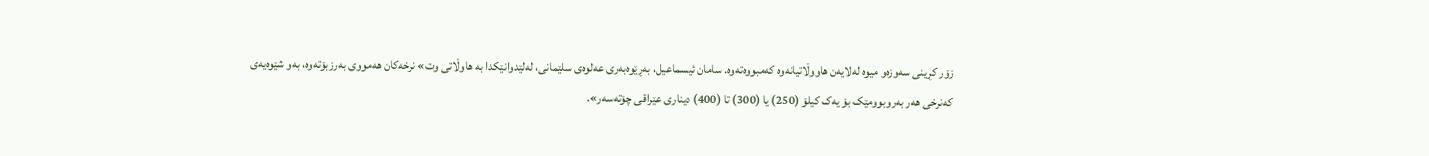زۆر کڕینى سه‌وزه‌و میوه‌ له‌لایه‌ن هاووڵاتیانه‌وه‌ که‌مبووه‌ته‌وه‌. سامان ئیسماعیل، به‌ڕێوه‌به‌رى عه‌لوه‌ى سلێمانى، له‌لێدوانێکدا به‌ ‌هاوڵاتى وت» نرخه‌کان هه‌مووى به‌رزبۆته‌وه‌، به‌و شێوه‌یه‌ى که‌نرخى هه‌ر به‌روبوومێک بۆ یه‌ک کیلۆ (250) یا (300) تا (400) دینارى عێراقى چۆته‌سه‌ر».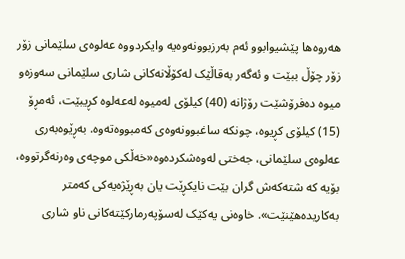هه‌روه‌ها پێشیوابوو ئه‌م به‌رزبوونه‌وه‌یه‌ وایکردووه‌ عه‌لوه‌ى سلێمانى زۆر زۆر چۆڵ ببێت و ئه‌گه‌ر به‌قاڵێک له‌کۆڵانه‌کانى شارى سلێمانى سه‌وزه‌و میوه‌ ده‌فرۆشێت رۆژانه‌ (40) کیلۆى له‌میوه‌ له‌عه‌لوه‌ کڕیبێت، ئه‌مڕۆ (15) کیلۆى کڕیوه‌، چونکه‌ ساغبوونه‌وه‌ى که‌مبووه‌ته‌وه‌. به‌ڕێوه‌به‌رى عه‌لوه‌ى سلێمانى، جه‌ختى له‌وه‌شکرده‌وه‌«خه‌ڵکى موچه‌ى وه‌رنه‌گرتووه‌، بۆیه‌ که‌ شته‌که‌ش گران بێت نایکڕێت یان به‌ڕێژه‌یه‌کى که‌متر به‌کاریده‌هێنێت». خاوه‌نى یه‌کێک له‌سۆپه‌رمارکێته‌کانى ناو شارى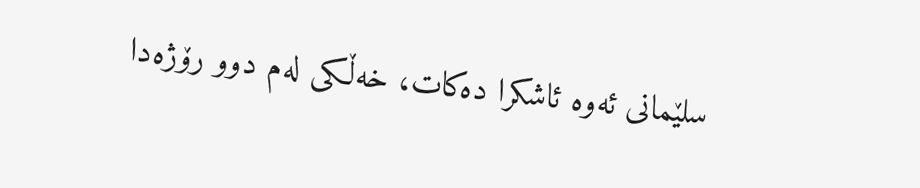سلێمانى ئه‌وه‌ ئاشکرا ده‌کات، خه‌ڵکى له‌م دوو رۆژه‌دا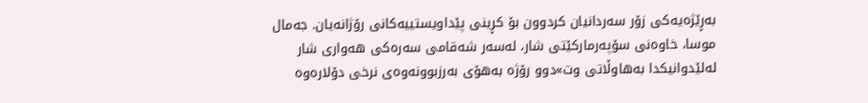به‌ڕێژه‌یه‌کى زۆر سه‌ردانیان کردوون بۆ کڕینى پێداویستییه‌کانى رۆژانه‌یان. جه‌مال موسا، خاوه‌نى سۆپه‌رمارکێتى شار، له‌سه‌ر شه‌قامى سه‌ره‌کى هه‌وارى شار له‌لێدوانیکدا به‌‌هاوڵاتى وت»دوو رۆژه‌ به‌هۆى به‌رزبوونه‌وه‌ى نرخى دۆلاره‌وه‌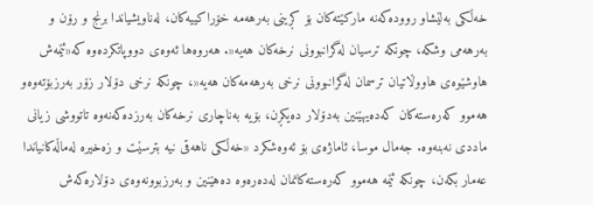خه‌ڵکى به‌لێشاو رووده‌که‌نه‌ مارکێته‌کان بۆ کڕینى به‌رهه‌مه‌ خۆراکییه‌کان، له‌ناویشیاندا برنج و رۆن و به‌رهه‌مى وشکه‌، چونکه‌ ترسیان له‌گرانبوونى نرخه‌کان هه‌یه‌«. هه‌روه‌ها ئه‌وه‌ى دووپاتکرده‌وه‌ که‌«ئێمه‌ش هاوشێوه‌ى هاووڵاتیان ترسمان له‌گرانبوونى نرخى به‌رهه‌مه‌کان هه‌یه‌«، چونکه‌ نرخى دۆلار زۆر به‌رزبۆته‌وه‌و هه‌موو که‌ره‌سته‌کان که‌ده‌یهێنین به‌دۆلار ده‌یکڕن، بۆیه‌ به‌ناچارى نرخه‌کان به‌رزده‌که‌نه‌وه‌ تاتووشى زیانى ماددى نه‌بنه‌وه‌. جه‌مال موسا، ئاماژه‌ى بۆ ئه‌وه‌شکرد «خه‌ڵکى ناهه‌قى نیه‌ بترسێت و زه‌خیره‌ له‌ماڵه‌کانیاندا عه‌مار بکه‌ن، چونکه‌ ئێمه‌ هه‌موو که‌ره‌سته‌کانمان له‌ده‌ره‌وه‌ ده‌هێنین و به‌رزبوونه‌وه‌ى دۆلاره‌که‌ش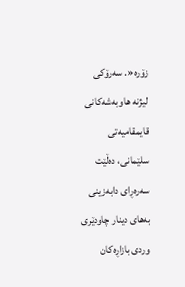زۆره‌«. سه‌رۆکى لیژنه‌ هاوبه‌شه‌کانى قایمقامیه‌تى سلێمانى، ده‌ڵێت سه‌ره‌ڕاى دابه‌زینى به‌هاى دینار چاودێرى وردى بازاڕه‌کان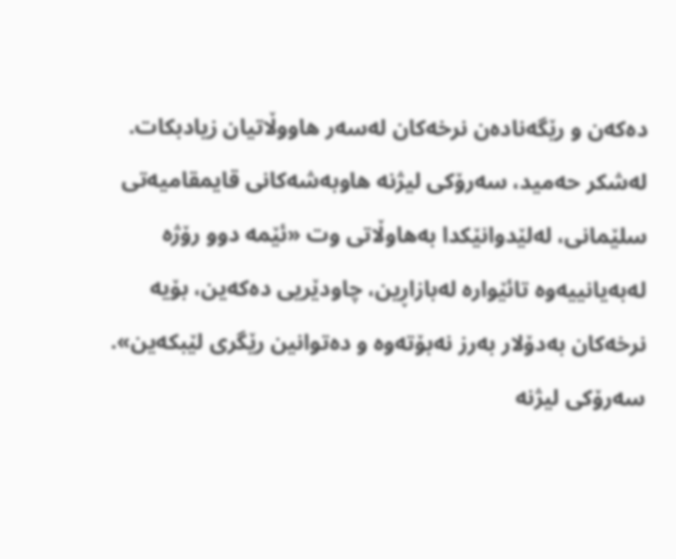ده‌که‌ن و رێگه‌ناده‌ن نرخه‌کان له‌سه‌ر هاووڵاتیان زیادبکات. له‌شکر حه‌مید، سه‌رۆکى لیژنه‌ هاوبه‌شه‌کانى قایمقامیه‌تى سلێمانى، له‌لێدوانێکدا به‌‌هاوڵاتى وت «ئێمه‌ دوو رۆژه‌ له‌به‌یانییه‌وه‌ تائێواره‌ له‌بازاڕین، چاودێریى ده‌که‌ین، بۆیه‌ نرخه‌کان به‌دۆلار به‌رز نه‌بۆته‌وه‌ و ده‌توانین رێگرى لێبکه‌ین». سه‌رۆکى لیژنه‌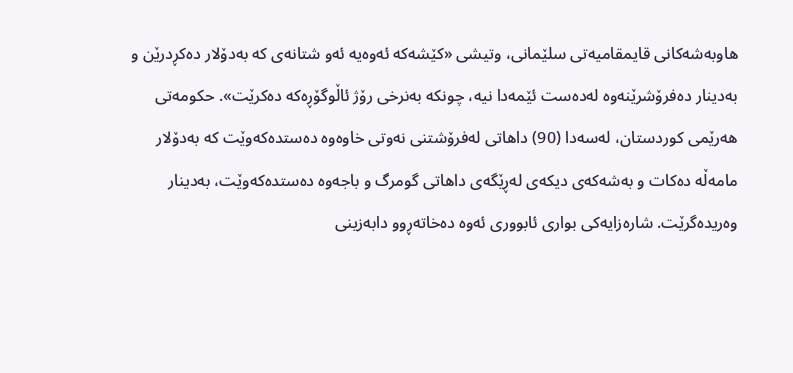هاوبه‌شه‌کانى قایمقامیه‌تى سلێمانى، وتیشى «کێشه‌که‌ ئه‌وه‌یه‌ ئه‌و شتانه‌ى که‌ به‌دۆلار ده‌کڕدرێن و به‌دینار ده‌فرۆشرێنه‌وه‌ له‌ده‌ست ئێمه‌دا نیه‌، چونکه‌ به‌نرخى رۆژ ئاڵوگۆڕه‌که‌ ده‌کرێت». حکومه‌تى هه‌رێمى کوردستان، له‌سه‌دا (90) داهاتى له‌فرۆشتنى نه‌وتى خاوه‌وه‌ ده‌ستده‌که‌وێت که‌ به‌دۆلار مامه‌ڵه‌ ده‌کات و به‌شه‌که‌ى دیکه‌ى له‌ڕێگه‌ى داهاتى گومرگ و باجه‌وه‌ ده‌ستده‌که‌وێت، به‌دینار وه‌ریده‌گرێت. شاره‌زایه‌کى بوارى ئابوورى ئه‌وه‌ ده‌خاته‌ڕوو دابه‌زینى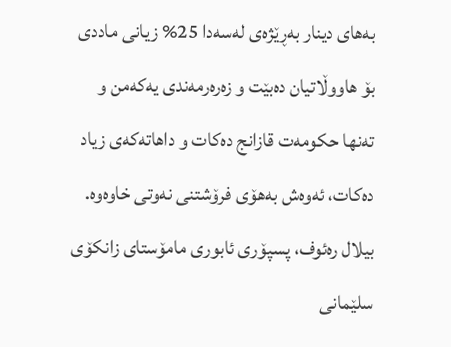به‌هاى دینار به‌ڕێژه‌ى له‌سه‌دا 25% زیانى ماددى بۆ هاووڵاتیان ده‌بێت و زه‌ره‌رمه‌ندى یه‌که‌من و ته‌نها حکومه‌ت قازانج ده‌کات و داهاته‌که‌ى زیاد ده‌کات، ئه‌وه‌ش به‌هۆى فرۆشتنى نه‌وتى خاوه‌وه‌. بیلال ره‌ئوف، پسپۆرى ئابورى مامۆستاى زانکۆى سلێمانى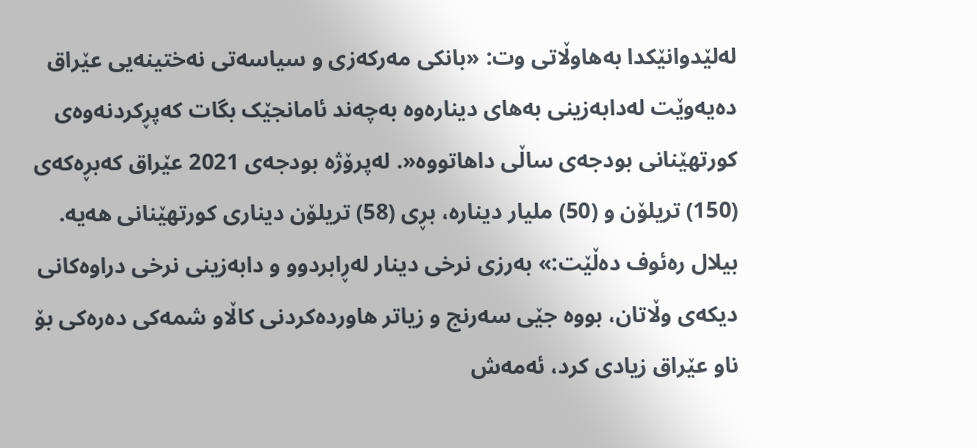له‌لێدوانێکدا به‌‌هاوڵاتى وت: «بانکى مه‌رکه‌زى و سیاسه‌تى نه‌ختینه‌یى عێراق ده‌یه‌وێت له‌دابه‌زینى به‌هاى دیناره‌وه‌ به‌چه‌ند ئامانجێک بگات که‌پڕکردنه‌وه‌ى کورتهێنانى بودجه‌ى ساڵى داهاتووه‌«. له‌پرۆژه‌ بودجه‌ى 2021 عێراق که‌بڕه‌که‌ى (150) تریلۆن و (50) ملیار دیناره‌، بڕى (58) تریلۆن دینارى کورتهێنانى هه‌یه‌. بیلال ره‌ئوف ده‌ڵێت:» به‌رزى نرخى دینار له‌ڕابردوو و دابه‌زینى نرخى دراوه‌کانى دیکه‌ى وڵاتان، بووه‌ جێى سه‌رنج و زیاتر هاورده‌کردنى کاڵاو شمه‌کى ده‌ره‌کى بۆ ناو عێراق زیادى کرد، ئه‌مه‌ش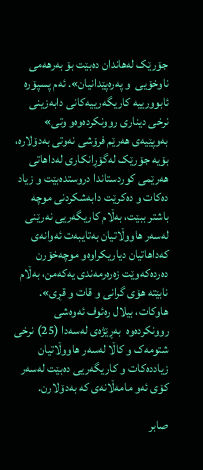جۆرێک له‌هاندان ده‌بێت بۆ به‌رهه‌مى ناوخۆیى  و په‌ره‌پێدانیان». ئه‌م پسپۆره‌ ئابوورییه‌ کاریگه‌رییه‌کانى دابه‌زینى نرخى دینارى روونکرده‌وه‌و وتى» به‌وپێیه‌ى هه‌رێم فرۆشى نه‌وتى به‌دۆلاره‌، بۆیه‌ جۆرێک له‌گۆڕانکارى له‌داهاتى هه‌رێمى کوردستاندا دروستده‌بێت و زیاد ده‌کات و ده‌کرێت دابه‌شکردنى موچه‌ باشتر ببێت، به‌ڵام کاریگه‌ریى نه‌رێنى له‌سه‌ر هاووڵاتیان به‌تایبه‌ت ئه‌وانه‌ى که‌داهاتیان دیاریکراوه‌و موچه‌خۆرن ده‌رده‌که‌وێت زه‌ره‌رمه‌ندى یه‌که‌من، به‌ڵام نابێته‌ هۆى گرانى و قات و قڕى». هاوکات، بیلال ره‌ئوف ئه‌وه‌شى روونکرده‌وه‌  به‌ڕێژه‌ى له‌سه‌دا (25) نرخى شتومه‌ک و کاڵا له‌سه‌ر هاووڵاتیان زیادده‌کات و کاریگه‌ریى ده‌بێت له‌سه‌ر کۆى ئه‌و مامه‌ڵانه‌ى که‌ به‌دۆلارن.

صابر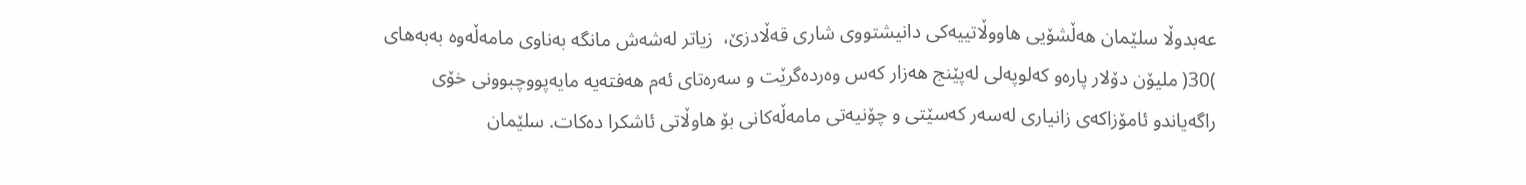عه‌بدوڵا سلێمان هه‌ڵشۆیى هاووڵاتییه‌کى دانیشتووى شارى قه‌ڵادزێ،  زیاتر له‌شه‌ش مانگه‌ به‌ناوى مامه‌ڵه‌وه‌ به‌به‌هاى )30( ملیۆن دۆلار پاره‌و که‌لوپه‌لى له‌پێنج هه‌زار که‌س وه‌رده‌گرێت و سه‌ره‌تاى ئه‌م هه‌فته‌یه‌ مایه‌پووچبوونى خۆى راگه‌یاندو ئامۆزاکه‌ى زانیارى له‌سه‌ر که‌سێتى و چۆنیەتى مامه‌ڵه‌کانى بۆ ‌هاوڵاتى ئاشکرا ده‌کات. سلێمان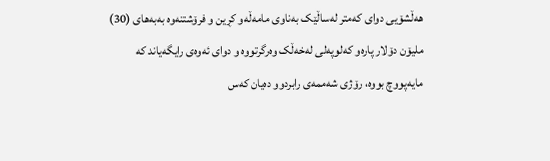هه‌ڵشۆیى دواى که‌متر له‌ساڵێک به‌ناوى مامه‌ڵه‌و کڕین و فرۆشتنه‌وه‌ به‌به‌هاى (30) ملیۆن دۆلار پاره‌و که‌لوپه‌لى له‌خه‌ڵک وه‌رگرتووه‌ و دواى ئه‌وه‌ى رایگه‌یاند که‌ مایه‌پووچ بووه‌، رۆژى شه‌ممه‌ى رابردوو ده‌یان که‌س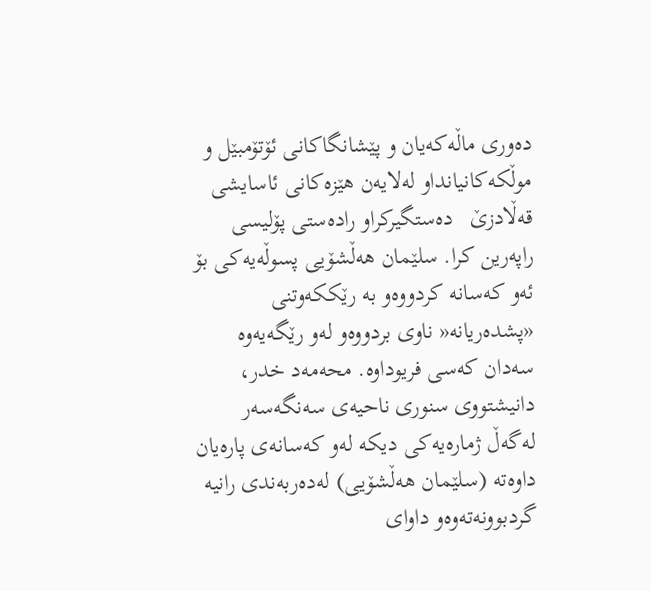ده‌ورى ماڵه‌که‌یان و پێشانگاکانى ئۆتۆمبێل و موڵکه‌کانیانداو له‌لایه‌ن هێزه‌کانى ئاسایشى قه‌ڵادزێ   ده‌ستگیرکراو راده‌ستى پۆلیسى راپه‌رین کرا. سلێمان هه‌ڵشۆیى پسوڵه‌یه‌کى بۆ ئه‌و که‌سانه‌ کردووه‌و به‌ رێککه‌وتنى «پشده‌ریانه‌« ناوى بردووه‌و له‌و رێگه‌یه‌وه‌ سه‌دان که‌سى فریوداوه‌. محەمەد خدر، دانیشتووى سنورى ناحیه‌ى سه‌نگه‌سه‌ر له‌گه‌ڵ ژماره‌یه‌کى دیکه‌ له‌و که‌سانه‌ى پاره‌یان داوه‌ته‌ (سلێمان هه‌ڵشۆیى) له‌ده‌ربه‌ندى رانیه‌ گردبوونه‌ته‌وه‌و داواى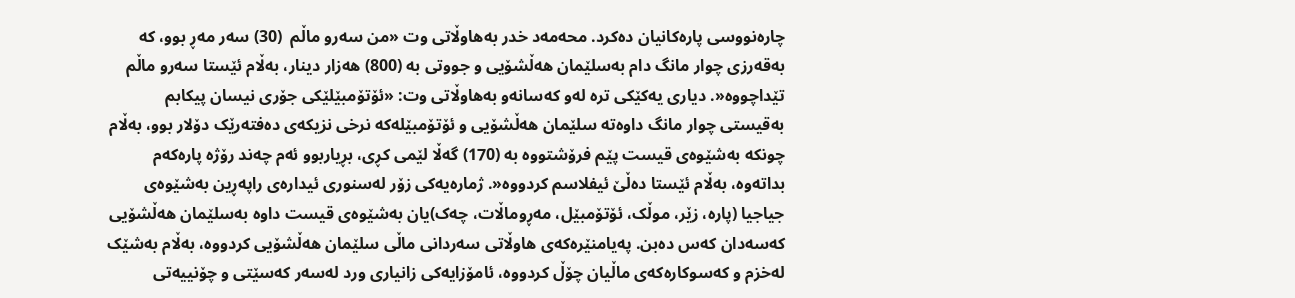چاره‌نووسى پاره‌کانیان ده‌کرد. محەمەد خدر به‌‌هاوڵاتى وت «من سه‌رو ماڵم  (30) سه‌ر مه‌ڕ بوو، که‌ به‌قه‌رزى چوار مانگ دام به‌سلێمان هه‌ڵشۆیى و جووتى به‌ (800) هه‌زار دینار، به‌ڵام ئێستا سه‌رو ماڵم تێداچووه‌«. دیارى یه‌کێکى تره‌ له‌و که‌سانه‌و به‌‌هاوڵاتى وت: «ئۆتۆمبێلێکى جۆرى نیسان پیکابم به‌قیستى چوار مانگ داوه‌ته‌ سلێمان هه‌ڵشۆیى و ئۆتۆمبێله‌که‌ نرخى نزیکه‌ى ده‌فته‌رێک دۆلار بوو، به‌ڵام چونکه‌ به‌شێوه‌ى قیست پێم فرۆشتووه‌ به‌ (170) گه‌ڵا لێمى کڕى، بڕیاربوو ئه‌م چه‌ند رۆژه‌ پاره‌که‌م بداته‌وه‌، به‌ڵام ئێستا ده‌ڵێ ئیفلاسم کردووه‌«. ژماره‌یه‌کى زۆر له‌سنورى ئیداره‌ى راپه‌ڕین به‌شێوه‌ى جیاجیا (پاره‌، زێر، موڵک، ئۆتۆمبێل، مه‌ڕوماڵات، چه‌ک)یان به‌شێوه‌ى قیست داوه‌ به‌سلێمان هه‌ڵشۆیى که‌سه‌دان که‌س ده‌بن. په‌یامنێره‌که‌ى ‌هاوڵاتى سه‌ردانى ماڵى سلێمان هه‌ڵشۆیی کردووه‌، به‌ڵام به‌شێک له‌خزم و که‌سوکاره‌که‌ى ماڵیان چۆڵ کردووه‌، ئامۆزایه‌کى زانیارى ورد له‌سه‌ر که‌سێتى و چۆنییەتى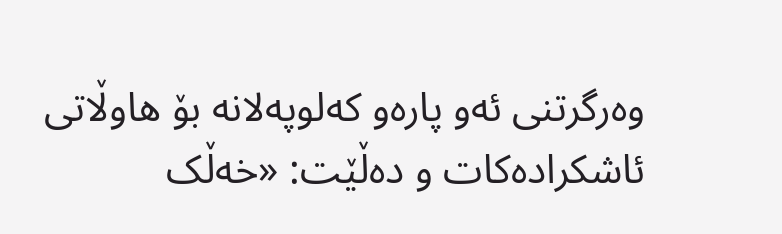وه‌رگرتنى ئه‌و پاره‌و که‌لوپه‌لانه‌ بۆ ‌هاوڵاتى ئاشکراده‌کات و ده‌ڵێت: «خه‌ڵک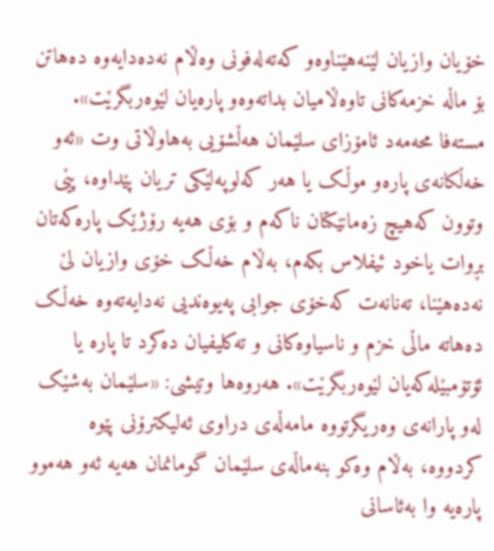خۆیان وازیان لێنه‌هێناوه‌و که‌ته‌له‌فونى وه‌ڵام نەدەدایه‌وه‌ ده‌هاتن بۆ ماڵه‌ خزمه‌کانى تاوه‌ڵامیان بداته‌وه‌و پاره‌یان لێوه‌ربگرێت».  مسته‌فا محەمەد ئامۆزاى سلێمان هه‌ڵشۆیى به‌‌هاوڵاتى وت «ئه‌و خه‌ڵکانه‌ى پاره‌و موڵک یا هه‌ر که‌لوپه‌لێکى تریان پێداوه‌، پێى وتوون که‌هیچ زه‌مانێکتان ناکه‌م و بۆى هه‌یه‌ رۆژێک پاره‌که‌تان بڕوات یاخود ئیفلاس بکه‌م، به‌ڵام خه‌ڵک خۆى وازیان لێ نه‌ده‌هێنا، ته‌نانه‌ت که‌خۆى جوابى په‌یوه‌ندیى نه‌دایەتەوه‌ خه‌ڵک ده‌هاته‌ ماڵى خزم و ناسیاوه‌کانى و ته‌کلیفیان ده‌کرد تا پاره‌ یا ئۆتۆمبێله‌که‌یان لێوه‌ربگرێت». هه‌روه‌ها وتیشى: «سلێمان به‌شێک له‌و پارانه‌ى وه‌ریگرتووه‌ مامه‌ڵه‌ى دراوى ئه‌لیکترۆنى پێوه‌ کردووه‌، به‌ڵام وه‌کو بنه‌ماڵه‌ى سلێمان گومانمان هه‌یه‌ ئه‌و هه‌موو پاره‌یه‌ وا به‌ئاسانى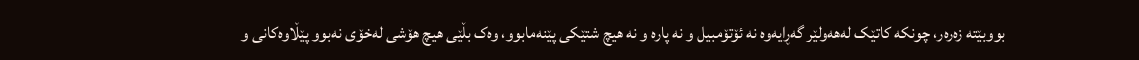بووبێته‌ زه‌ره‌ر، چونکه‌ کاتێک له‌هه‌ولێر گه‌ڕایه‌وه‌ نه‌ ئۆتۆمبیل و نه‌ پاره‌ و نه‌ هیچ شتێکى پێنه‌مابوو، وه‌ک بڵێى هیچ هۆشى له‌خۆى نه‌بوو پێڵاوه‌کانى و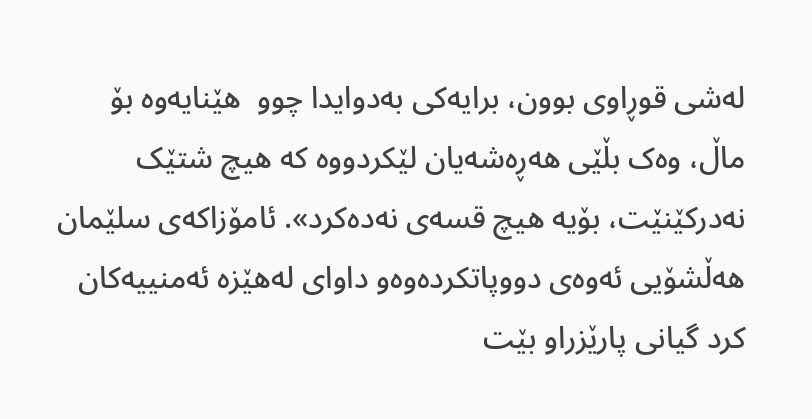له‌شى قوڕاوى بوون، برایه‌کى به‌دوایدا چوو  هێنایه‌وه‌ بۆ ماڵ، وه‌ک بڵێى هه‌ڕه‌شه‌یان لێکردووه‌ که‌ هیچ شتێک نه‌درکێنێت، بۆیه‌ هیچ قسه‌ى نه‌ده‌کرد». ئامۆزاکه‌ى سلێمان هه‌ڵشۆیى ئه‌وه‌ى دووپاتکرده‌وه‌و داواى له‌هێزه‌ ئه‌منییه‌کان کرد گیانى پارێزراو بێت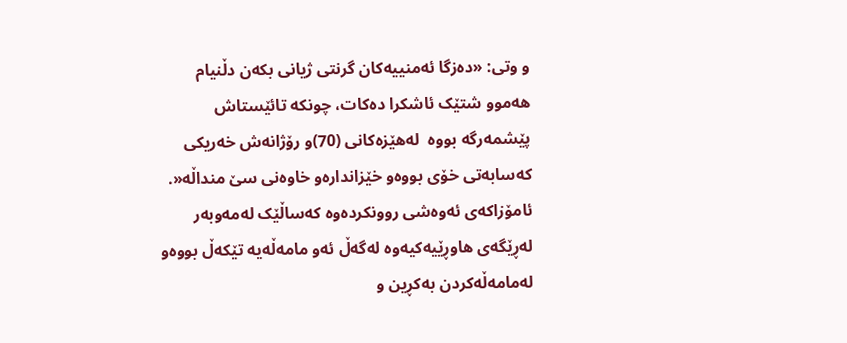و وتى: «ده‌زگا ئه‌منییه‌کان گرنتى ژیانى بکه‌ن دڵنیام هه‌موو شتێک ئاشکرا ده‌کات، چونکه‌ تائێستاش پێشمه‌رگه‌ بووه‌  له‌هێزه‌کانى (70)و رۆژانه‌ش خه‌ریکى که‌سابه‌تى خۆى بووه‌و خێزانداره‌و خاوه‌نى سێ منداڵه‌«. ئامۆزاکه‌ى ئه‌وه‌شى روونکرده‌وه‌ که‌ساڵێک له‌مه‌وبه‌ر له‌ڕێگه‌ى هاوڕێیه‌کیه‌وه‌ له‌گه‌ڵ ئه‌و مامه‌ڵه‌یه‌ تێکه‌ڵ بووه‌و له‌مامه‌ڵەکردن به‌کڕین و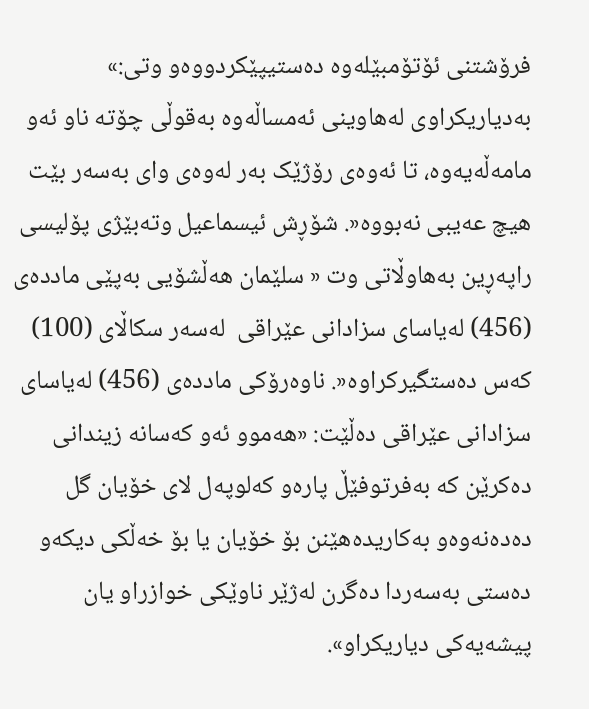فرۆشتنى ئۆتۆمبێله‌وه‌ ده‌ستیپێکردووه‌و وتى:» به‌دیاریکراوى له‌هاوینى ئه‌مساڵه‌وه‌ به‌قوڵى چۆته‌ ناو ئه‌و مامه‌ڵه‌یه‌وە، تا ئه‌وه‌ى رۆژێک به‌ر له‌وه‌ى واى به‌سه‌ر بێت هیچ عه‌یبى نه‌بووه‌«. شۆڕش ئیسماعیل وته‌بێژى پۆلیسى راپه‌ڕین به‌‌هاوڵاتى وت « سلێمان هه‌ڵشۆیى به‌پێى مادده‌ى (456) له‌یاساى سزادانى عێراقى  له‌سه‌ر سکاڵاى (100) که‌س ده‌ستگیرکراوه‌«. ناوه‌رۆکى مادده‌ى (456) له‌یاساى سزادانى عێراقى ده‌ڵێت: «هه‌موو ئه‌و که‌سانه‌ زیندانى ده‌کرێن که‌ به‌فرتوفێڵ پاره‌و که‌لوپه‌ل لاى خۆیان گل ده‌ده‌نه‌وه‌و به‌کاریده‌هێنن بۆ خۆیان یا بۆ خه‌ڵکى دیکه‌و ده‌ستى به‌سه‌ردا ده‌گرن له‌ژێر ناوێکى خوازراو یان پیشه‌یه‌کى دیاریکراو».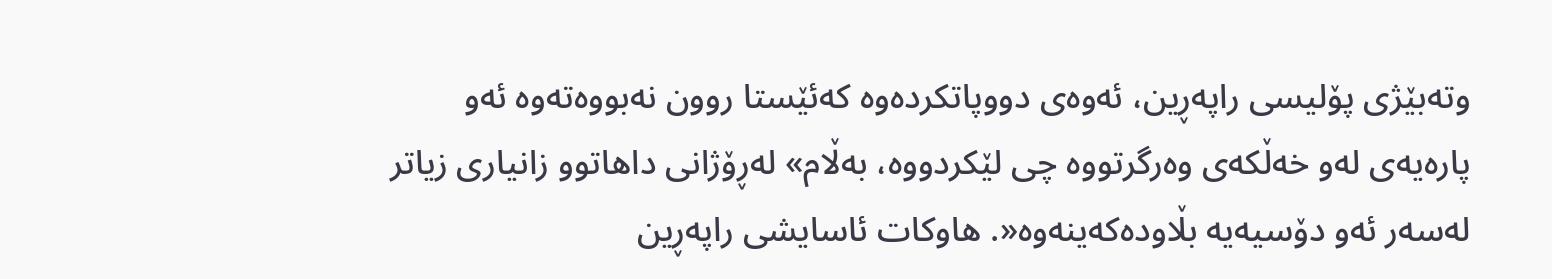وته‌بێژى پۆلیسى راپه‌ڕین، ئه‌وه‌ى دووپاتکرده‌وه‌ که‌ئێستا روون نه‌بووەته‌وه‌ ئه‌و پاره‌یه‌ى له‌و خه‌ڵکه‌ى وه‌رگرتووه‌ چى لێکردووه‌، به‌ڵام» له‌ڕۆژانى داهاتوو زانیارى زیاتر له‌سه‌ر ئه‌و دۆسیه‌یه‌ بڵاوده‌که‌ینه‌وه‌«. هاوکات ئاسایشى راپه‌ڕین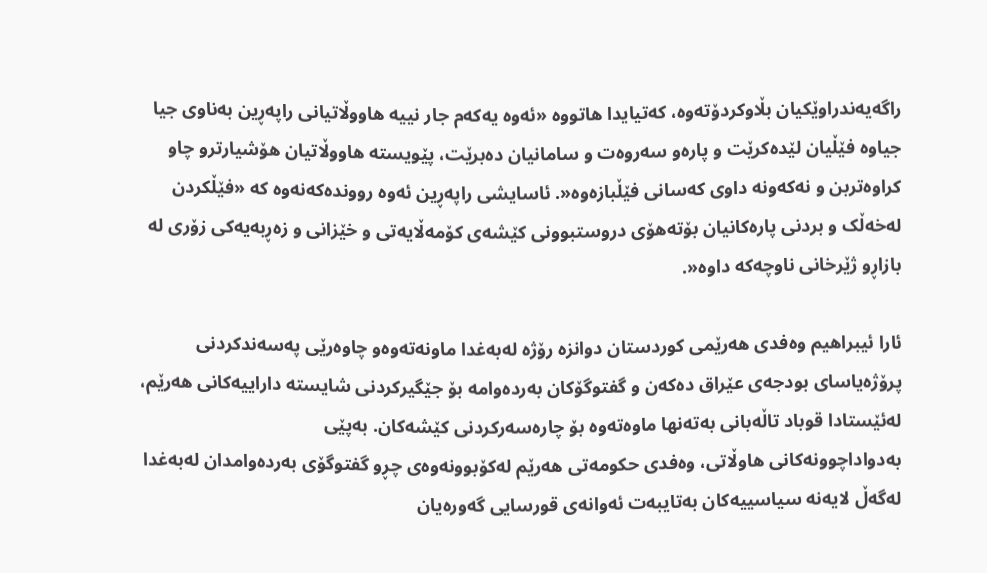راگه‌یه‌ندراوێکیان بڵاوکردۆته‌وه‌، که‌تیایدا هاتووه‌ «ئه‌وه‌ یه‌که‌م جار نییه‌ هاووڵاتیانى راپه‌ڕین به‌ناوى جیا جیاوه‌ فێڵیان لێده‌کرێت و پاره‌و سه‌روه‌ت و سامانیان ده‌برێت، پێویسته‌ هاووڵاتیان هۆشیارترو چاو کراوه‌تربن و نه‌که‌ونه‌ داوى که‌سانى فێڵبازه‌وه‌«. ئاسایشى راپه‌ڕین ئه‌وه‌ روونده‌که‌نه‌وه‌ که‌ «فێڵکردن له‌خه‌ڵک و بردنى پاره‌کانیان بۆته‌هۆى دروستبوونى کێشه‌ى کۆمه‌ڵایه‌تى و خێزانى و زه‌ڕبه‌یه‌کى زۆرى له‌ بازاڕو ژێرخانى ناوچه‌که‌ داوه‌«.

ئارا ئیبراهیم وه‌فدى هه‌رێمى کوردستان دوانزه‌ رۆژه‌ له‌به‌غدا ماونه‌ته‌وه‌و چاوه‌رێى په‌سه‌ندکردنى پرۆژه‌یاسای بودجه‌ى عێراق ده‌که‌ن و گفتوگۆکان به‌رده‌وامه‌ بۆ جێگیرکردنى شایسته‌ داراییه‌کانى هه‌رێم، له‌ئێستادا قوباد تاڵه‌بانى به‌ته‌نها ماوه‌ته‌وه‌ بۆ چاره‌سه‌رکردنى کێشه‌کان. به‌پێى به‌دواداچوونه‌کانى ‌هاوڵاتى، وه‌فدى حکومه‌تى هه‌رێم له‌کۆبوونه‌وه‌ى چڕو گفتوگۆى به‌رده‌وامدان له‌به‌غدا له‌گه‌ڵ لایه‌نه‌ سیاسییه‌کان به‌تایبه‌ت ئه‌وانه‌ى قورسایی گه‌وره‌یان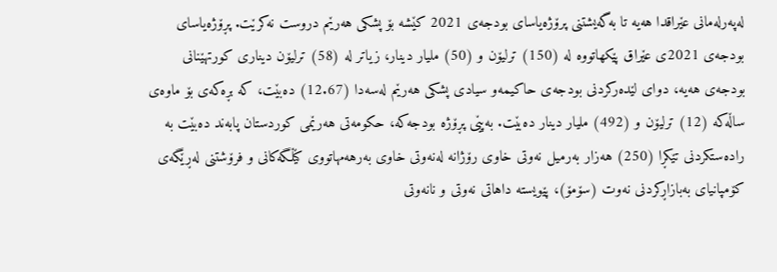له‌په‌رله‌مانى عێراقدا هه‌یه‌ تا به‌گه‌یشتنى پرۆژه‌یاسای بودجه‌ى 2021 کێشه‌ بۆ پشکى هه‌رێم دروست نه‌کرێت. پڕۆژه‌یاسای بودجه‌ى 2021ى عێراق پێکهاتووه‌ له‌ (150) ترلیۆن و (50) ملیار دینار، زیاتر له‌ (58) ترلیۆن دینارى کورتهێنانى بودجه‌ى هه‌یه‌، دواى لێده‌رکردنى بودجه‌ى حاکیمه‌و سیادى پشکى هه‌رێم له‌سه‌دا (12.67) ده‌بێت، که‌ بڕه‌که‌ى بۆ ماوه‌ى ساڵه‌که‌ (12) ترلیۆن و (492) ملیار دینار ده‌بێت. به‌پێى پڕۆژه‌ بودجه‌که‌، حکومه‌تى هه‌رێمى کوردستان پابه‌ند ده‌بێت به‌ راده‌ستکردنى تێکڕا (250) هه‌زار به‌رمیل نه‌وتى خاوى رۆژانه‌ له‌نه‌وتى خاوى به‌رهه‌مهاتووى کێڵگه‌کانى و فرۆشتنى له‌ڕێگه‌ى کۆمپانیاى به‌بازاڕکردنى نه‌وت (سۆمۆ)، پێویسته‌ داهاتى نه‌وتى و نانه‌وتى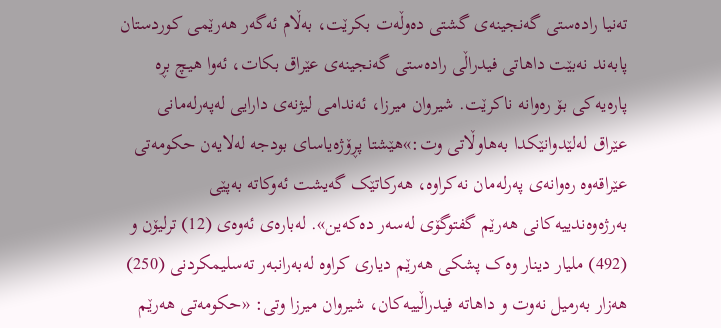ته‌نیا راده‌ستى گه‌نجینه‌ى گشتى ده‌وڵه‌ت بکرێت، به‌ڵام ئه‌گه‌ر هه‌رێمى کوردستان پابه‌ند نه‌بێت داهاتى فیدراڵى راده‌ستى گه‌نجینه‌ى عێراق بکات، ئه‌وا هیچ بڕه‌ پاره‌یه‌کى بۆ ره‌وانه‌ ناکرێت. شیروان میرزا، ئه‌ندامى لیژنه‌ى دارایى له‌په‌رله‌مانى عێراق له‌لێدوانێکدا به‌‌هاوڵاتى وت:»هێشتا پڕۆژه‌یاساى بودجه‌ له‌لایه‌ن حکومه‌تى عێراقه‌وه‌ ره‌وانه‌ى په‌رله‌مان نه‌کراوه‌، هه‌رکاتێک گه‌یشت ئه‌وکاته‌ به‌پێى به‌رژه‌وه‌ندییه‌کانى هه‌رێم گفتوگۆى له‌سه‌ر ده‌که‌ین». له‌باره‌ى ئه‌وه‌ى (12) ترلیۆن و (492) ملیار دینار وه‌ک پشکى هه‌رێم دیارى کراوه‌ له‌به‌رانبه‌ر ته‌سلیمکردنى (250) هه‌زار به‌رمیل نه‌وت و داهاته‌ فیدراڵییه‌کان، شیروان میرزا وتى: «حکومه‌تى هه‌رێم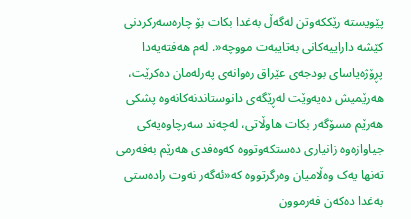پێویسته‌ رێککه‌وتن له‌گه‌ڵ به‌غدا بکات بۆ چاره‌سه‌رکردنى کێشه‌ داراییه‌کانى به‌تایبه‌ت مووچه‌«. لەم هەفتەیەدا پڕۆژه‌یاساى بودجه‌ی عێراق رەوانەی پەرلەمان دەکرێت، هەرێمیش دەیەوێت لەڕێگەی دانوستاندنەکانەوە پشکی هەرێم مسۆگەر بکات ‌هاوڵاتى، لەچه‌ند سه‌رچاوه‌یه‌کى جیاوازه‌وه‌ زانیارى ده‌ستکه‌وتووه‌ که‌وه‌فدى هه‌رێم به‌فه‌رمى ته‌نها یه‌ک وه‌ڵامیان وه‌رگرتووه‌ که‌«ئه‌گه‌ر نه‌وت راده‌ستى به‌غدا ده‌که‌ن فه‌رموون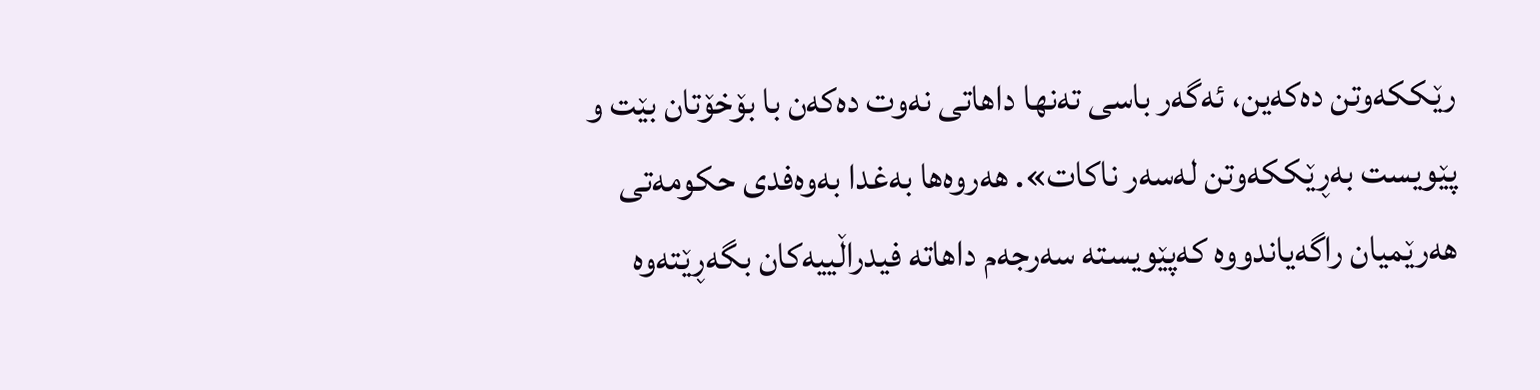رێککه‌وتن ده‌که‌ین، ئه‌گه‌ر باسى ته‌نها داهاتى نه‌وت ده‌که‌ن با بۆخۆتان بێت و پێویست به‌ڕێککه‌وتن له‌سه‌ر ناکات». هه‌روه‌ها به‌غدا به‌وه‌فدى حکومه‌تى هه‌رێمیان راگه‌یاندووه‌ که‌پێویسته‌ سه‌رجه‌م داهاته‌ فیدراڵییه‌کان بگه‌ڕێته‌وه‌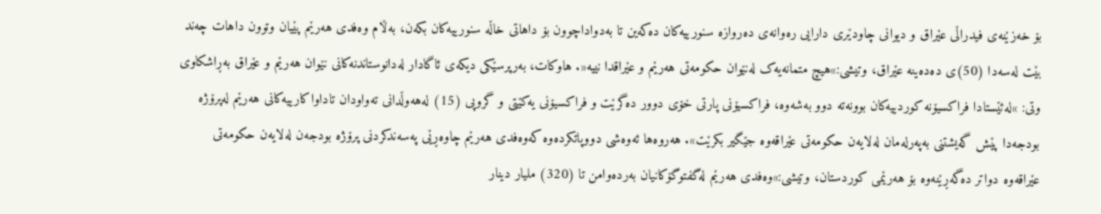بۆ خه‌زێنه‌ى فیدراڵى عێراق و دیوانى چاودێرى دارایى ره‌وانه‌ى ده‌روازه‌ سنورییه‌کان ده‌که‌ین تا به‌دواداچوون بۆ داهاتى خاڵه‌ سنورییه‌کان بکه‌ن، به‌ڵام وه‌فدى هه‌رێم پێیان وتوون داهات چه‌ند بێت له‌سه‌دا (50)ى ده‌ده‌ینه‌ عێراق، وتیشى:»هیچ متمانه‌یه‌ک له‌نێوان حکومه‌تى هه‌رێم و عێراقدا نییه‌«. هاوکات، به‌رپرسێکى دیکه‌ى ئاگادار له‌دانوستاندنه‌کانى نێوان هه‌رێم و عێراق به‌ڕاشکاوى وتى: »له‌ئێستادا فراکسیۆنه‌ کوردییه‌کان بوونه‌ته‌ دوو به‌شه‌وه‌، فراکسیۆنى پارتى خۆى دوور ده‌گرێت و فراکسیۆنى یه‌کێتى و گروپى (15) له‌هه‌وڵدانى ته‌واودان تاداواکارییه‌کانى هه‌رێم له‌پرۆژه‌ بودجه‌دا پێش گه‌یشتنى به‌په‌رله‌مان له‌لایه‌ن حکومه‌تى عێراقه‌وه‌ جێگیر بکرێت». هه‌روه‌ها ئه‌وه‌شى دووپاتکرده‌وه‌ که‌وه‌فدى هه‌رێم چاوه‌ڕێى په‌سه‌ندکردنى پرۆژه‌ بودجه‌ن له‌لایه‌ن حکومه‌تى عێراقه‌وه‌ دواتر ده‌گه‌ڕێنه‌وه‌ بۆ هه‌رێمى کوردستان، وتیشى:»وه‌فدى هه‌رێم له‌گفتوگۆکانیان به‌رده‌وامن تا (320) ملیار دینار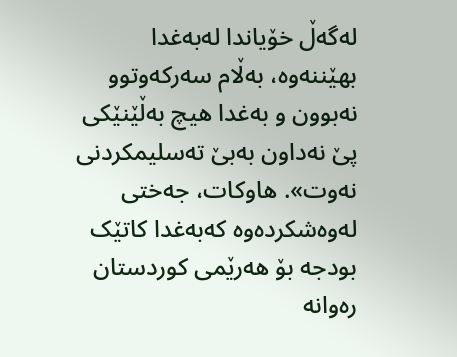له‌گه‌ڵ خۆیاندا له‌به‌غدا بهێننه‌وه‌، به‌ڵام سه‌رکه‌وتوو نه‌بوون و به‌غدا هیچ به‌ڵێنێکى پێ نه‌داون به‌بێ ته‌سلیمکردنى نه‌وت». هاوکات، جه‌ختى له‌وه‌شکرده‌وه‌ که‌به‌غدا کاتێک بودجه‌ بۆ هه‌رێمى کوردستان ره‌وانه‌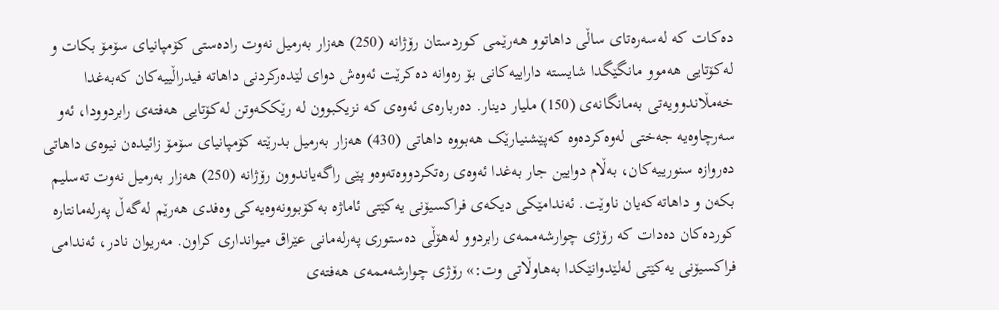ده‌کات که‌ له‌سه‌ره‌تاى ساڵى داهاتوو هه‌رێمى کوردستان رۆژانه‌ (250) هه‌زار به‌رمیل نه‌وت راده‌ستى کۆمپانیاى سۆمۆ بکات و له‌کۆتایى هه‌موو مانگێگدا شایسته‌ داراییه‌کانى بۆ ره‌وانه‌ ده‌کرێت ئه‌وه‌ش دواى لێده‌رکردنى داهاته‌ فیدراڵییه‌کان که‌به‌غدا خه‌مڵاندوویه‌تى به‌مانگانه‌ى (150) ملیار دینار. ده‌رباره‌ى ئه‌وه‌ى که‌ نزیکبوون له‌ رێککه‌وتن له‌کۆتایى هه‌فته‌ى رابردوودا، ئه‌و سه‌رچاوه‌یه‌ جه‌ختى له‌وه‌کرده‌وه‌ که‌پێشنیارێک هه‌بووه‌ داهاتى (430) هه‌زار به‌رمیل بدرێته‌ کۆمپانیاى سۆمۆ زائیده‌ن نیوه‌ى داهاتى ده‌روازه‌ سنورییه‌کان، به‌ڵام دوایین جار به‌غدا ئه‌وه‌ى ره‌تکردووه‌ته‌وه‌و پێى راگه‌یاندوون رۆژانه‌ (250) هه‌زار به‌رمیل نه‌وت ته‌سلیم بکه‌ن و داهاته‌که‌یان ناوێت. ئه‌ندامێکى دیکه‌ى فراکسیۆنى یه‌کێتى ئاماژه‌ به‌کۆبوونه‌وه‌یه‌کى وه‌فدى هه‌رێم له‌گه‌ڵ په‌رله‌مانتاره‌ کورده‌کان ده‌دات که‌ رۆژى چوارشه‌ممه‌ى رابردوو له‌هۆڵى ده‌ستورى په‌رله‌مانى عێراق میواندارى کراون. مه‌ریوان نادر، ئه‌ندامى فراکسیۆنى یه‌کێتى له‌لێدوانێکدا به‌‌هاوڵاتى وت:» رۆژى چوارشه‌ممه‌ى هه‌فته‌ى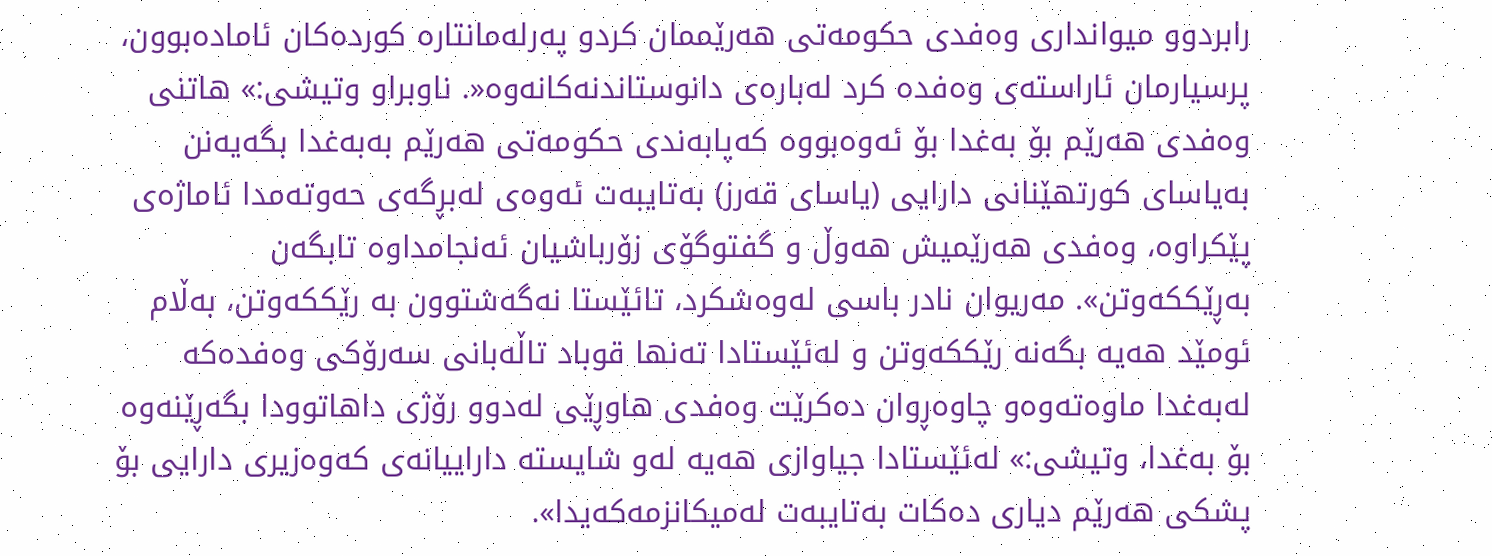رابردوو میواندارى وه‌فدى حکومه‌تى هه‌رێممان کردو په‌رله‌مانتاره‌ کورده‌کان ئاماده‌بوون، پرسیارمان ئاراسته‌ى وه‌فده‌ کرد له‌باره‌ى دانوستاندنه‌کانه‌وه‌«. ناوبراو وتیشى:» هاتنى وه‌فدى هه‌رێم بۆ به‌غدا بۆ ئه‌وه‌بووه‌ که‌پابه‌ندى حکومه‌تى هه‌رێم به‌به‌غدا بگه‌یه‌نن به‌یاساى کورتهێنانى دارایى (یاساى قه‌رز) به‌تایبه‌ت ئه‌وه‌ى له‌بڕگه‌ى حه‌وته‌مدا ئاماژه‌ى پێکراوه‌، وه‌فدى هه‌رێمیش هه‌وڵ و گفتوگۆى زۆرباشیان ئه‌نجامداوه‌ تابگه‌ن به‌ڕێککه‌وتن». مه‌ریوان نادر باسى له‌وه‌شکرد، تائێستا نه‌گه‌شتوون به‌ رێککه‌وتن، به‌ڵام ئومێد هه‌یه‌ بگه‌نه‌ رێککه‌وتن و له‌ئێستادا ته‌نها قوباد تاڵه‌بانى سه‌رۆکى وه‌فده‌که‌ له‌به‌غدا ماوه‌ته‌وه‌و چاوه‌ڕوان ده‌کرێت وه‌فدى هاوڕێى له‌دوو رۆژى داهاتوودا بگه‌ڕێنه‌وه‌ بۆ به‌غدا، وتیشى:» له‌ئێستادا جیاوازى هه‌یه‌ له‌و شایسته‌ داراییانه‌ى که‌وه‌زیرى دارایى بۆ پشکى هه‌رێم دیارى ده‌کات به‌تایبه‌ت له‌میکانزمه‌که‌یدا».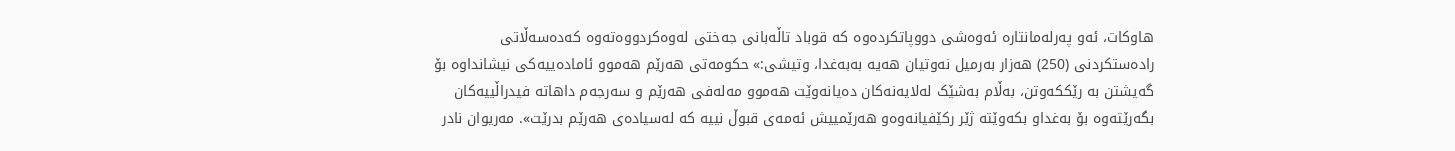هاوکات، ئه‌و په‌رله‌مانتاره‌ ئه‌وه‌شى دووپاتکرده‌وه‌ که‌ قوباد تاڵه‌بانى جه‌ختى له‌وه‌کردووه‌ته‌وه‌ که‌ده‌سه‌ڵاتى راده‌ستکردنى (250) هه‌زار به‌رمیل نه‌وتیان هه‌یه‌ به‌به‌غدا، وتیشى:» حکومه‌تى هه‌رێم هه‌موو ئاماده‌ییه‌کى نیشانداوه‌ بۆ گه‌یشتن به‌ رێککه‌وتن، به‌ڵام به‌شێک له‌لایه‌نه‌کان ده‌یانه‌وێت هه‌موو مه‌له‌فى هه‌رێم و سه‌رجه‌م داهاته‌ فیدراڵییه‌کان بگه‌رێته‌وه‌ بۆ به‌غداو بکه‌وێته‌ ژێر رکێفیانه‌وه‌و هه‌رێمییش ئه‌مه‌ى قبوڵ نییه‌ که‌ له‌سیاده‌ى هه‌رێم بدرێت». مه‌ریوان نادر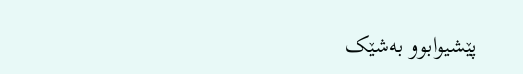پێشیوابوو به‌شێک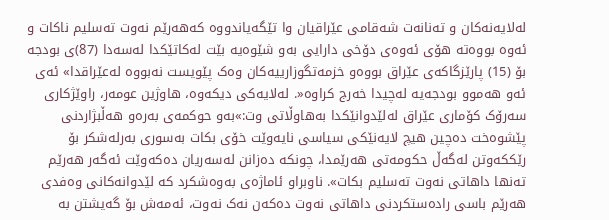له‌لایه‌نه‌کان و ته‌نانه‌ت شه‌قامى عێراقیان وا تێگه‌یاندووه‌ که‌هه‌رێم نه‌وت ته‌سلیم ناکات و ئه‌وه‌ بووه‌ته‌ هۆى ئه‌وه‌ى دۆخى دارایى به‌و شێوه‌یه‌ بێت له‌کاتێکدا له‌سه‌دا (87)ى بودجه‌ بۆ (15) پارێزگاکه‌ى عێراق بووه‌و خزمه‌تگوزارییه‌کان وه‌ک پێویست نه‌بووه‌ له‌عێراقدا» ئه‌ى ئه‌و هه‌موو بودجه‌یه‌ له‌چیدا خه‌رج کراوه‌«. له‌لایه‌کى دیکه‌وه‌، هاوژین عومه‌ر، راوێژکارى سه‌رۆک کۆمارى عێراق له‌لێدوانێکدا به‌‌هاوڵاتى وت:»به‌و حوکمه‌ى به‌ره‌و هه‌ڵبژاردنى پێشوه‌خت ده‌چین هیچ لایه‌نێکى سیاسى نایه‌وێت خۆى بکات به‌سورى به‌رله‌شکر بۆ رێککه‌وتن له‌گه‌ڵ حکومه‌تى هه‌رێمدا، چونکه‌ ده‌زانن له‌سه‌ریان ده‌که‌وێت ئه‌گه‌ر هه‌رێم ته‌نها داهاتى نه‌وت ته‌سلیم بکات». ناوبراو ئاماژه‌ى به‌وه‌شکرد که‌ لێدوانه‌کانى وه‌فدى هه‌رێم باسى راده‌ستکردنى داهاتى نه‌وت ده‌که‌ن نه‌ک نه‌وت، ئه‌مه‌ش بۆ گه‌یشتن به‌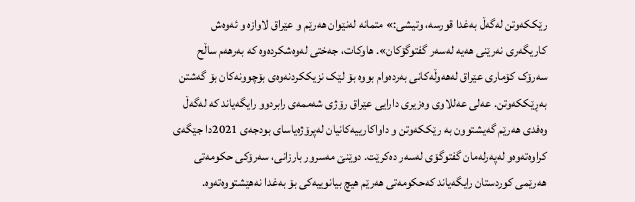رێککه‌وتن له‌گه‌ڵ به‌غدا قورسه‌، وتیشى:» متمانه‌ له‌نێوان هه‌رێم و عێراق لاوازه‌ و ئه‌وه‌ش کاریگه‌رى نه‌رێنى هه‌یه‌ له‌سه‌ر گفتوگۆکان». هاوکات، جه‌ختى له‌وه‌شکرده‌وه‌ که‌ به‌رهه‌م ساڵح سه‌رۆک کۆمارى عێراق له‌هه‌وڵه‌کانى به‌رده‌وام بووه‌ بۆ لێک نزیککردنه‌وه‌ى بۆچوونه‌کان بۆ گه‌شتن به‌ڕێککه‌وتن. عه‌لى عه‌للاوى وه‌زیرى دارایى عێراق رۆژى شه‌ممه‌ى رابردوو رایگه‌یاند که‌ له‌گه‌ڵ وه‌فدى هه‌رێم گه‌یشتوون به‌ رێککه‌وتن و داواکارییه‌کانیان له‌پرۆژه‌یاسای بودجه‌ى 2021دا جێگه‌ى کراوه‌ته‌وه‌و له‌په‌رله‌مان گفتوگۆى له‌سه‌ر ده‌کرێت. دوێنێ مه‌سرور بارزانى، سه‌رۆکى حکومه‌تى هه‌رێمى کوردستان رایگه‌یاند که‌حکومه‌تى هه‌رێم هیچ بیانوییه‌کى بۆ به‌غدا نه‌هێشتووه‌ته‌وه‌.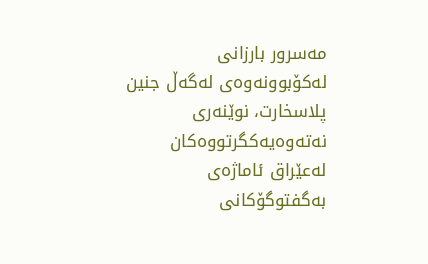مه‌سرور بارزانى له‌کۆبوونه‌وه‌ى له‌گه‌ڵ جنین پلاسخارت، نوێنه‌رى نه‌ته‌وه‌یه‌کگرتووه‌کان له‌عێراق ئاماژه‌ى به‌گفتوگۆکانى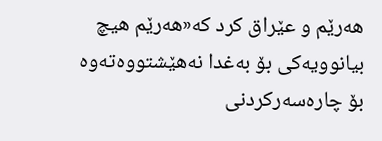هه‌رێم و عێراق کرد که‌«هه‌رێم هیچ بیانوویه‌کى بۆ به‌غدا نه‌هێشتووه‌ته‌وە بۆ چاره‌سه‌رکردنى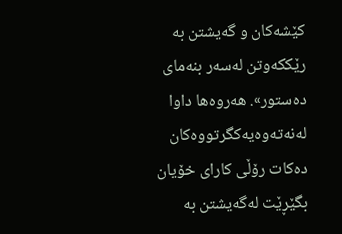کێشه‌کان و گه‌یشتن به‌ رێککه‌وتن له‌سه‌ر بنه‌ماى ده‌ستور». هه‌روه‌ها داوا له‌نه‌ته‌وه‌یه‌کگرتووه‌کان ده‌کات رۆڵى کاراى خۆیان بگێڕێت له‌گه‌یشتن به‌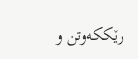رێککه‌وتن و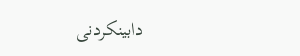دابینکردنى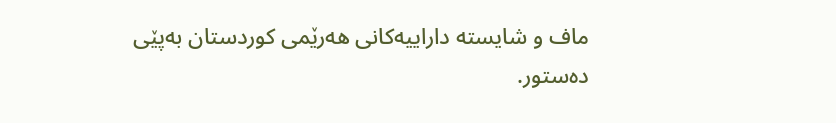ماف و شایسته‌ داراییه‌کانى هه‌رێمى کوردستان به‌پێى ده‌ستور.